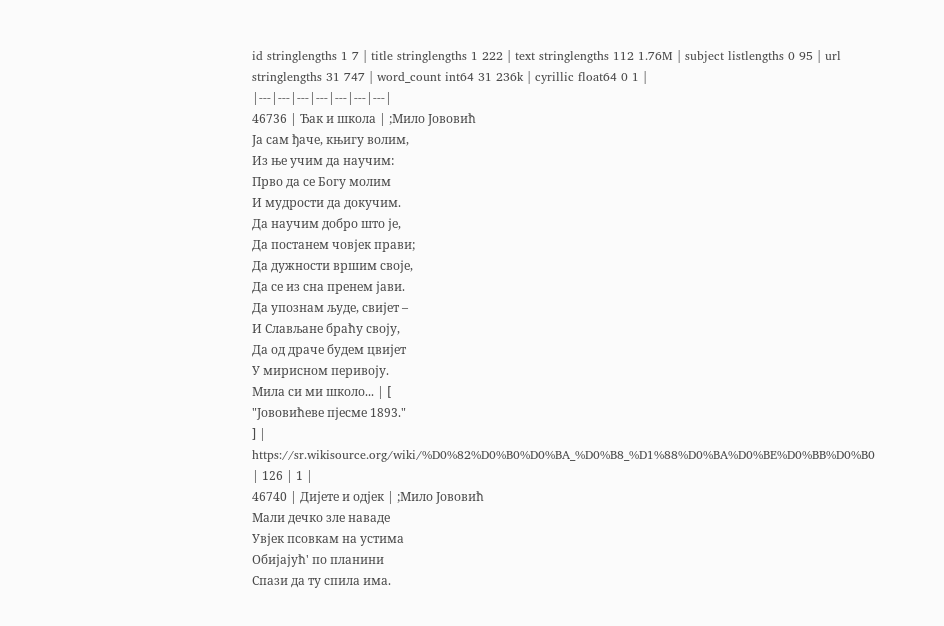id stringlengths 1 7 | title stringlengths 1 222 | text stringlengths 112 1.76M | subject listlengths 0 95 | url stringlengths 31 747 | word_count int64 31 236k | cyrillic float64 0 1 |
|---|---|---|---|---|---|---|
46736 | Ђак и школа | ;Мило Јововић
Ја сам ђаче, књигу волим,
Из ње учим да научим:
Прво да се Богу молим
И мудрости да докучим.
Да научим добро што је,
Да постанем човјек прави;
Да дужности вршим своје,
Да се из сна пренем јави.
Да упознам људе, свијет –
И Слављане браћу своју,
Да од драче будем цвијет
У мирисном перивоју.
Мила си ми школо... | [
"Јововићеве пјесме 1893."
] | https://sr.wikisource.org/wiki/%D0%82%D0%B0%D0%BA_%D0%B8_%D1%88%D0%BA%D0%BE%D0%BB%D0%B0 | 126 | 1 |
46740 | Дијете и одјек | ;Мило Јововић
Мали дечко зле наваде
Увјек псовкам на устима
Обијајућ' по планини
Спази да ту спила има.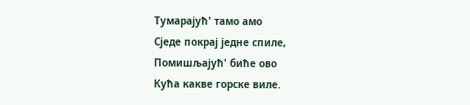Тумарајућ' тамо амо
Сједе покрај једне спиле,
Помишљајућ' биће ово
Кућа какве горске виле.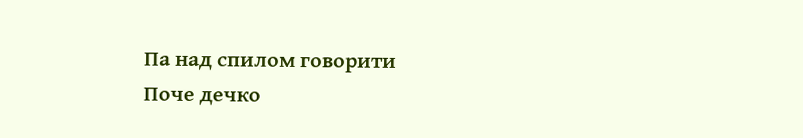Па над спилом говорити
Поче дечко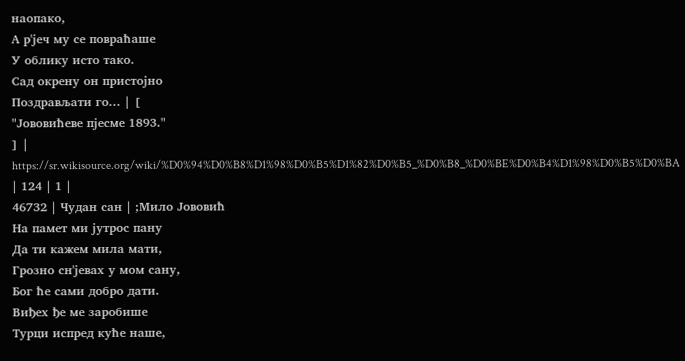наопако,
А р'јеч му се повраћаше
У облику исто тако.
Сад окрену он пристојно
Поздрављати го... | [
"Јововићеве пјесме 1893."
] | https://sr.wikisource.org/wiki/%D0%94%D0%B8%D1%98%D0%B5%D1%82%D0%B5_%D0%B8_%D0%BE%D0%B4%D1%98%D0%B5%D0%BA | 124 | 1 |
46732 | Чудан сан | ;Мило Јововић
На памет ми јутрос пану
Да ти кажем мила мати,
Грозно сн'јевах у мом сану,
Бог ће сами добро дати.
Виђех ђе ме заробише
Турци испред куће наше,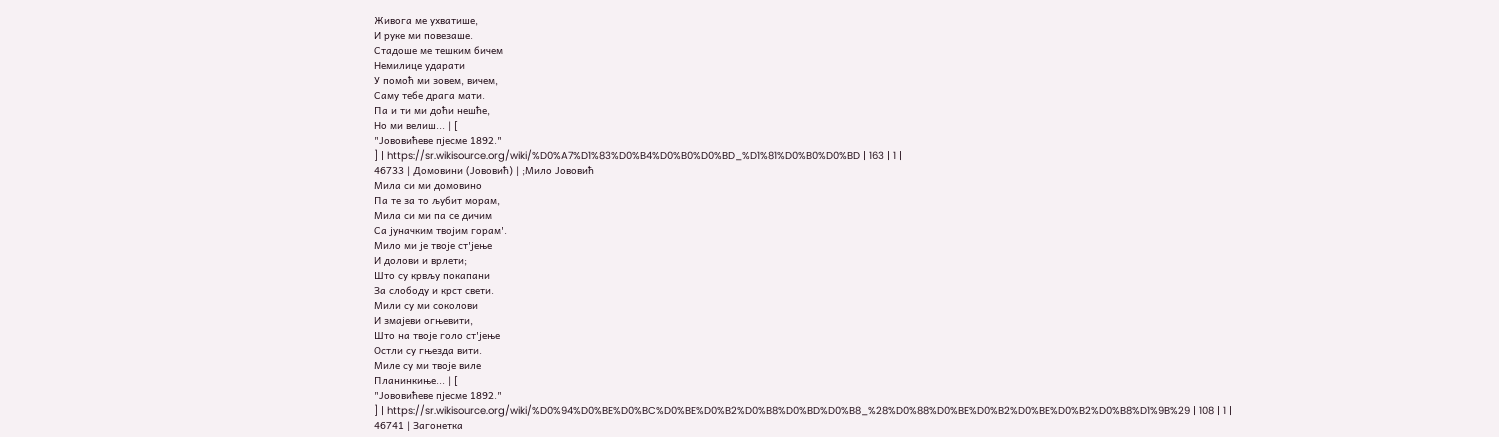Живога ме ухватише,
И руке ми повезаше.
Стадоше ме тешким бичем
Немилице ударати
У помоћ ми зовем, вичем,
Саму тебе драга мати.
Па и ти ми доћи нешће,
Но ми велиш... | [
"Јововићеве пјесме 1892."
] | https://sr.wikisource.org/wiki/%D0%A7%D1%83%D0%B4%D0%B0%D0%BD_%D1%81%D0%B0%D0%BD | 163 | 1 |
46733 | Домовини (Јововић) | ;Мило Јововић
Мила си ми домовино
Па те за то љубит морам,
Мила си ми па се дичим
Са јуначким твојим горам'.
Мило ми је твоје ст'јење
И долови и врлети;
Што су крвљу покапани
За слободу и крст свети.
Мили су ми соколови
И змајеви огњевити,
Што на твоје голо ст'јење
Остли су гњезда вити.
Миле су ми твоје виле
Планинкиње... | [
"Јововићеве пјесме 1892."
] | https://sr.wikisource.org/wiki/%D0%94%D0%BE%D0%BC%D0%BE%D0%B2%D0%B8%D0%BD%D0%B8_%28%D0%88%D0%BE%D0%B2%D0%BE%D0%B2%D0%B8%D1%9B%29 | 108 | 1 |
46741 | Загонетка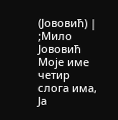(Јововић) | ;Мило Јововић
Моје име четир слога има,
Ја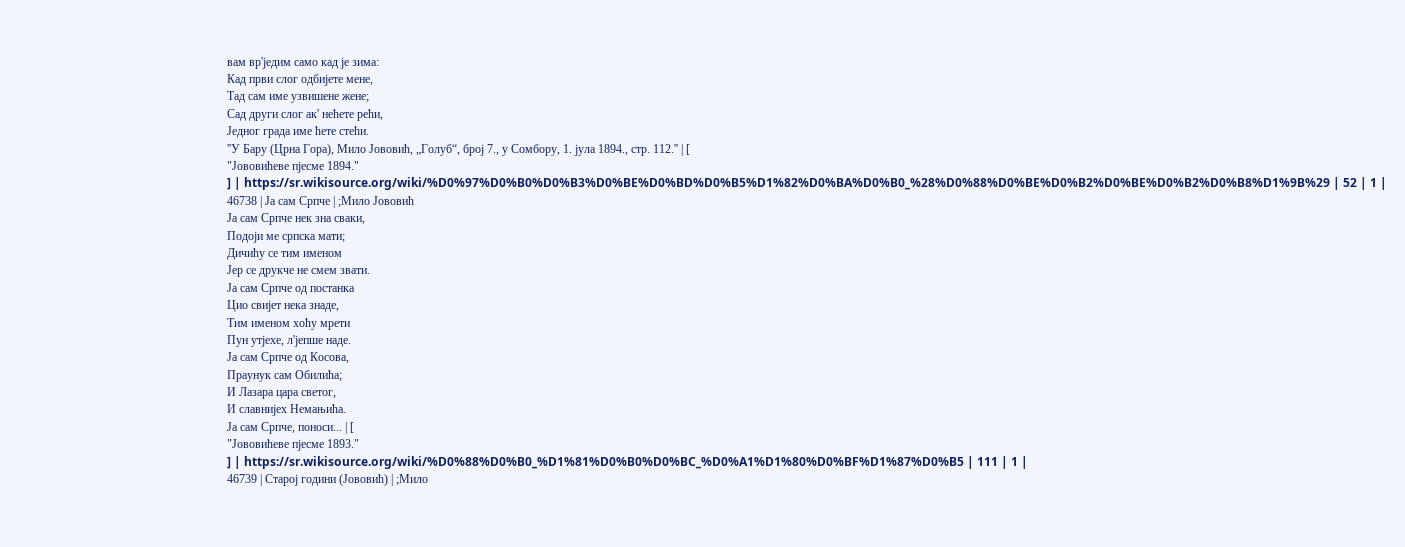вам вр'једим само кад је зима:
Кад први слог одбијете мене,
Тад сам име узвишене жене;
Сад други слог ак' нећете рећи,
Једног града име ћете стећи.
''У Бару (Црна Гора), Мило Јововић, „Голуб“, број 7., у Сомбору, 1. јула 1894., стр. 112.'' | [
"Јововићеве пјесме 1894."
] | https://sr.wikisource.org/wiki/%D0%97%D0%B0%D0%B3%D0%BE%D0%BD%D0%B5%D1%82%D0%BA%D0%B0_%28%D0%88%D0%BE%D0%B2%D0%BE%D0%B2%D0%B8%D1%9B%29 | 52 | 1 |
46738 | Ја сам Српче | ;Мило Јововић
Ја сам Српче нек зна сваки,
Подоји ме српска мати;
Дичићу се тим именом
Јер се друкче не смем звати.
Ја сам Српче од постанка
Цио свијет нека знаде,
Тим именом хоћу мрети
Пун утјехе, л'јепше наде.
Ја сам Српче од Косова,
Праунук сам Обилића;
И Лазара цара светог,
И славнијех Немањића.
Ја сам Српче, поноси... | [
"Јововићеве пјесме 1893."
] | https://sr.wikisource.org/wiki/%D0%88%D0%B0_%D1%81%D0%B0%D0%BC_%D0%A1%D1%80%D0%BF%D1%87%D0%B5 | 111 | 1 |
46739 | Старој години (Јововић) | ;Мило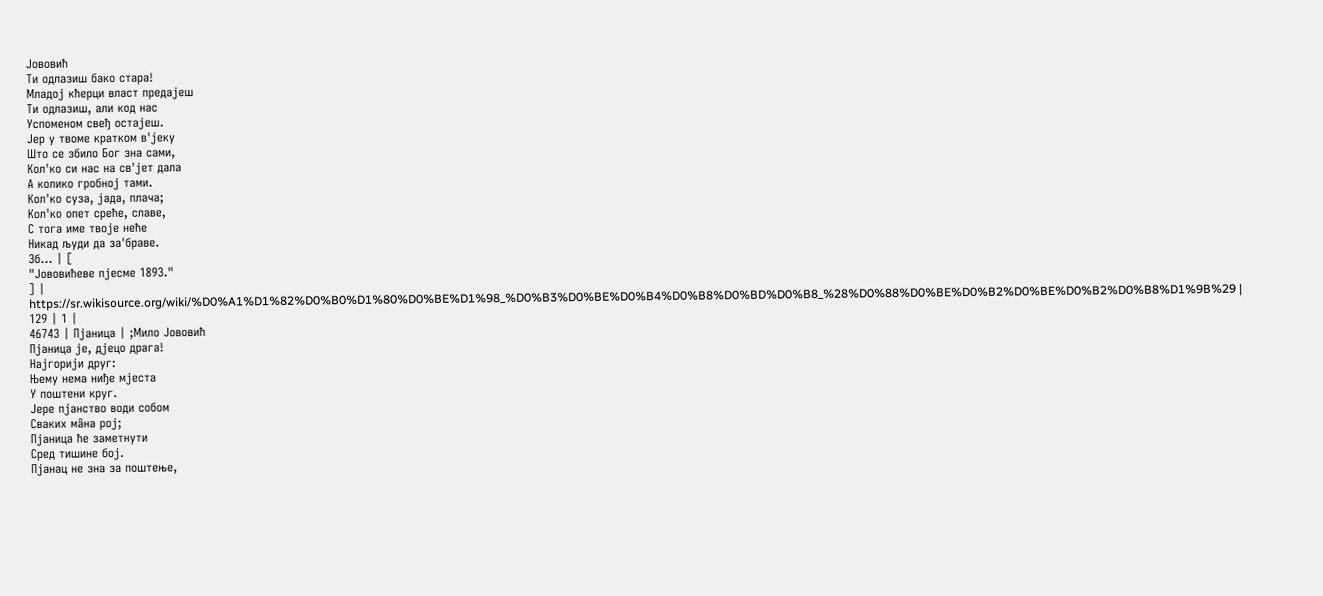Јововић
Ти одлазиш бако стара!
Младој кћерци власт предајеш
Ти одлазиш, али код нас
Успоменом свеђ остајеш.
Јер у твоме кратком в'јеку
Што се збило Бог зна сами,
Кол'ко си нас на св'јет дала
А колико гробној тами.
Кол'ко суза, јада, плача;
Кол'ко опет среће, славе,
С тога име твоје неће
Никад људи да за'браве.
Зб... | [
"Јововићеве пјесме 1893."
] | https://sr.wikisource.org/wiki/%D0%A1%D1%82%D0%B0%D1%80%D0%BE%D1%98_%D0%B3%D0%BE%D0%B4%D0%B8%D0%BD%D0%B8_%28%D0%88%D0%BE%D0%B2%D0%BE%D0%B2%D0%B8%D1%9B%29 | 129 | 1 |
46743 | Пјаница | ;Мило Јововић
Пјаница је, дјецо драга!
Најгорији друг:
Њему нема ниђе мјеста
У поштени круг.
Јере пјанство води собом
Сваких мȃна рој;
Пјаница ће заметнути
Сред тишине бој.
Пјанац не зна за поштење,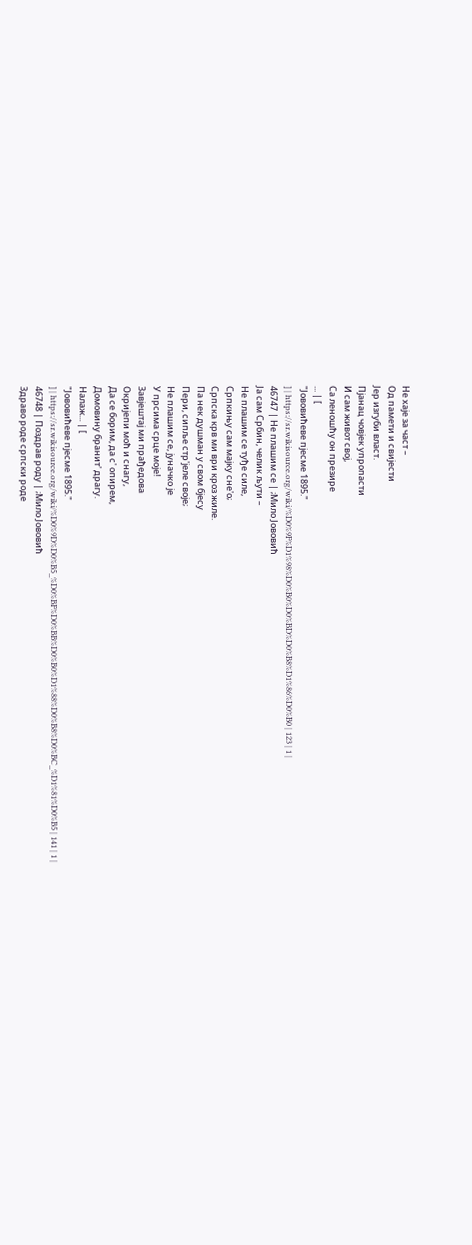Не хаје за част –
Од памети и свијести
Јер изгуби власт.
Пјанац човјек упропасти
И сам живот свој,
Са леношћу он презире
... | [
"Јововићеве пјесме 1895."
] | https://sr.wikisource.org/wiki/%D0%9F%D1%98%D0%B0%D0%BD%D0%B8%D1%86%D0%B0 | 123 | 1 |
46747 | Не плашим се | ;Мило Јововић
Ја сам Србин, челик љути –
Не плашим се туђе силе,
Српкињу сам мајку сне'о;
Српска крв ми ври кроз жиле.
Па нек душман у свом бјесу
Пери, сипље стр'јеле своје;
Не плашим се, јуначко је
У прсима срце моје!
Завјештај ми прађедова
Окријепи моћ и снагу,
Да се борим, да с' опирем,
Домовину бранит' драгу.
Налаж... | [
"Јововићеве пјесме 1895."
] | https://sr.wikisource.org/wiki/%D0%9D%D0%B5_%D0%BF%D0%BB%D0%B0%D1%88%D0%B8%D0%BC_%D1%81%D0%B5 | 141 | 1 |
46748 | Поздрав роду | ;Мило Јововић
Здраво роде српски роде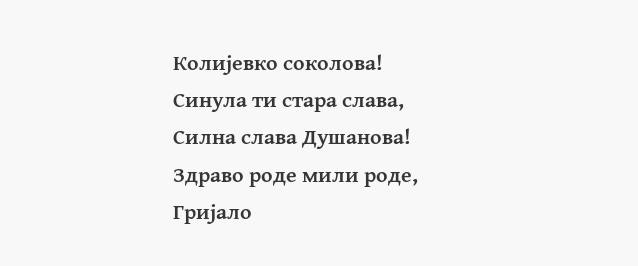Колијевко соколова!
Синула ти стара слава,
Силна слава Душанова!
Здраво роде мили роде,
Гријало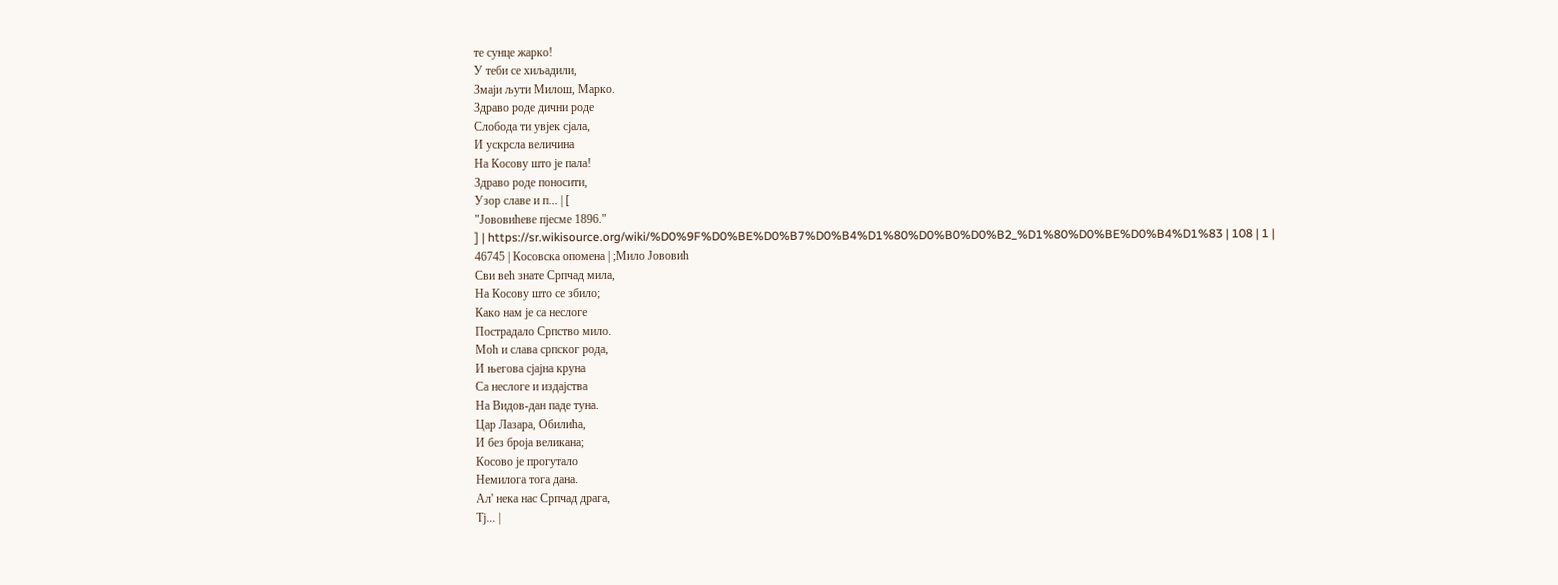те сунце жарко!
У теби се хиљадили,
Змаји љути Милош, Марко.
Здраво роде дични роде
Слобода ти увјек сјала,
И ускрсла величина
На Косову што је пала!
Здраво роде поносити,
Узор славе и п... | [
"Јововићеве пјесме 1896."
] | https://sr.wikisource.org/wiki/%D0%9F%D0%BE%D0%B7%D0%B4%D1%80%D0%B0%D0%B2_%D1%80%D0%BE%D0%B4%D1%83 | 108 | 1 |
46745 | Косовска опомена | ;Мило Јововић
Сви већ знате Српчад мила,
На Косову што се збило;
Како нам је са неслоге
Пострадало Српство мило.
Моћ и слава српског рода,
И његова сјајна круна
Са неслоге и издајства
На Видов-дан паде туна.
Цар Лазара, Обилића,
И без броја великана;
Косово је прогутало
Немилога тога дана.
Ал' нека нас Српчад драга,
Тј... |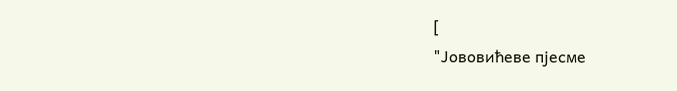[
"Јововићеве пјесме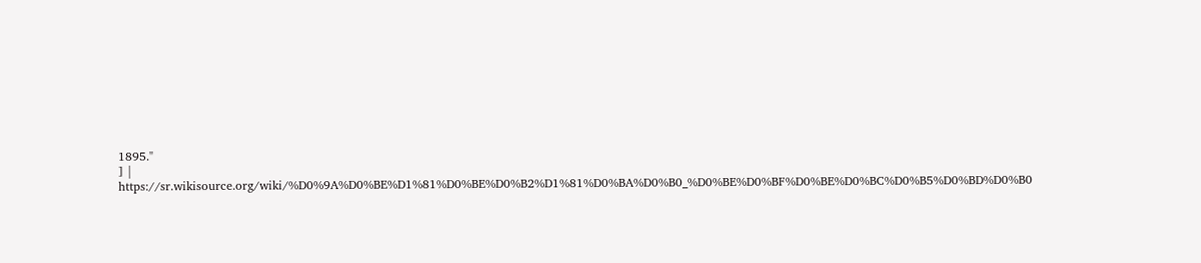1895."
] | https://sr.wikisource.org/wiki/%D0%9A%D0%BE%D1%81%D0%BE%D0%B2%D1%81%D0%BA%D0%B0_%D0%BE%D0%BF%D0%BE%D0%BC%D0%B5%D0%BD%D0%B0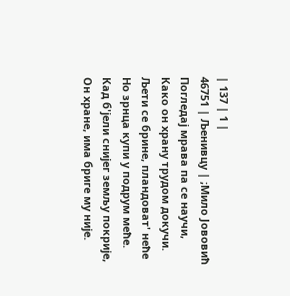| 137 | 1 |
46751 | Љенивцу | ;Мило Јововић
Погледај мрава па се научи,
Како он храну трудом докучи.
Љети се брине, пландоват' неће
Но зрнца купи у подрум меће.
Кад б'јели снијег земљу покрије,
Он хране, има бриге му није.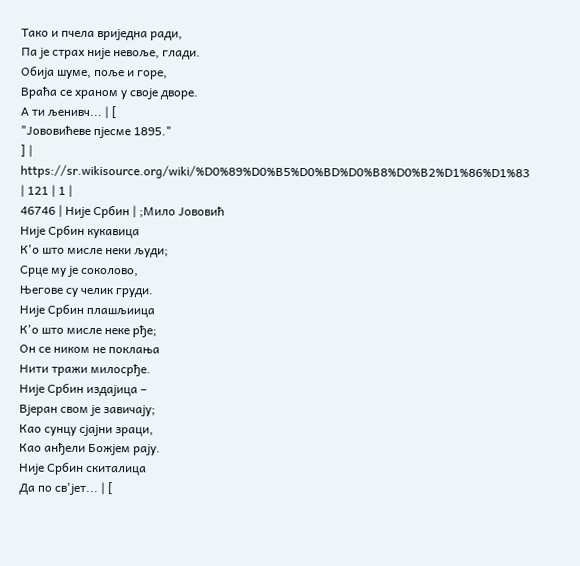Тако и пчела вриједна ради,
Па је страх није невоље, глади.
Обија шуме, поље и горе,
Враћа се храном у своје дворе.
А ти љенивч... | [
"Јововићеве пјесме 1895."
] | https://sr.wikisource.org/wiki/%D0%89%D0%B5%D0%BD%D0%B8%D0%B2%D1%86%D1%83 | 121 | 1 |
46746 | Није Србин | ;Мило Јововић
Није Србин кукавица
К'о што мисле неки људи;
Срце му је соколово,
Његове су челик груди.
Није Србин плашљиица
К'о што мисле неке рђе;
Он се ником не поклања
Нити тражи милосрђе.
Није Србин издајица –
Вјеран свом је завичају;
Као сунцу сјајни зраци,
Као анђели Божјем рају.
Није Србин скиталица
Да по св'јет... | [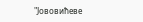"Јововићеве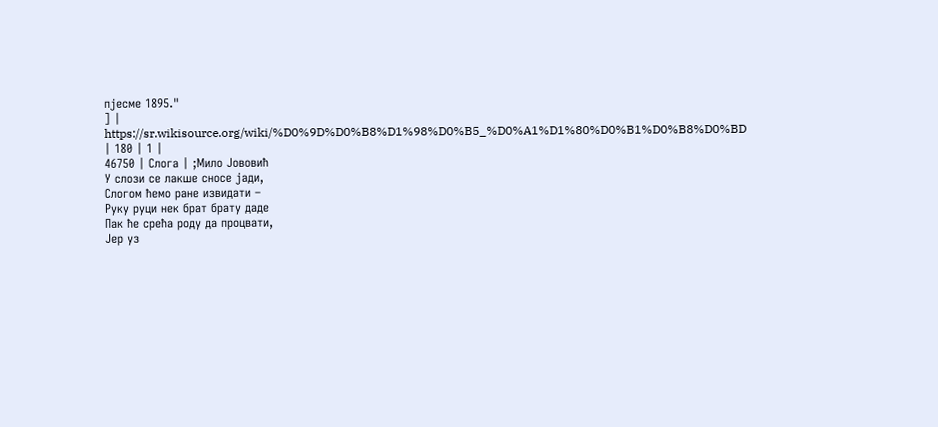пјесме 1895."
] | https://sr.wikisource.org/wiki/%D0%9D%D0%B8%D1%98%D0%B5_%D0%A1%D1%80%D0%B1%D0%B8%D0%BD | 180 | 1 |
46750 | Слога | ;Мило Јововић
У слози се лакше сносе јади,
Слогом ћемо ране извидати –
Руку руци нек брат брату даде
Пак ће срећа роду да процвати,
Јер уз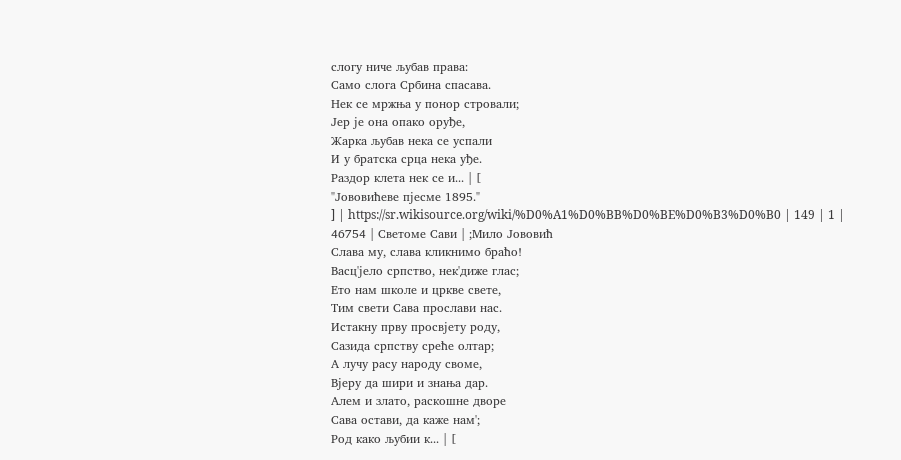слогу ниче љубав права:
Само слога Србина спасава.
Нек се мржња у понор стровали;
Јер је она опако оруђе,
Жарка љубав нека се успали
И у братска срца нека уђе.
Раздор клета нек се и... | [
"Јововићеве пјесме 1895."
] | https://sr.wikisource.org/wiki/%D0%A1%D0%BB%D0%BE%D0%B3%D0%B0 | 149 | 1 |
46754 | Светоме Сави | ;Мило Јововић
Слава му, слава кликнимо браћо!
Васц'јело српство, нек'диже глас;
Ето нам школе и цркве свете,
Тим свети Сава прослави нас.
Истакну прву просвјету роду,
Сазида српству среће олтар;
А лучу расу народу своме,
Вјеру да шири и знања дар.
Алем и злато, раскошне дворе
Сава остави, да каже нам';
Род како љубии к... | [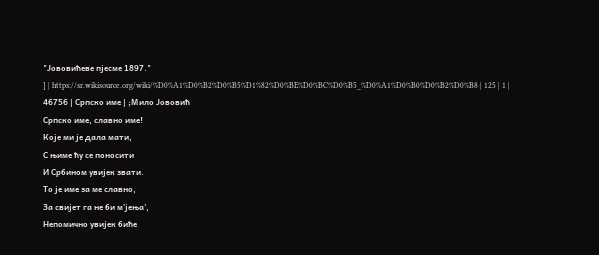"Јововићеве пјесме 1897."
] | https://sr.wikisource.org/wiki/%D0%A1%D0%B2%D0%B5%D1%82%D0%BE%D0%BC%D0%B5_%D0%A1%D0%B0%D0%B2%D0%B8 | 125 | 1 |
46756 | Српско име | ;Мило Јововић
Српско име, славно име!
Које ми је дала мати,
С њиме ћу се поносити
И Србином увијек звати.
То је име за ме славно,
За свијет га не би м'јења',
Непомично увијек биће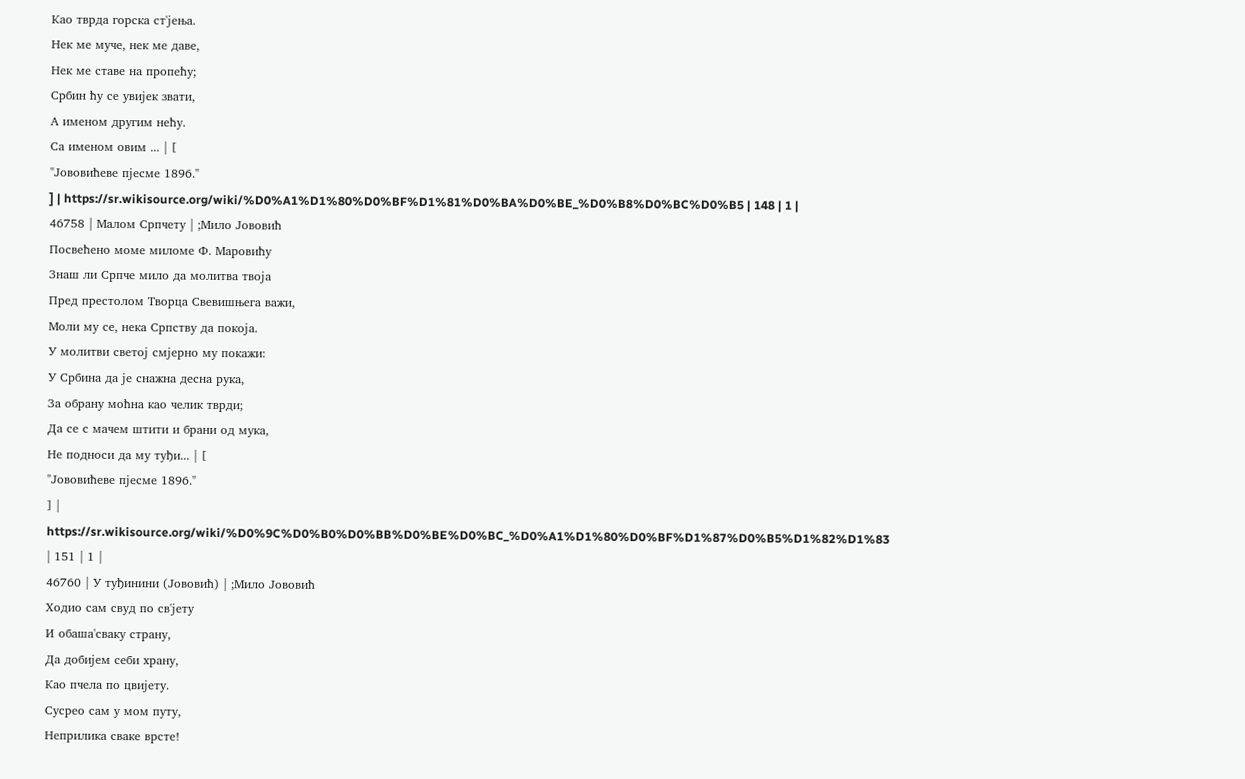Као тврда горска ст'јења.
Нек ме муче, нек ме даве,
Нек ме ставе на пропећу;
Србин ћу се увијек звати,
А именом другим нећу.
Са именом овим ... | [
"Јововићеве пјесме 1896."
] | https://sr.wikisource.org/wiki/%D0%A1%D1%80%D0%BF%D1%81%D0%BA%D0%BE_%D0%B8%D0%BC%D0%B5 | 148 | 1 |
46758 | Малом Српчету | ;Мило Јововић
Посвећено моме миломе Ф. Маровићу
Знаш ли Српче мило да молитва твоја
Пред престолом Творца Свевишњега важи,
Моли му се, нека Српству да покоја.
У молитви светој смјерно му покажи:
У Србина да је снажна десна рука,
За обрану моћна као челик тврди;
Да се с мачем штити и брани од мука,
Не подноси да му туђи... | [
"Јововићеве пјесме 1896."
] | https://sr.wikisource.org/wiki/%D0%9C%D0%B0%D0%BB%D0%BE%D0%BC_%D0%A1%D1%80%D0%BF%D1%87%D0%B5%D1%82%D1%83 | 151 | 1 |
46760 | У туђинини (Јововић) | ;Мило Јововић
Ходио сам свуд по св'јету
И обаша'сваку страну,
Да добијем себи храну,
Као пчела по цвијету.
Сусрео сам у мом путу,
Неприлика сваке врсте!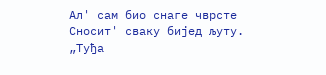Ал' сам био снаге чврсте
Сносит' сваку бијед љуту.
„Туђа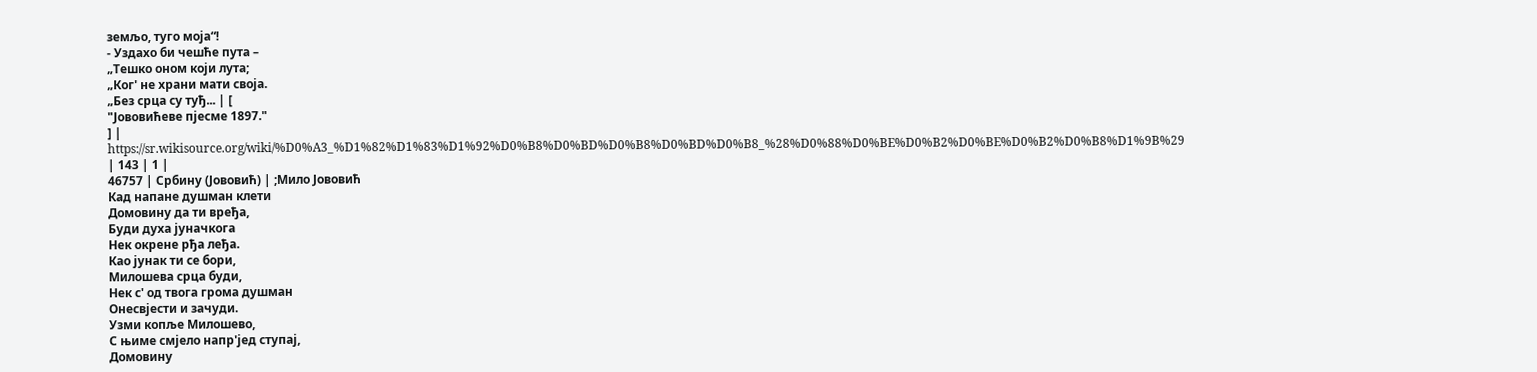земљо, туго моја“!
- Уздахо би чешће пута –
„Тешко оном који лута;
„Ког' не храни мати своја.
„Без срца су туђ... | [
"Јововићеве пјесме 1897."
] | https://sr.wikisource.org/wiki/%D0%A3_%D1%82%D1%83%D1%92%D0%B8%D0%BD%D0%B8%D0%BD%D0%B8_%28%D0%88%D0%BE%D0%B2%D0%BE%D0%B2%D0%B8%D1%9B%29 | 143 | 1 |
46757 | Србину (Јововић) | ;Мило Јововић
Кад напане душман клети
Домовину да ти вређа,
Буди духа јуначкога
Нек окрене рђа леђа.
Као јунак ти се бори,
Милошева срца буди,
Нек с' од твога грома душман
Онесвјести и зачуди.
Узми копље Милошево,
С њиме смјело напр'јед ступај,
Домовину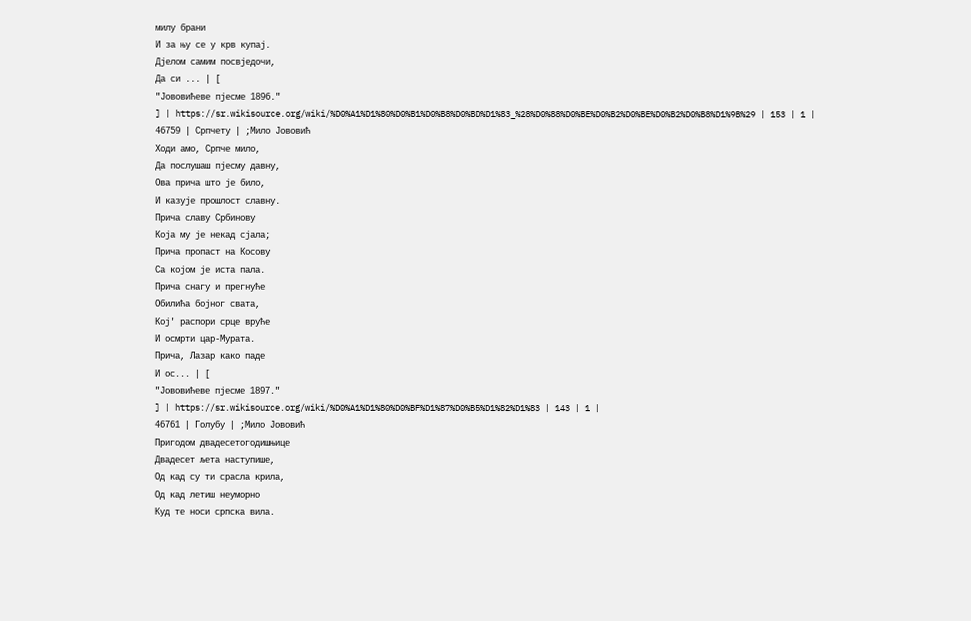милу брани
И за њу се у крв купај.
Дјелом самим посвједочи,
Да си ... | [
"Јововићеве пјесме 1896."
] | https://sr.wikisource.org/wiki/%D0%A1%D1%80%D0%B1%D0%B8%D0%BD%D1%83_%28%D0%88%D0%BE%D0%B2%D0%BE%D0%B2%D0%B8%D1%9B%29 | 153 | 1 |
46759 | Српчету | ;Мило Јововић
Ходи амо, Српче мило,
Да послушаш пјесму давну,
Ова прича што је било,
И казује прошлост славну.
Прича славу Србинову
Која му је некад сјала;
Прича пропаст на Косову
Са којом је иста пала.
Прича снагу и прегнуће
Обилића бојног свата,
Кој' распори срце вруће
И осмрти цар-Мурата.
Прича, Лазар како паде
И ос... | [
"Јововићеве пјесме 1897."
] | https://sr.wikisource.org/wiki/%D0%A1%D1%80%D0%BF%D1%87%D0%B5%D1%82%D1%83 | 143 | 1 |
46761 | Голубу | ;Мило Јововић
Пригодом двадесетогодишњице
Двадесет љета наступише,
Од кад су ти срасла крила,
Од кад летиш неуморно
Куд те носи српска вила.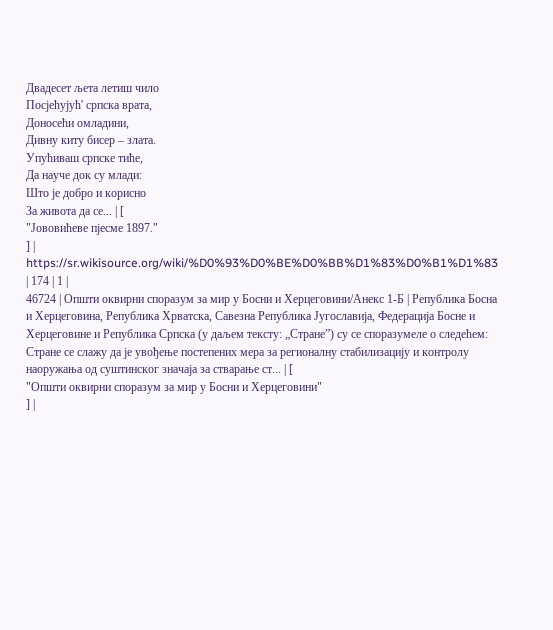Двадесет љета летиш чило
Посјећујућ' српска врата,
Доносећи омладини,
Дивну киту бисер – злата.
Упућиваш српске тиће,
Да науче док су млади:
Што је добро и корисно
За живота да се... | [
"Јововићеве пјесме 1897."
] | https://sr.wikisource.org/wiki/%D0%93%D0%BE%D0%BB%D1%83%D0%B1%D1%83 | 174 | 1 |
46724 | Општи оквирни споразум за мир у Босни и Херцеговини/Анекс 1-Б | Република Босна и Херцеговина, Република Хрватска, Савезна Република Југославија, Федерација Босне и Херцеговине и Република Српска (у даљем тексту: „Стране”) су се споразумеле о следећем:
Стране се слажу да је увођење постепених мера за регионалну стабилизацију и контролу наоружања од суштинског значаја за стварање ст... | [
"Општи оквирни споразум за мир у Босни и Херцеговини"
] |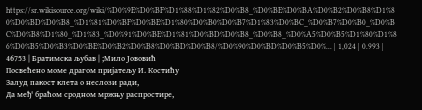https://sr.wikisource.org/wiki/%D0%9E%D0%BF%D1%88%D1%82%D0%B8_%D0%BE%D0%BA%D0%B2%D0%B8%D1%80%D0%BD%D0%B8_%D1%81%D0%BF%D0%BE%D1%80%D0%B0%D0%B7%D1%83%D0%BC_%D0%B7%D0%B0_%D0%BC%D0%B8%D1%80_%D1%83_%D0%91%D0%BE%D1%81%D0%BD%D0%B8_%D0%B8_%D0%A5%D0%B5%D1%80%D1%86%D0%B5%D0%B3%D0%BE%D0%B2%D0%B8%D0%BD%D0%B8/%D0%90%D0%BD%D0%B5%D0%... | 1,024 | 0.993 |
46753 | Братимска љубав | ;Мило Јововић
Посвећено моме драгом пријатељу И. Костићу
Залуд пакост клета о неслози ради,
Да међ' браћом сродном мржњу распростире,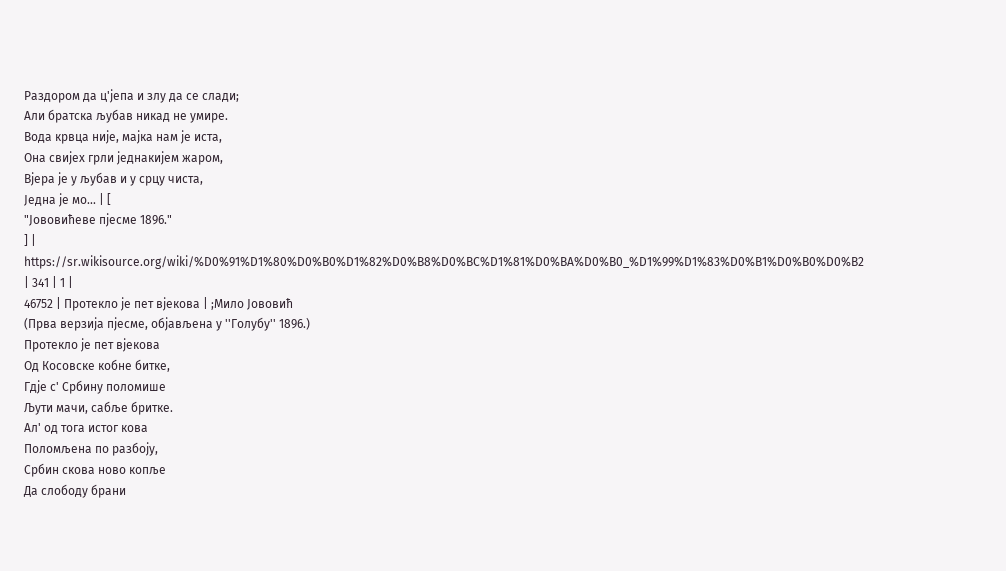Раздором да ц'јепа и злу да се слади;
Али братска љубав никад не умире.
Вода крвца није, мајка нам је иста,
Она свијех грли једнакијем жаром,
Вјера је у љубав и у срцу чиста,
Једна је мо... | [
"Јововићеве пјесме 1896."
] | https://sr.wikisource.org/wiki/%D0%91%D1%80%D0%B0%D1%82%D0%B8%D0%BC%D1%81%D0%BA%D0%B0_%D1%99%D1%83%D0%B1%D0%B0%D0%B2 | 341 | 1 |
46752 | Протекло је пет вјекова | ;Мило Јововић
(Прва верзија пјесме, објављена у ''Голубу'' 1896.)
Протекло је пет вјекова
Од Косовске кобне битке,
Гдје с' Србину поломише
Љути мачи, сабље бритке.
Ал' од тога истог кова
Поломљена по разбоју,
Србин скова ново копље
Да слободу брани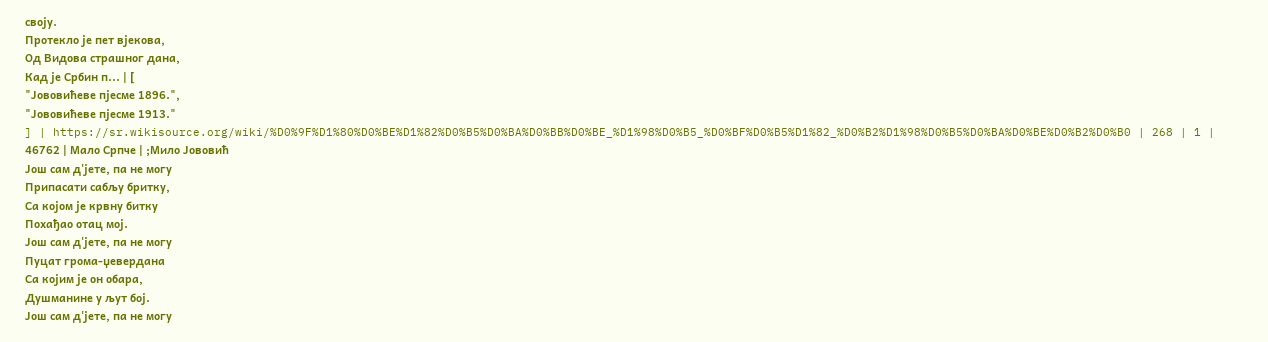своју.
Протекло је пет вјекова,
Од Видова страшног дана,
Кад је Србин п... | [
"Јововићеве пјесме 1896.",
"Јововићеве пјесме 1913."
] | https://sr.wikisource.org/wiki/%D0%9F%D1%80%D0%BE%D1%82%D0%B5%D0%BA%D0%BB%D0%BE_%D1%98%D0%B5_%D0%BF%D0%B5%D1%82_%D0%B2%D1%98%D0%B5%D0%BA%D0%BE%D0%B2%D0%B0 | 268 | 1 |
46762 | Мало Српче | ;Мило Јововић
Још сам д'јете, па не могу
Припасати сабљу бритку,
Са којом је крвну битку
Похађао отац мој.
Још сам д'јете, па не могу
Пуцат грома-џевердана
Са којим је он обара,
Душманине у љут бој.
Још сам д'јете, па не могу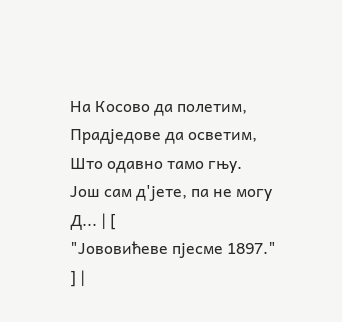На Косово да полетим,
Прадједове да осветим,
Што одавно тамо гњу.
Још сам д'јете, па не могу
Д... | [
"Јововићеве пјесме 1897."
] |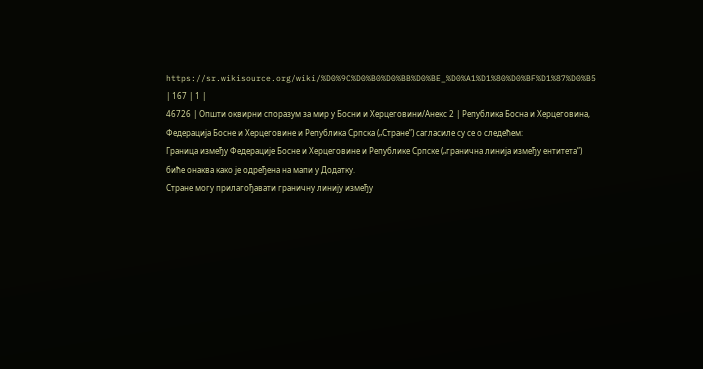https://sr.wikisource.org/wiki/%D0%9C%D0%B0%D0%BB%D0%BE_%D0%A1%D1%80%D0%BF%D1%87%D0%B5 | 167 | 1 |
46726 | Општи оквирни споразум за мир у Босни и Херцеговини/Анекс 2 | Република Босна и Херцеговина, Федерација Босне и Херцеговине и Република Српска („Стране”) сагласиле су се о следећем:
Граница између Федерације Босне и Херцеговине и Републике Српске („гранична линија између ентитета”) биће онаква како је одређена на мапи у Додатку.
Стране могу прилагођавати граничну линију између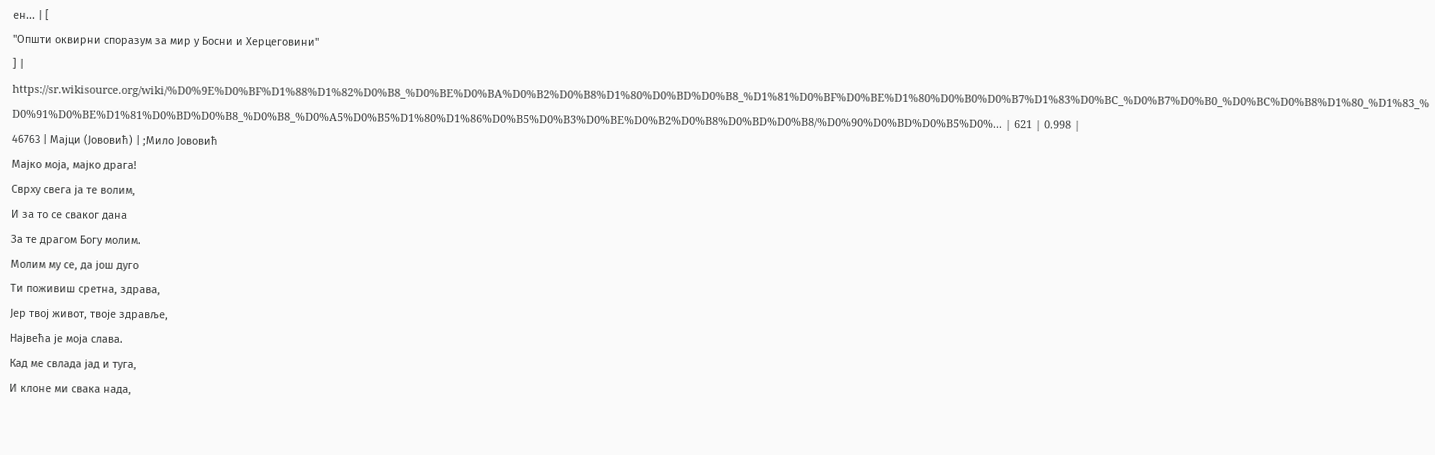ен... | [
"Општи оквирни споразум за мир у Босни и Херцеговини"
] | https://sr.wikisource.org/wiki/%D0%9E%D0%BF%D1%88%D1%82%D0%B8_%D0%BE%D0%BA%D0%B2%D0%B8%D1%80%D0%BD%D0%B8_%D1%81%D0%BF%D0%BE%D1%80%D0%B0%D0%B7%D1%83%D0%BC_%D0%B7%D0%B0_%D0%BC%D0%B8%D1%80_%D1%83_%D0%91%D0%BE%D1%81%D0%BD%D0%B8_%D0%B8_%D0%A5%D0%B5%D1%80%D1%86%D0%B5%D0%B3%D0%BE%D0%B2%D0%B8%D0%BD%D0%B8/%D0%90%D0%BD%D0%B5%D0%... | 621 | 0.998 |
46763 | Мајци (Јововић) | ;Мило Јововић
Мајко моја, мајко драга!
Сврху свега ја те волим,
И за то се сваког дана
За те драгом Богу молим.
Молим му се, да још дуго
Ти поживиш сретна, здрава,
Јер твој живот, твоје здравље,
Највећа је моја слава.
Кад ме свлада јад и туга,
И клоне ми свака нада,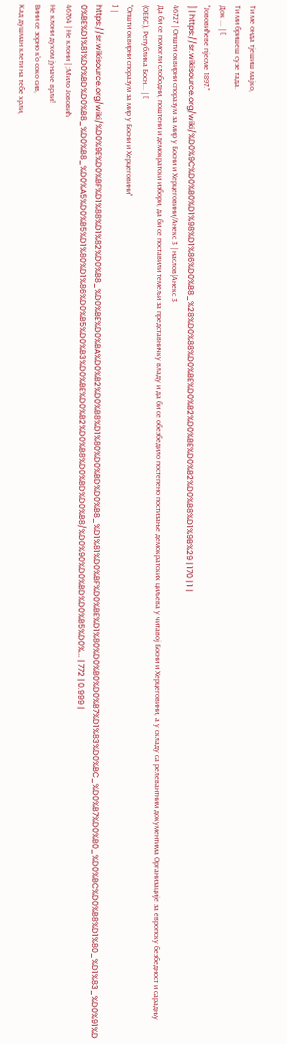Ти ме онда тјешиш мајко,
Ти ми бришеш сузе тада.
Док ... | [
"Јововићеве пјесме 1897."
] | https://sr.wikisource.org/wiki/%D0%9C%D0%B0%D1%98%D1%86%D0%B8_%28%D0%88%D0%BE%D0%B2%D0%BE%D0%B2%D0%B8%D1%9B%29 | 170 | 1 |
46727 | Општи оквирни споразум за мир у Босни и Херцеговини/Анекс 3 | наслов|Анекс 3
Да би се помогли слободни, поштени и демократски избори, да би се поставили темељи за представничку владу и да би се обезбедило постепено постизање демократских циљева у читавој Босни и Херцеговини, а у складу са релевантним документима Организације за европску безбедност и сарадњу (ОЕБС), Република Босн... | [
"Општи оквирни споразум за мир у Босни и Херцеговини"
] | https://sr.wikisource.org/wiki/%D0%9E%D0%BF%D1%88%D1%82%D0%B8_%D0%BE%D0%BA%D0%B2%D0%B8%D1%80%D0%BD%D0%B8_%D1%81%D0%BF%D0%BE%D1%80%D0%B0%D0%B7%D1%83%D0%BC_%D0%B7%D0%B0_%D0%BC%D0%B8%D1%80_%D1%83_%D0%91%D0%BE%D1%81%D0%BD%D0%B8_%D0%B8_%D0%A5%D0%B5%D1%80%D1%86%D0%B5%D0%B3%D0%BE%D0%B2%D0%B8%D0%BD%D0%B8/%D0%90%D0%BD%D0%B5%D0%... | 772 | 0.999 |
46764 | Не клони | ;Мило Јововић
Не клони духом јуначе врли!
Вини се зорно к'о соко сив,
Кад душман клети на тебе хрли,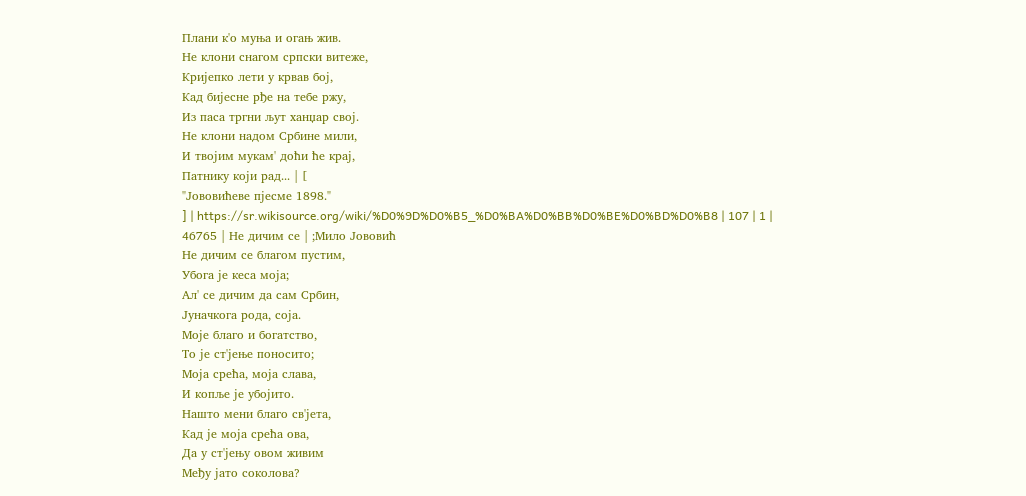Плани к'о муња и огањ жив.
Не клони снагом српски витеже,
Кријепко лети у крвав бој,
Кад бијесне рђе на тебе ржу,
Из паса тргни љут ханџар свој.
Не клони надом Србине мили,
И твојим мукам' доћи ће крај,
Патнику који рад... | [
"Јововићеве пјесме 1898."
] | https://sr.wikisource.org/wiki/%D0%9D%D0%B5_%D0%BA%D0%BB%D0%BE%D0%BD%D0%B8 | 107 | 1 |
46765 | Не дичим се | ;Мило Јововић
Не дичим се благом пустим,
Убога је кеса моја;
Ал' се дичим да сам Србин,
Јуначкога рода, соја.
Моје благо и богатство,
То је ст'јење поносито;
Моја срећа, моја слава,
И копље је убојито.
Нашто мени благо св'јета,
Кад је моја срећа ова,
Да у ст'јењу овом живим
Међу јато соколова?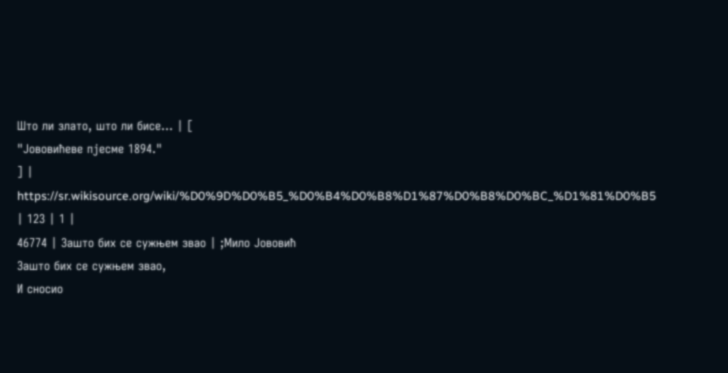Што ли злато, што ли бисе... | [
"Јововићеве пјесме 1894."
] | https://sr.wikisource.org/wiki/%D0%9D%D0%B5_%D0%B4%D0%B8%D1%87%D0%B8%D0%BC_%D1%81%D0%B5 | 123 | 1 |
46774 | Зашто бих се сужњем звао | ;Мило Јововић
Зашто бих се сужњем звао,
И сносио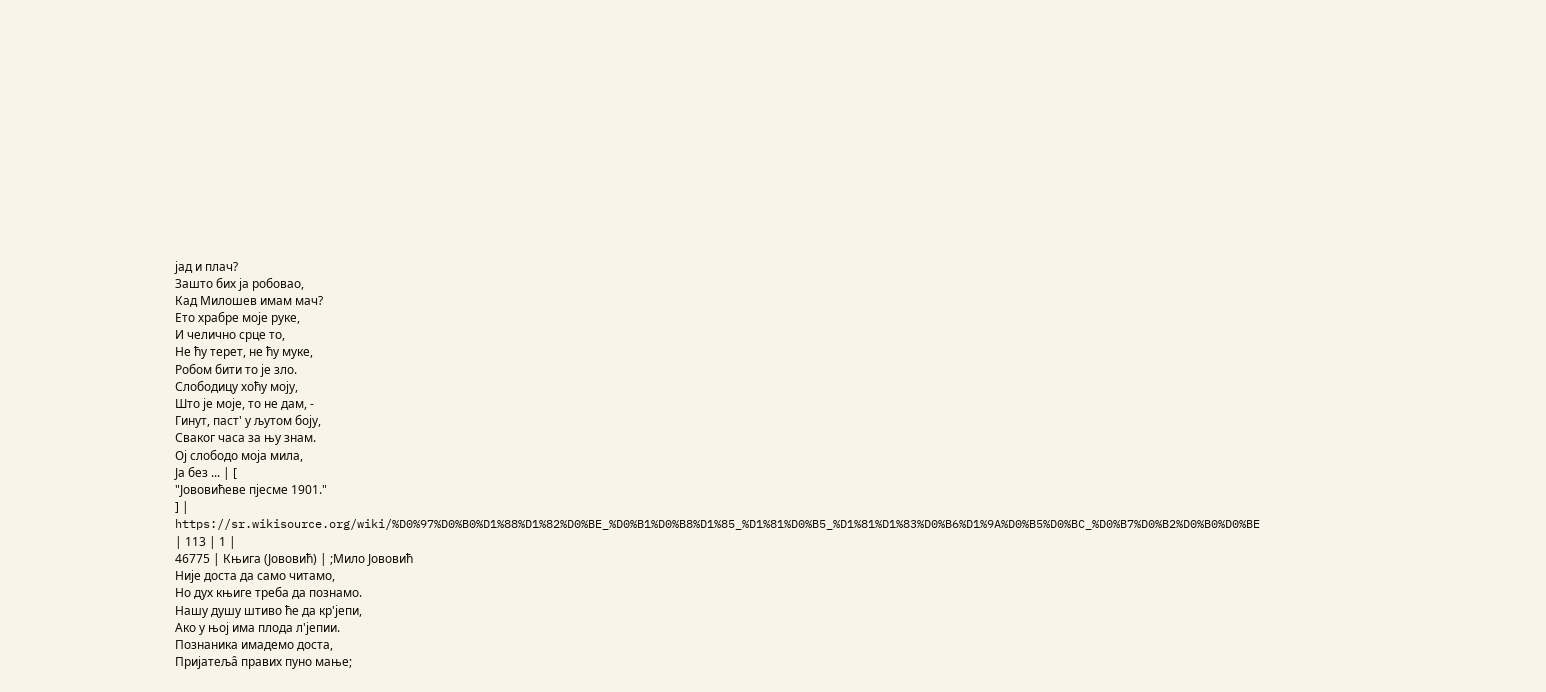јад и плач?
Зашто бих ја робовао,
Кад Милошев имам мач?
Ето храбре моје руке,
И челично срце то,
Не ћу терет, не ћу муке,
Робом бити то је зло.
Слободицу хоћу моју,
Што је моје, то не дам, -
Гинут, паст' у љутом боју,
Сваког часа за њу знам.
Ој слободо моја мила,
Ја без ... | [
"Јововићеве пјесме 1901."
] | https://sr.wikisource.org/wiki/%D0%97%D0%B0%D1%88%D1%82%D0%BE_%D0%B1%D0%B8%D1%85_%D1%81%D0%B5_%D1%81%D1%83%D0%B6%D1%9A%D0%B5%D0%BC_%D0%B7%D0%B2%D0%B0%D0%BE | 113 | 1 |
46775 | Књига (Јововић) | ;Мило Јововић
Није доста да само читамо,
Но дух књиге треба да познамо.
Нашу душу штиво ће да кр'јепи,
Ако у њој има плода л'јепии.
Познаника имадемо доста,
Пријатељȃ правих пуно мање;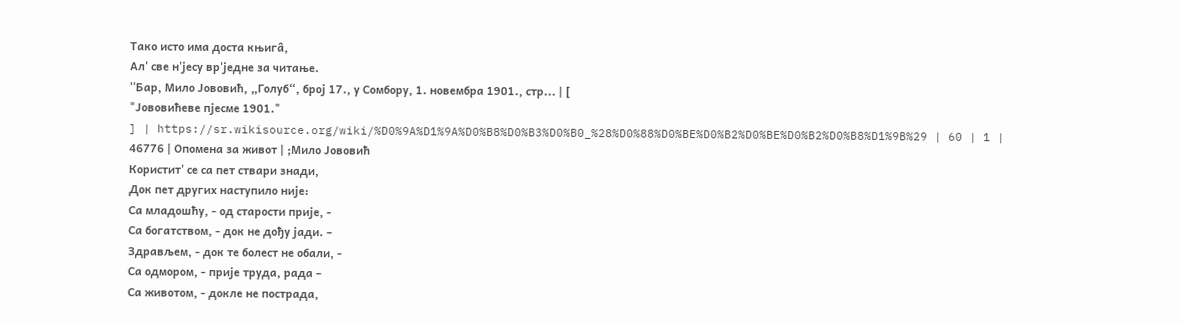Тако исто има доста књигȃ,
Ал' све н'јесу вр'једне за читање.
''Бар, Мило Јововић, „Голуб“, број 17., у Сомбору, 1. новембра 1901., стр... | [
"Јововићеве пјесме 1901."
] | https://sr.wikisource.org/wiki/%D0%9A%D1%9A%D0%B8%D0%B3%D0%B0_%28%D0%88%D0%BE%D0%B2%D0%BE%D0%B2%D0%B8%D1%9B%29 | 60 | 1 |
46776 | Опомена за живот | ;Мило Јововић
Користит' се са пет ствари знади,
Док пет других наступило није:
Са младошћу, - од старости прије, -
Са богатством, - док не дођу јади. –
Здрављем, - док те болест не обали, -
Са одмором, - прије труда, рада –
Са животом, - докле не пострада,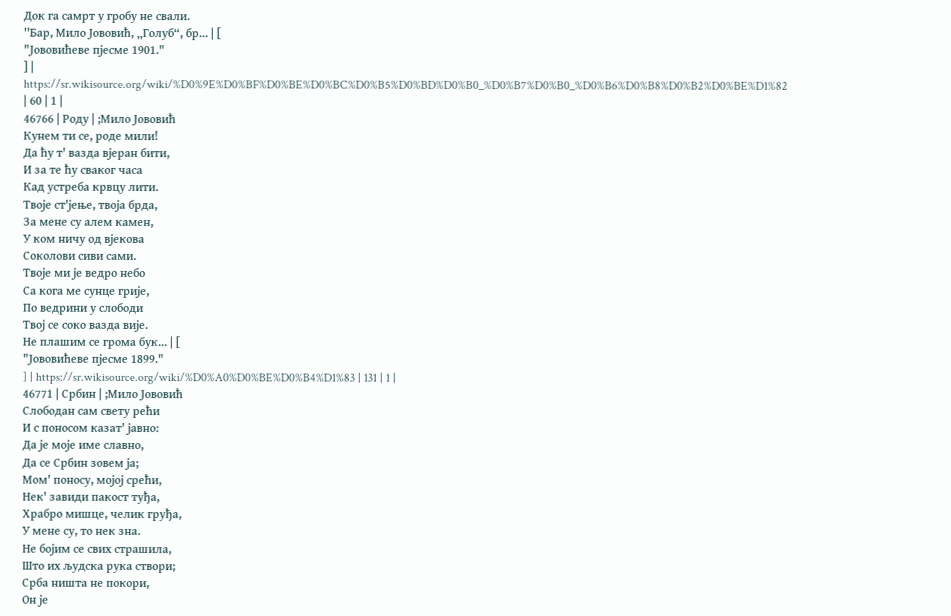Док га самрт у гробу не свали.
''Бар, Мило Јововић, „Голуб“, бр... | [
"Јововићеве пјесме 1901."
] | https://sr.wikisource.org/wiki/%D0%9E%D0%BF%D0%BE%D0%BC%D0%B5%D0%BD%D0%B0_%D0%B7%D0%B0_%D0%B6%D0%B8%D0%B2%D0%BE%D1%82 | 60 | 1 |
46766 | Роду | ;Мило Јововић
Кунем ти се, роде мили!
Да ћу т' вазда вјеран бити,
И за те ћу сваког часа
Кад устреба крвцу лити.
Твоје ст'јење, твоја брда,
За мене су алем камен,
У ком ничу од вјекова
Соколови сиви сами.
Твоје ми је ведро небо
Са кога ме сунце грије,
По ведрини у слободи
Твој се соко вазда вије.
Не плашим се грома бук... | [
"Јововићеве пјесме 1899."
] | https://sr.wikisource.org/wiki/%D0%A0%D0%BE%D0%B4%D1%83 | 131 | 1 |
46771 | Србин | ;Мило Јововић
Слободан сам свету рећи
И с поносом казат' јавно:
Да је моје име славно,
Да се Србин зовем ја;
Мом' поносу, мојој срећи,
Нек' завиди пакост туђа,
Храбро мишце, челик груђа,
У мене су, то нек зна.
Не бојим се свих страшила,
Што их људска рука створи;
Срба ништа не покори,
Он је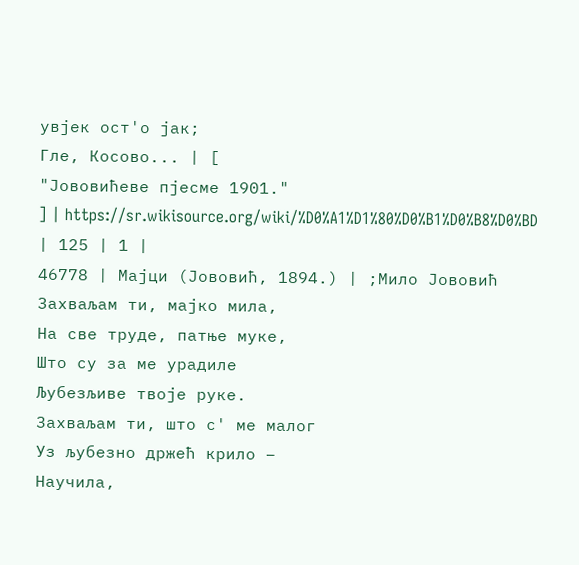увјек ост'о јак;
Гле, Косово... | [
"Јововићеве пјесме 1901."
] | https://sr.wikisource.org/wiki/%D0%A1%D1%80%D0%B1%D0%B8%D0%BD | 125 | 1 |
46778 | Мајци (Јововић, 1894.) | ;Мило Јововић
Захваљам ти, мајко мила,
На све труде, патње муке,
Што су за ме урадиле
Љубезљиве твоје руке.
Захваљам ти, што с' ме малог
Уз љубезно држећ крило –
Научила,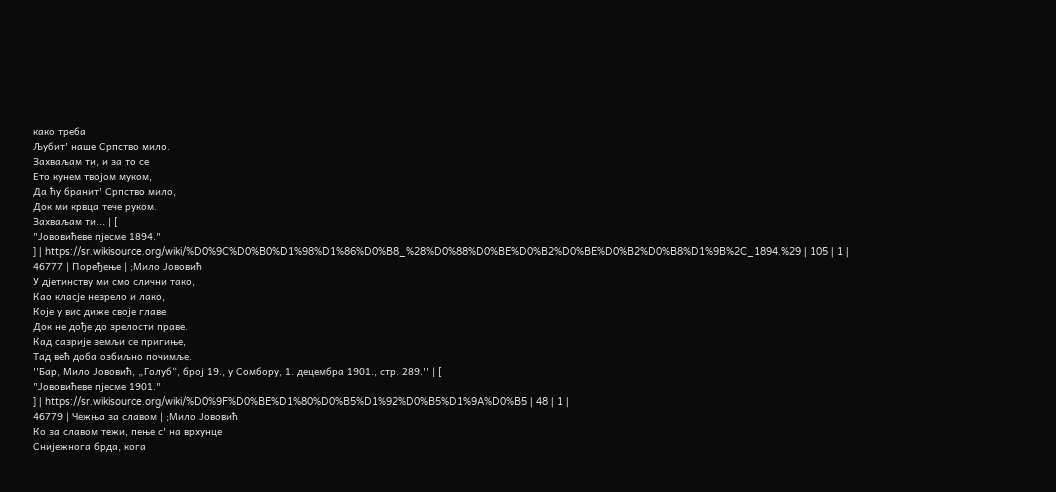како треба
Љубит' наше Српство мило.
Захваљам ти, и за то се
Ето кунем твојом муком,
Да ћу бранит' Српство мило,
Док ми крвца тече руком.
Захваљам ти... | [
"Јововићеве пјесме 1894."
] | https://sr.wikisource.org/wiki/%D0%9C%D0%B0%D1%98%D1%86%D0%B8_%28%D0%88%D0%BE%D0%B2%D0%BE%D0%B2%D0%B8%D1%9B%2C_1894.%29 | 105 | 1 |
46777 | Поређење | ;Мило Јововић
У дјетинству ми смо слични тако,
Као класје незрело и лако,
Које у вис диже своје главе
Док не дође до зрелости праве.
Кад сазрије земљи се пригиње,
Тад већ доба озбиљно почимље.
''Бар, Мило Јововић, „Голуб“, број 19., у Сомбору, 1. децембра 1901., стр. 289.'' | [
"Јововићеве пјесме 1901."
] | https://sr.wikisource.org/wiki/%D0%9F%D0%BE%D1%80%D0%B5%D1%92%D0%B5%D1%9A%D0%B5 | 48 | 1 |
46779 | Чежња за славом | ;Мило Јововић
Ко за славом тежи, пење с' на врхунце
Снијежнога брда, кога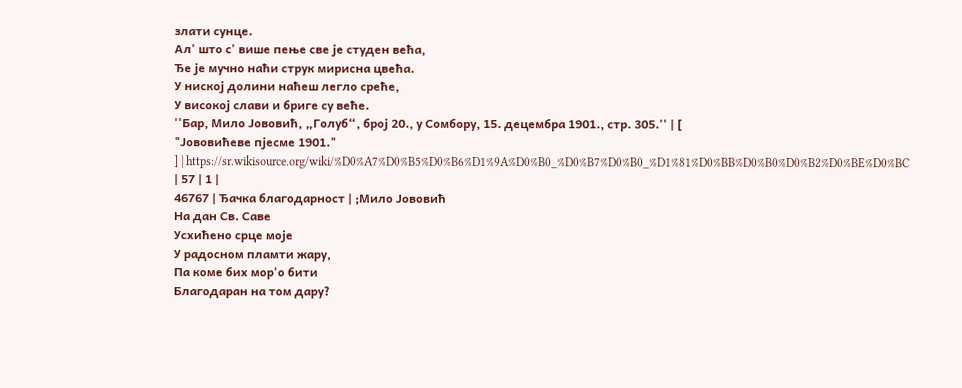злати сунце.
Ал' што с' више пење све је студен већа,
Ђе је мучно наћи струк мирисна цвећа.
У ниској долини наћеш легло среће,
У високој слави и бриге су веће.
''Бар, Мило Јововић, „Голуб“, број 20., у Сомбору, 15. децембра 1901., стр. 305.'' | [
"Јововићеве пјесме 1901."
] | https://sr.wikisource.org/wiki/%D0%A7%D0%B5%D0%B6%D1%9A%D0%B0_%D0%B7%D0%B0_%D1%81%D0%BB%D0%B0%D0%B2%D0%BE%D0%BC | 57 | 1 |
46767 | Ђачка благодарност | ;Мило Јововић
На дан Св. Саве
Усхићено срце моје
У радосном пламти жару,
Па коме бих мор'о бити
Благодаран на том дару?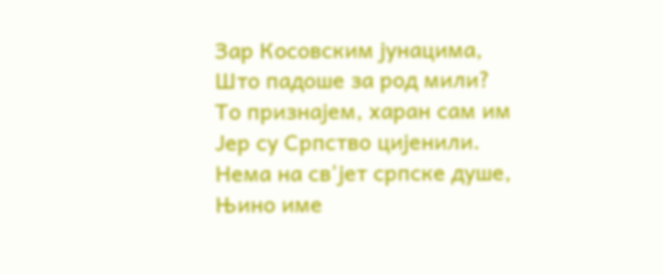Зар Косовским јунацима,
Што падоше за род мили?
То признајем, харан сам им
Јер су Српство цијенили.
Нема на св'јет српске душе,
Њино име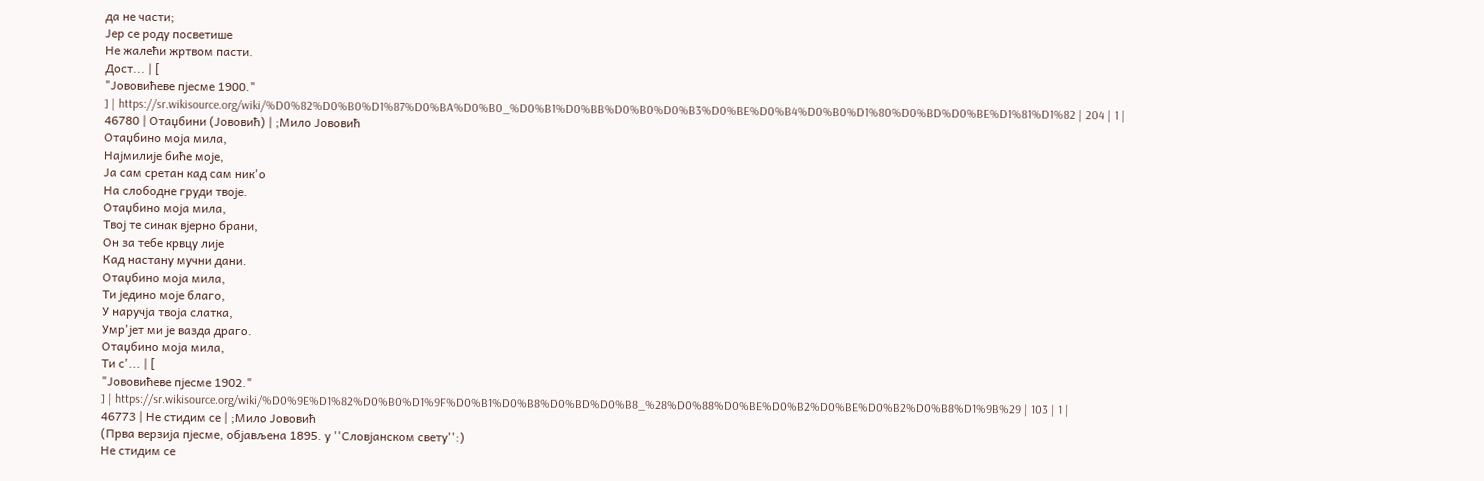да не части;
Јер се роду посветише
Не жалећи жртвом пасти.
Дост... | [
"Јововићеве пјесме 1900."
] | https://sr.wikisource.org/wiki/%D0%82%D0%B0%D1%87%D0%BA%D0%B0_%D0%B1%D0%BB%D0%B0%D0%B3%D0%BE%D0%B4%D0%B0%D1%80%D0%BD%D0%BE%D1%81%D1%82 | 204 | 1 |
46780 | Отаџбини (Јововић) | ;Мило Јововић
Отаџбино моја мила,
Најмилије биће моје,
Ја сам сретан кад сам ник'о
На слободне груди твоје.
Отаџбино моја мила,
Твој те синак вјерно брани,
Он за тебе крвцу лије
Кад настану мучни дани.
Отаџбино моја мила,
Ти једино моје благо,
У наручја твоја слатка,
Умр'јет ми је вазда драго.
Отаџбино моја мила,
Ти с'... | [
"Јововићеве пјесме 1902."
] | https://sr.wikisource.org/wiki/%D0%9E%D1%82%D0%B0%D1%9F%D0%B1%D0%B8%D0%BD%D0%B8_%28%D0%88%D0%BE%D0%B2%D0%BE%D0%B2%D0%B8%D1%9B%29 | 103 | 1 |
46773 | Не стидим се | ;Мило Јововић
(Прва верзија пјесме, објављена 1895. у ''Словјанском свету'':)
Не стидим се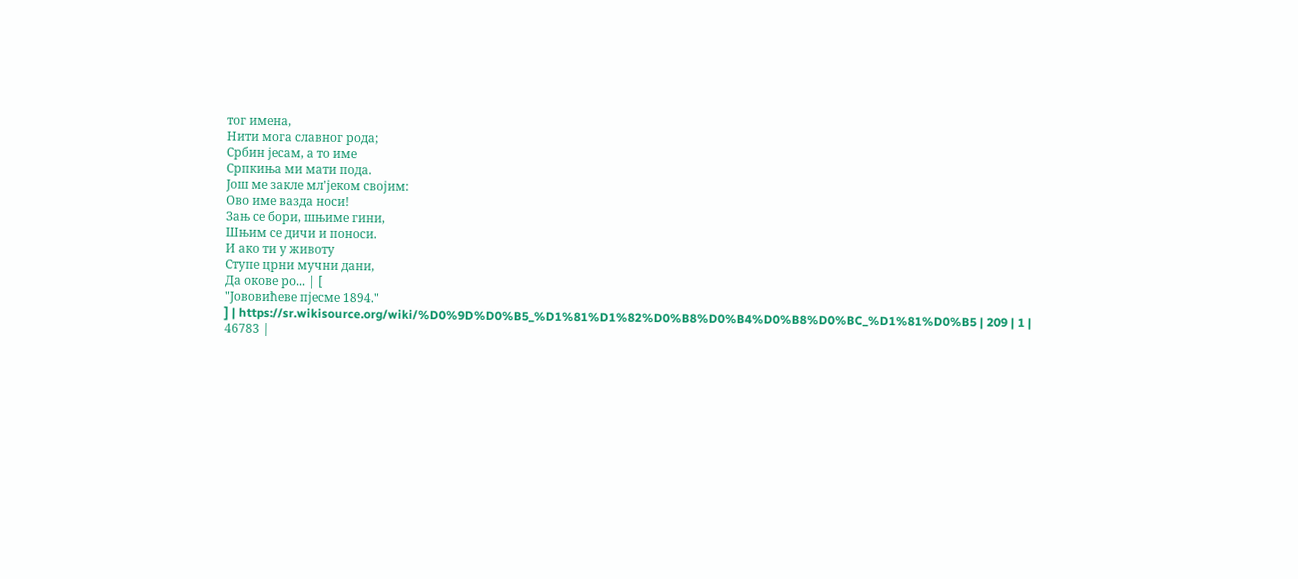тог имена,
Нити мога славног рода;
Србин јесам, а то име
Српкиња ми мати пода.
Још ме закле мл'јеком својим:
Ово име вазда носи!
Зањ се бори, шњиме гини,
Шњим се дичи и поноси.
И ако ти у животу
Ступе црни мучни дани,
Да окове ро... | [
"Јововићеве пјесме 1894."
] | https://sr.wikisource.org/wiki/%D0%9D%D0%B5_%D1%81%D1%82%D0%B8%D0%B4%D0%B8%D0%BC_%D1%81%D0%B5 | 209 | 1 |
46783 |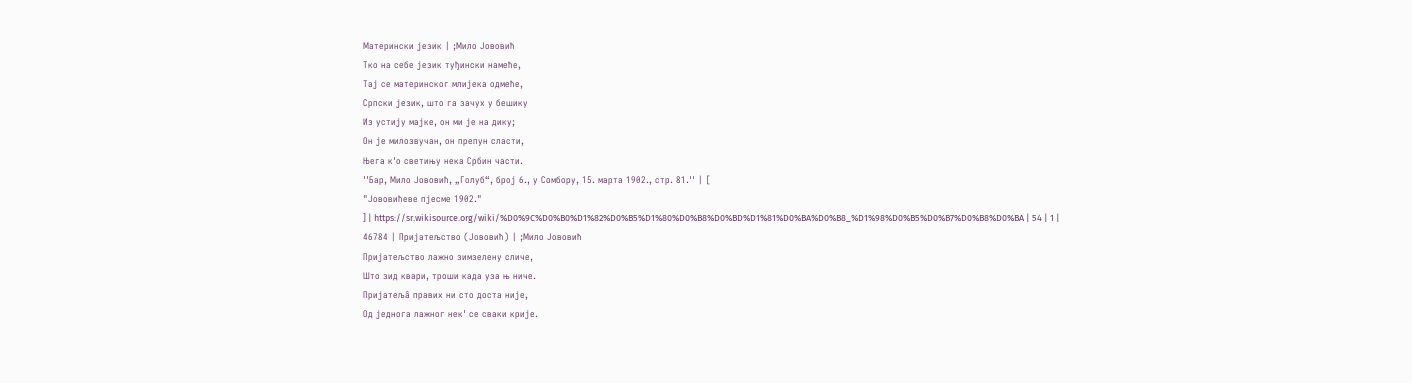Матерински језик | ;Мило Јововић
Тко на себе језик туђински намеће,
Тај се материнског млијека одмеће,
Српски језик, што га зачух у бешику
Из устију мајке, он ми је на дику;
Он је милозвучан, он препун сласти,
Њега к'о светињу нека Србин части.
''Бар, Мило Јововић, „Голуб“, број 6., у Сомбору, 15. марта 1902., стр. 81.'' | [
"Јововићеве пјесме 1902."
] | https://sr.wikisource.org/wiki/%D0%9C%D0%B0%D1%82%D0%B5%D1%80%D0%B8%D0%BD%D1%81%D0%BA%D0%B8_%D1%98%D0%B5%D0%B7%D0%B8%D0%BA | 54 | 1 |
46784 | Пријатељство (Јововић) | ;Мило Јововић
Пријатељство лажно зимзелену сличе,
Што зид квари, троши када уза њ ниче.
Пријатељȃ правих ни сто доста није,
Од једнога лажног нек' се сваки крије.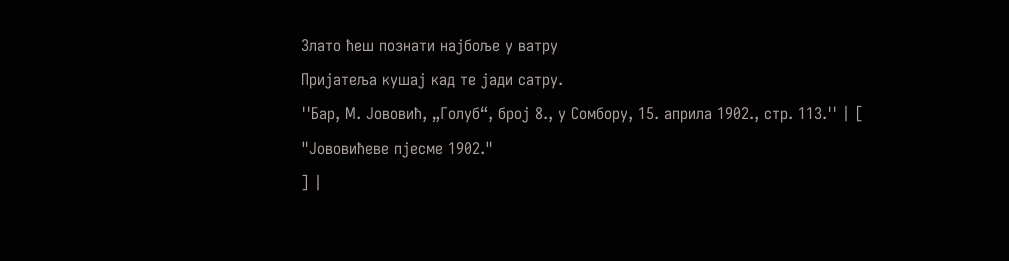Злато ћеш познати најбоље у ватру
Пријатеља кушај кад те јади сатру.
''Бар, М. Јововић, „Голуб“, број 8., у Сомбору, 15. априла 1902., стр. 113.'' | [
"Јововићеве пјесме 1902."
] |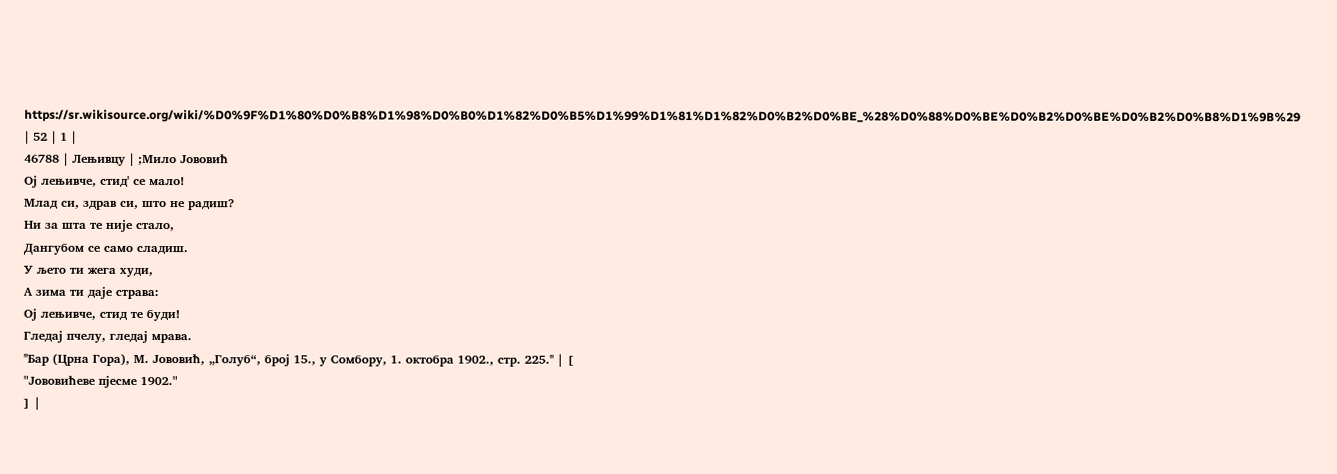https://sr.wikisource.org/wiki/%D0%9F%D1%80%D0%B8%D1%98%D0%B0%D1%82%D0%B5%D1%99%D1%81%D1%82%D0%B2%D0%BE_%28%D0%88%D0%BE%D0%B2%D0%BE%D0%B2%D0%B8%D1%9B%29 | 52 | 1 |
46788 | Лењивцу | ;Мило Јововић
Ој лењивче, стид' се мало!
Млад си, здрав си, што не радиш?
Ни за шта те није стало,
Дангубом се само сладиш.
У љето ти жега худи,
А зима ти даје страва:
Ој лењивче, стид те буди!
Гледај пчелу, гледај мрава.
''Бар (Црна Гора), М. Јововић, „Голуб“, број 15., у Сомбору, 1. октобра 1902., стр. 225.'' | [
"Јововићеве пјесме 1902."
] |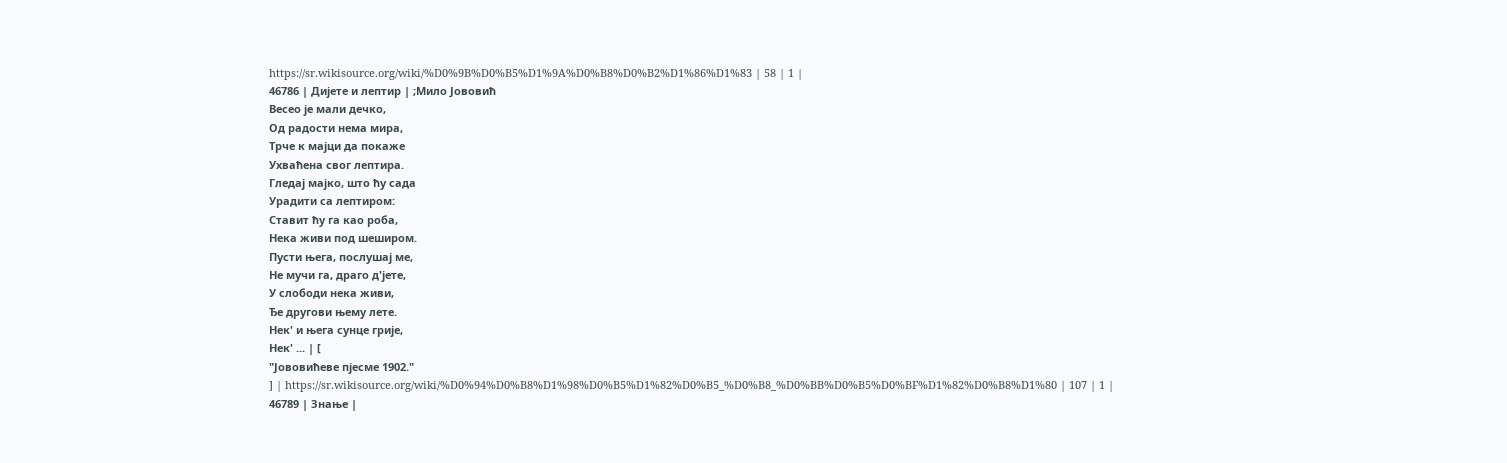https://sr.wikisource.org/wiki/%D0%9B%D0%B5%D1%9A%D0%B8%D0%B2%D1%86%D1%83 | 58 | 1 |
46786 | Дијете и лептир | ;Мило Јововић
Весео је мали дечко,
Од радости нема мира,
Трче к мајци да покаже
Ухваћена свог лептира.
Гледај мајко, што ћу сада
Урадити са лептиром:
Ставит ћу га као роба,
Нека живи под шеширом.
Пусти њега, послушај ме,
Не мучи га, драго д'јете,
У слободи нека живи,
Ђе другови њему лете.
Нек' и њега сунце грије,
Нек' ... | [
"Јововићеве пјесме 1902."
] | https://sr.wikisource.org/wiki/%D0%94%D0%B8%D1%98%D0%B5%D1%82%D0%B5_%D0%B8_%D0%BB%D0%B5%D0%BF%D1%82%D0%B8%D1%80 | 107 | 1 |
46789 | Знање |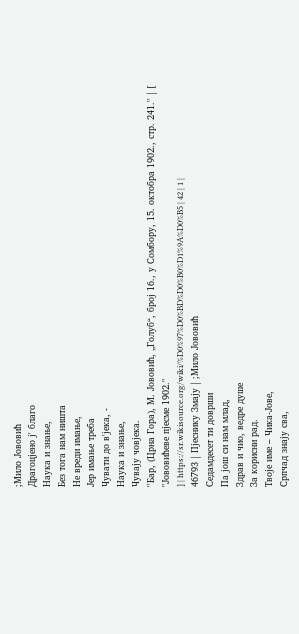;Мило Јововић
Драгоцјено ј' благо
Наука и знање,
Без тога нам ништа
Не вреди имање,
Јер имање треба
Чувати до в'јека, -
Наука и знање,
Чувају човјека.
''Бар, (Црна Гора), М. Јововић, „Голуб“, број 16., у Сомбору, 15. октобра 1902., стр. 241.'' | [
"Јововићеве пјесме 1902."
] | https://sr.wikisource.org/wiki/%D0%97%D0%BD%D0%B0%D1%9A%D0%B5 | 42 | 1 |
46793 | Пјеснику Змају | ;Мило Јововић
Седамдесет ти доврши
Па још си нам млад,
Здрав и чио, ведре душе
За корисни рад.
Твоје име – Чика-Јове,
Српчад знају сва,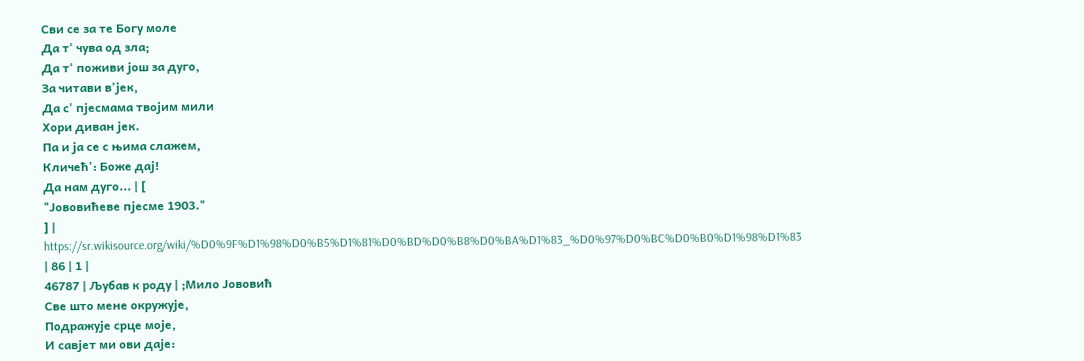Сви се за те Богу моле
Да т' чува од зла;
Да т' поживи још за дуго,
За читави в'јек,
Да с' пјесмама твојим мили
Хори диван јек.
Па и ја се с њима слажем,
Кличећ': Боже дај!
Да нам дуго... | [
"Јововићеве пјесме 1903."
] | https://sr.wikisource.org/wiki/%D0%9F%D1%98%D0%B5%D1%81%D0%BD%D0%B8%D0%BA%D1%83_%D0%97%D0%BC%D0%B0%D1%98%D1%83 | 86 | 1 |
46787 | Љубав к роду | ;Мило Јововић
Све што мене окружује,
Подражује срце моје,
И савјет ми ови даје: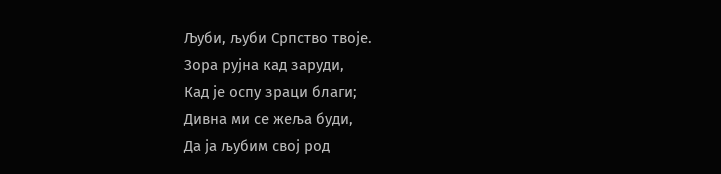Љуби, љуби Српство твоје.
Зора рујна кад заруди,
Кад је оспу зраци благи;
Дивна ми се жеља буди,
Да ја љубим свој род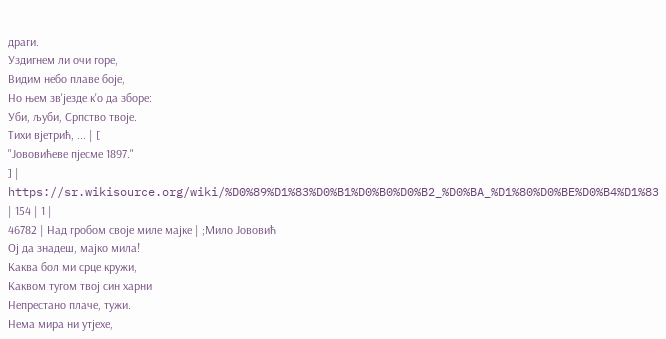драги.
Уздигнем ли очи горе,
Видим небо плаве боје,
Но њем зв'језде к'о да зборе:
Уби, љуби, Српство твоје.
Тихи вјетрић, ... | [
"Јововићеве пјесме 1897."
] | https://sr.wikisource.org/wiki/%D0%89%D1%83%D0%B1%D0%B0%D0%B2_%D0%BA_%D1%80%D0%BE%D0%B4%D1%83 | 154 | 1 |
46782 | Над гробом своје миле мајке | ;Мило Јововић
Ој да знадеш, мајко мила!
Каква бол ми срце кружи,
Каквом тугом твој син харни
Непрестано плаче, тужи.
Нема мира ни утјехе,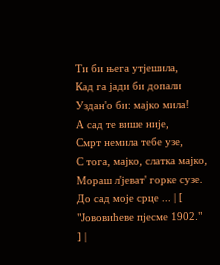Ти би њега утјешила,
Кад га јади би допали
Уздан'о би: мајко мила!
А сад те више није,
Смрт немила тебе узе,
С тога, мајко, слатка мајко,
Мораш л'јеват' горке сузе.
До сад моје срце ... | [
"Јововићеве пјесме 1902."
] |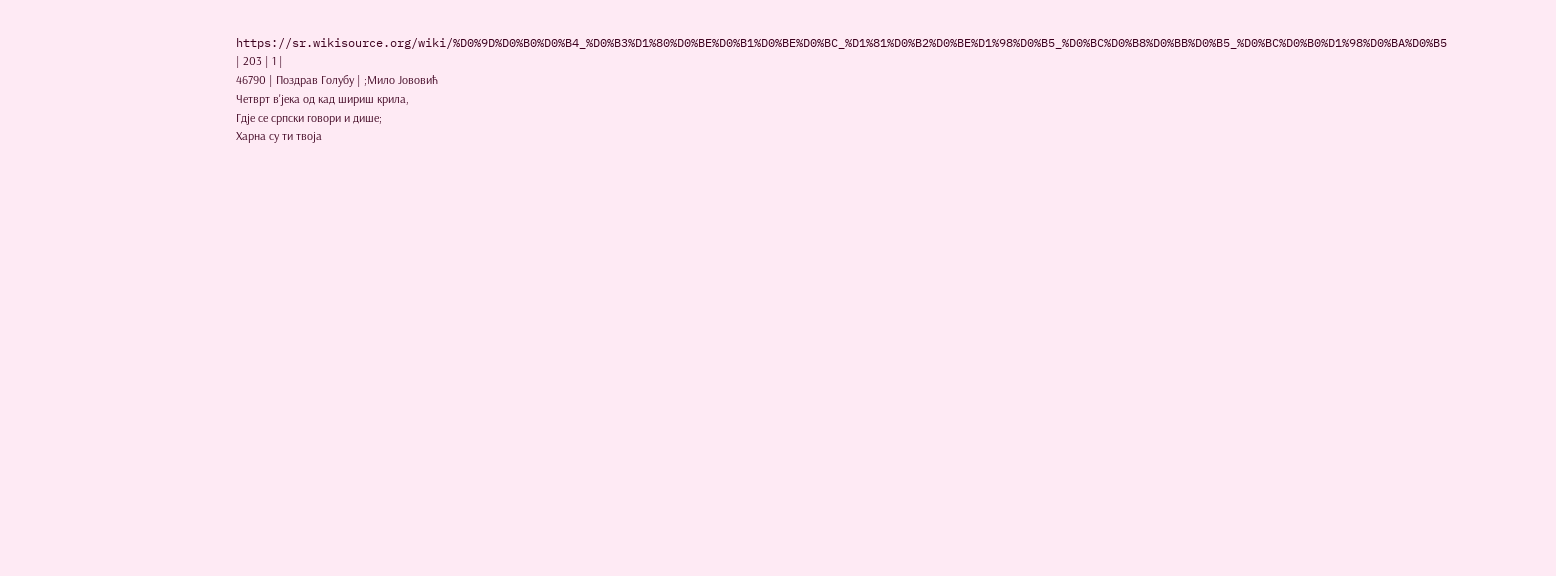https://sr.wikisource.org/wiki/%D0%9D%D0%B0%D0%B4_%D0%B3%D1%80%D0%BE%D0%B1%D0%BE%D0%BC_%D1%81%D0%B2%D0%BE%D1%98%D0%B5_%D0%BC%D0%B8%D0%BB%D0%B5_%D0%BC%D0%B0%D1%98%D0%BA%D0%B5 | 203 | 1 |
46790 | Поздрав Голубу | ;Мило Јововић
Четврт в'јека од кад шириш крила,
Гдје се српски говори и дише;
Харна су ти твоја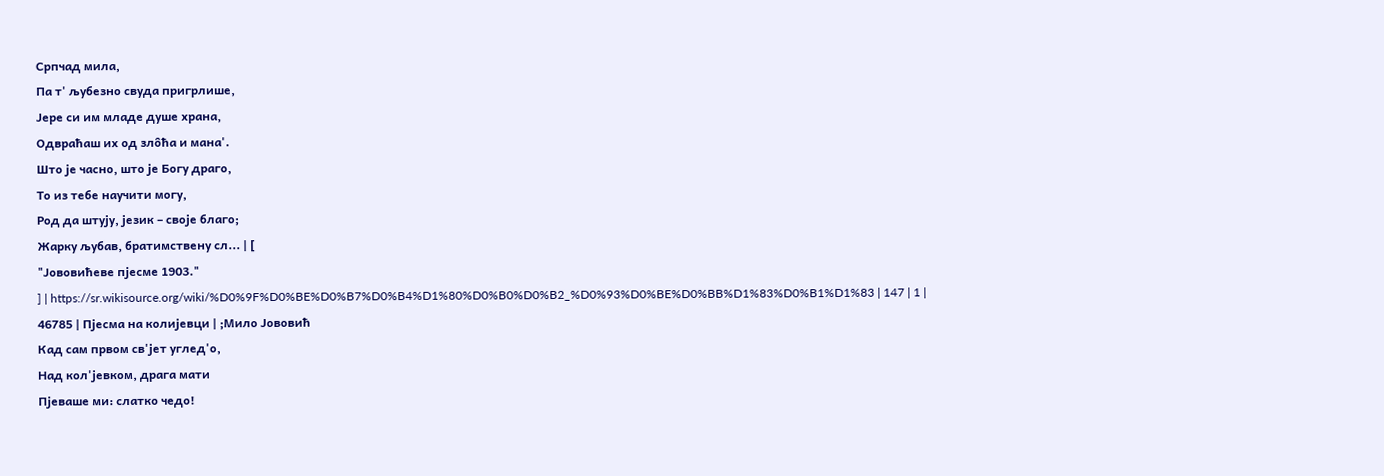Српчад мила,
Па т' љубезно свуда пригрлише,
Јере си им младе душе храна,
Одвраћаш их од злȏћа и мана'.
Што је часно, што је Богу драго,
То из тебе научити могу,
Род да штују, језик – своје благо;
Жарку љубав, братимствену сл... | [
"Јововићеве пјесме 1903."
] | https://sr.wikisource.org/wiki/%D0%9F%D0%BE%D0%B7%D0%B4%D1%80%D0%B0%D0%B2_%D0%93%D0%BE%D0%BB%D1%83%D0%B1%D1%83 | 147 | 1 |
46785 | Пјесма на колијевци | ;Мило Јововић
Кад сам првом св'јет углед'о,
Над кол'јевком, драга мати
Пјеваше ми: слатко чедо!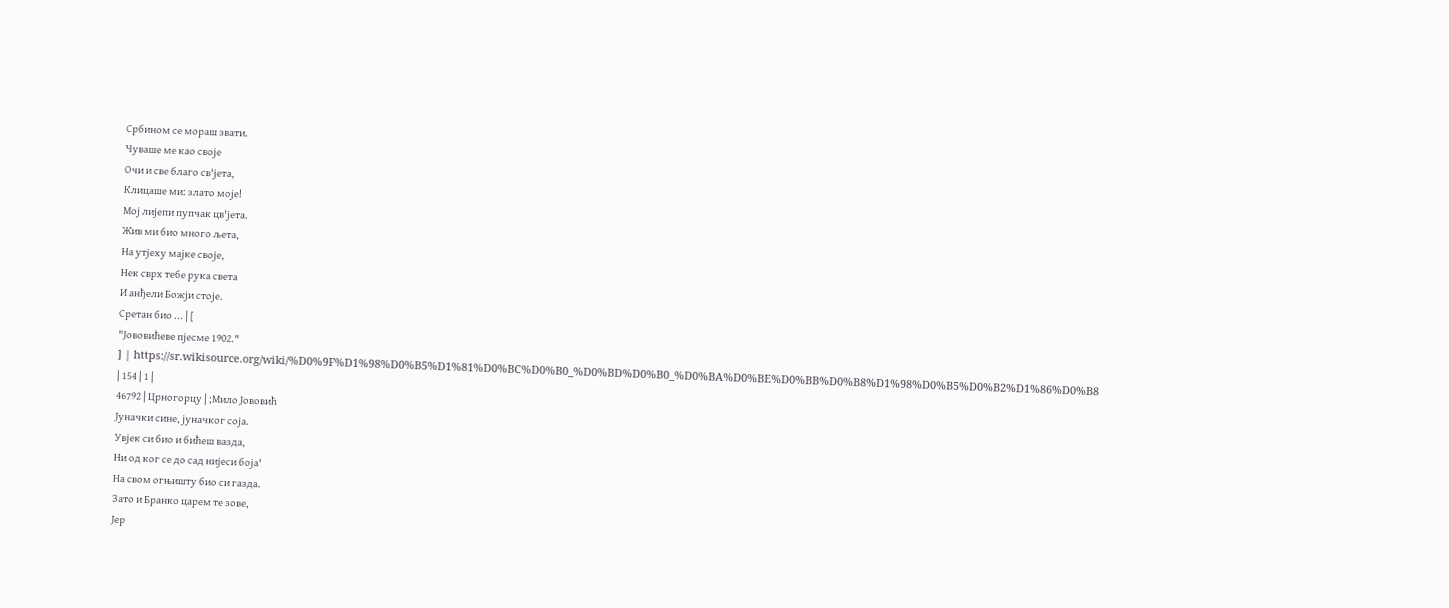Србином се мораш звати.
Чуваше ме као своје
Очи и све благо св'јета,
Клицаше ми: злато моје!
Мој лијепи пупчак цв'јета.
Жив ми био много љета,
На утјеху мајке своје,
Нек сврх тебе рука света
И анђели Божји стоје.
Сретан био ... | [
"Јововићеве пјесме 1902."
] | https://sr.wikisource.org/wiki/%D0%9F%D1%98%D0%B5%D1%81%D0%BC%D0%B0_%D0%BD%D0%B0_%D0%BA%D0%BE%D0%BB%D0%B8%D1%98%D0%B5%D0%B2%D1%86%D0%B8 | 154 | 1 |
46792 | Црногорцу | ;Мило Јововић
Јуначки сине, јуначког соја.
Увјек си био и бићеш вазда,
Ни од ког се до сад нијеси боја'
На свом огњишту био си газда.
Зато и Бранко царем те зове,
Јер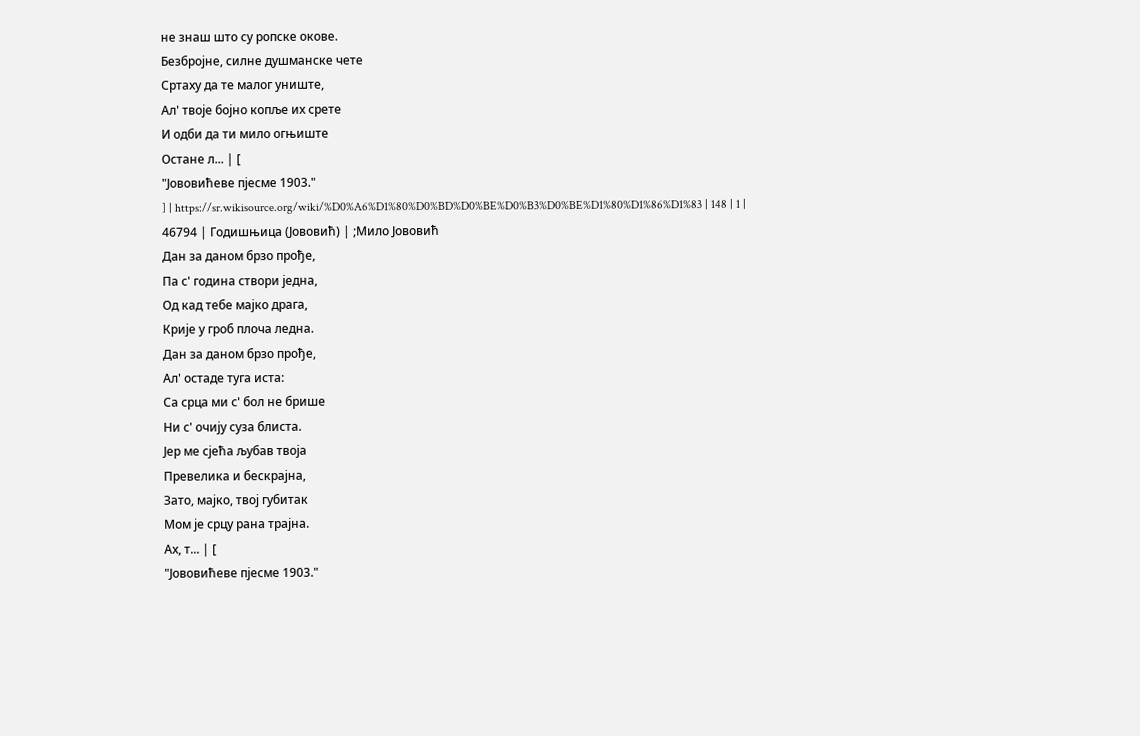не знаш што су ропске окове.
Безбројне, силне душманске чете
Сртаху да те малог униште,
Ал' твоје бојно копље их срете
И одби да ти мило огњиште
Остане л... | [
"Јововићеве пјесме 1903."
] | https://sr.wikisource.org/wiki/%D0%A6%D1%80%D0%BD%D0%BE%D0%B3%D0%BE%D1%80%D1%86%D1%83 | 148 | 1 |
46794 | Годишњица (Јововић) | ;Мило Јововић
Дан за даном брзо прође,
Па с' година створи једна,
Од кад тебе мајко драга,
Крије у гроб плоча ледна.
Дан за даном брзо прође,
Ал' остаде туга иста:
Са срца ми с' бол не брише
Ни с' очију суза блиста.
Јер ме сјећа љубав твоја
Превелика и бескрајна,
Зато, мајко, твој губитак
Мом је срцу рана трајна.
Ах, т... | [
"Јововићеве пјесме 1903."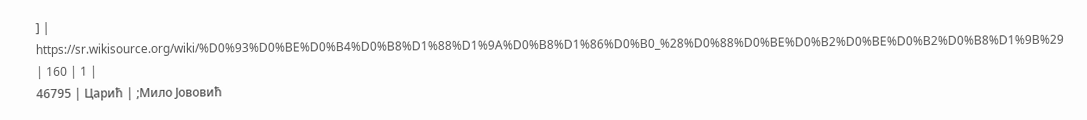] | https://sr.wikisource.org/wiki/%D0%93%D0%BE%D0%B4%D0%B8%D1%88%D1%9A%D0%B8%D1%86%D0%B0_%28%D0%88%D0%BE%D0%B2%D0%BE%D0%B2%D0%B8%D1%9B%29 | 160 | 1 |
46795 | Царић | ;Мило Јововић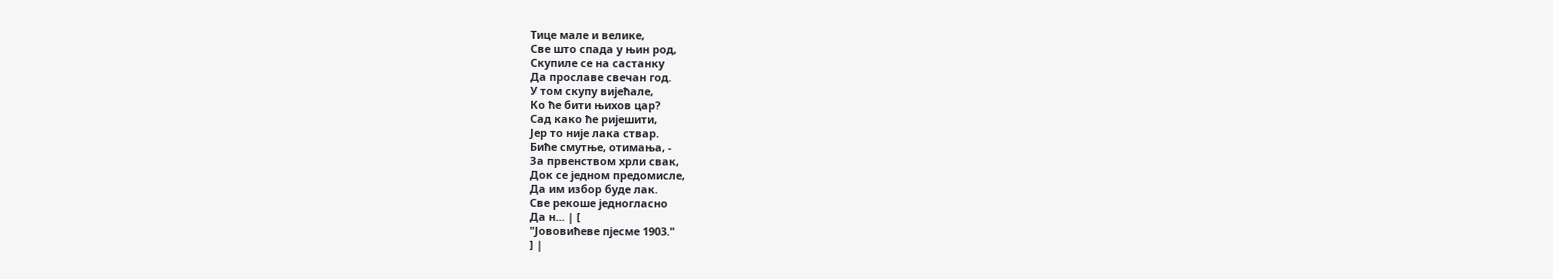Тице мале и велике,
Све што спада у њин род,
Скупиле се на састанку
Да прославе свечан год.
У том скупу вијећале,
Ко ће бити њихов цар?
Сад како ће ријешити,
Јер то није лака ствар.
Биће смутње, отимања, -
За првенством хрли свак,
Док се једном предомисле,
Да им избор буде лак.
Све рекоше једногласно
Да н... | [
"Јововићеве пјесме 1903."
] |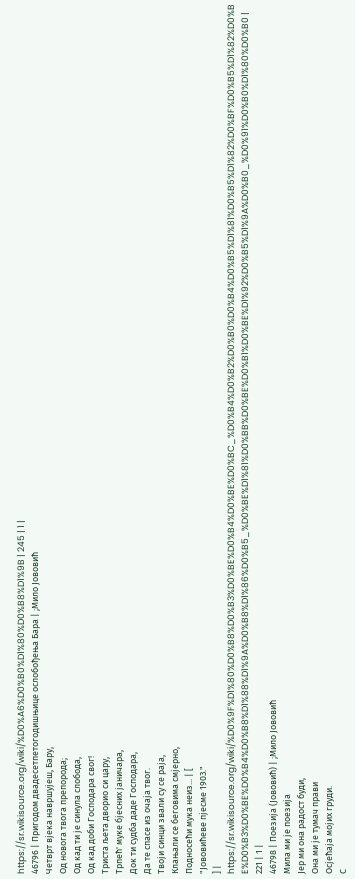https://sr.wikisource.org/wiki/%D0%A6%D0%B0%D1%80%D0%B8%D1%9B | 245 | 1 |
46796 | Пригодом двадесетпетогодишњице ослобођења Бара | ;Мило Јововић
Четврт вјека навршујеш, Бару,
Од новога твога препорода;
Од кад ти је синула слобода,
Од кад доби Господара свог!
Триста љета дворио си цару,
Трпећ' муке бјесних јаничара,
Док ти судба даде Господара,
Да те спасе из очаја твог.
Твоји синци звали су се раја,
Клањали се беговима смјерно,
Подносећи мука неиз... | [
"Јововићеве пјесме 1903."
] | https://sr.wikisource.org/wiki/%D0%9F%D1%80%D0%B8%D0%B3%D0%BE%D0%B4%D0%BE%D0%BC_%D0%B4%D0%B2%D0%B0%D0%B4%D0%B5%D1%81%D0%B5%D1%82%D0%BF%D0%B5%D1%82%D0%BE%D0%B3%D0%BE%D0%B4%D0%B8%D1%88%D1%9A%D0%B8%D1%86%D0%B5_%D0%BE%D1%81%D0%BB%D0%BE%D0%B1%D0%BE%D1%92%D0%B5%D1%9A%D0%B0_%D0%91%D0%B0%D1%80%D0%B0 | 221 | 1 |
46798 | Поезија (Јововић) | ;Мило Јововић
Мила ми је поезија
Јер ми она радост буди,
Она ми је тумач прави
Осјећаја мојих груди.
С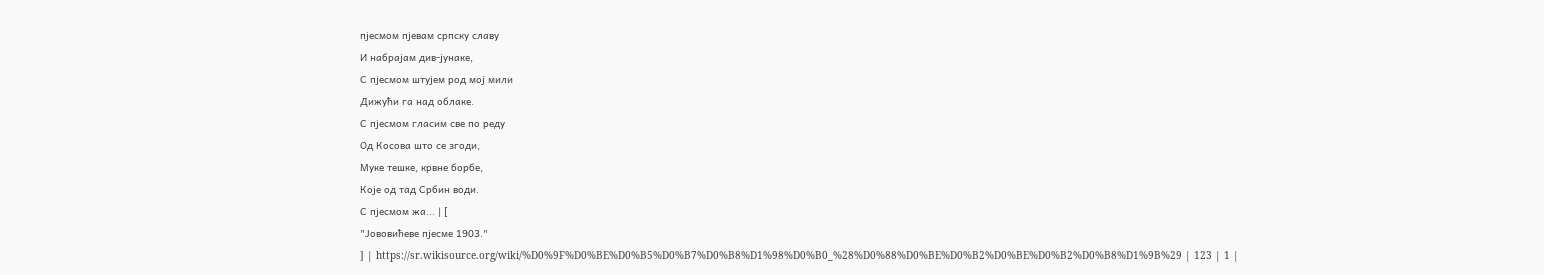пјесмом пјевам српску славу
И набрајам див-јунаке,
С пјесмом штујем род мој мили
Дижући га над облаке.
С пјесмом гласим све по реду
Од Косова што се згоди,
Муке тешке, крвне борбе,
Које од тад Србин води.
С пјесмом жа... | [
"Јововићеве пјесме 1903."
] | https://sr.wikisource.org/wiki/%D0%9F%D0%BE%D0%B5%D0%B7%D0%B8%D1%98%D0%B0_%28%D0%88%D0%BE%D0%B2%D0%BE%D0%B2%D0%B8%D1%9B%29 | 123 | 1 |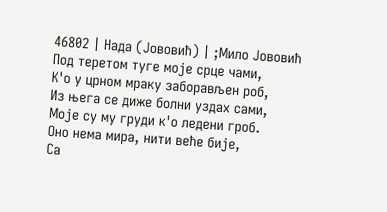46802 | Нада (Јововић) | ;Мило Јововић
Под теретом туге моје срце чами,
К'о у црном мраку заборављен роб,
Из њега се диже болни уздах сами,
Моје су му груди к'о ледени гроб.
Оно нема мира, нити веће бије,
Са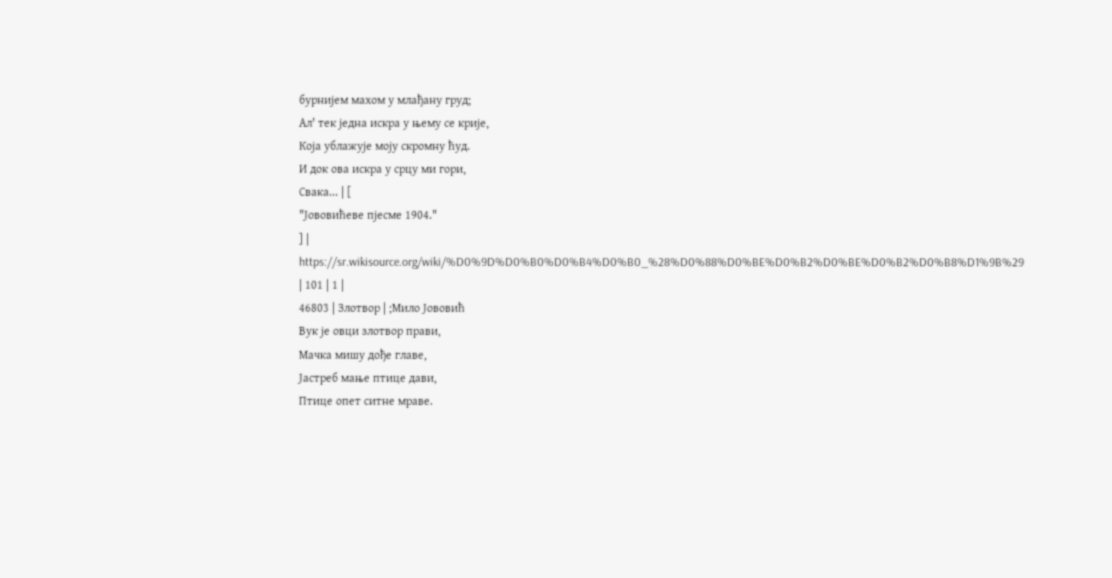бурнијем махом у млађану груд;
Ал' тек једна искра у њему се крије,
Која ублажује моју скромну ћуд.
И док ова искра у срцу ми гори,
Свака... | [
"Јововићеве пјесме 1904."
] | https://sr.wikisource.org/wiki/%D0%9D%D0%B0%D0%B4%D0%B0_%28%D0%88%D0%BE%D0%B2%D0%BE%D0%B2%D0%B8%D1%9B%29 | 101 | 1 |
46803 | Злотвор | ;Мило Јововић
Вук је овци злотвор прави,
Мачка мишу дође главе,
Јастреб мање птице дави,
Птице опет ситне мраве.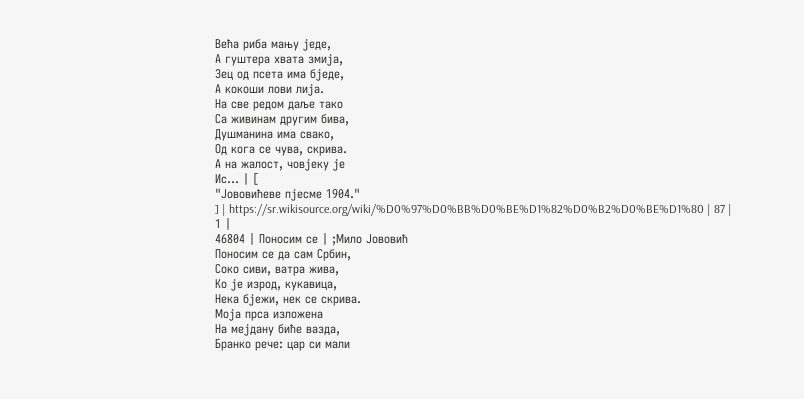Већа риба мању једе,
А гуштера хвата змија,
Зец од псета има бједе,
А кокоши лови лија.
На све редом даље тако
Са живинам другим бива,
Душманина има свако,
Од кога се чува, скрива.
А на жалост, човјеку је
Ис... | [
"Јововићеве пјесме 1904."
] | https://sr.wikisource.org/wiki/%D0%97%D0%BB%D0%BE%D1%82%D0%B2%D0%BE%D1%80 | 87 | 1 |
46804 | Поносим се | ;Мило Јововић
Поносим се да сам Србин,
Соко сиви, ватра жива,
Ко је изрод, кукавица,
Нека бјежи, нек се скрива.
Моја прса изложена
На мејдану биће вазда,
Бранко рече: цар си мали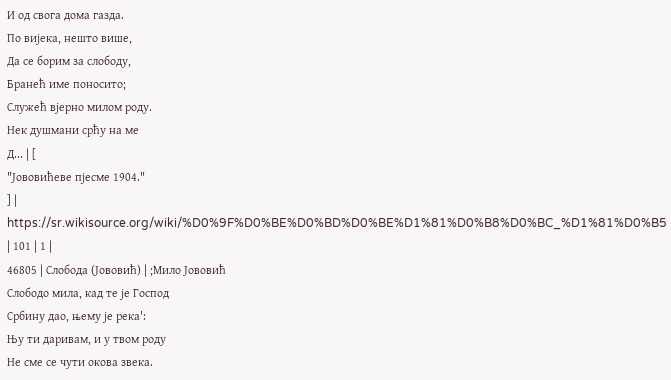И од свога дома газда.
По вијека, нешто више,
Да се борим за слободу,
Бранећ име поносито;
Служећ вјерно милом роду.
Нек душмани срћу на ме
Д... | [
"Јововићеве пјесме 1904."
] | https://sr.wikisource.org/wiki/%D0%9F%D0%BE%D0%BD%D0%BE%D1%81%D0%B8%D0%BC_%D1%81%D0%B5 | 101 | 1 |
46805 | Слобода (Јововић) | ;Мило Јововић
Слободо мила, кад те је Господ
Србину дао, њему је река':
Њу ти даривам, и у твом роду
Не сме се чути окова звека.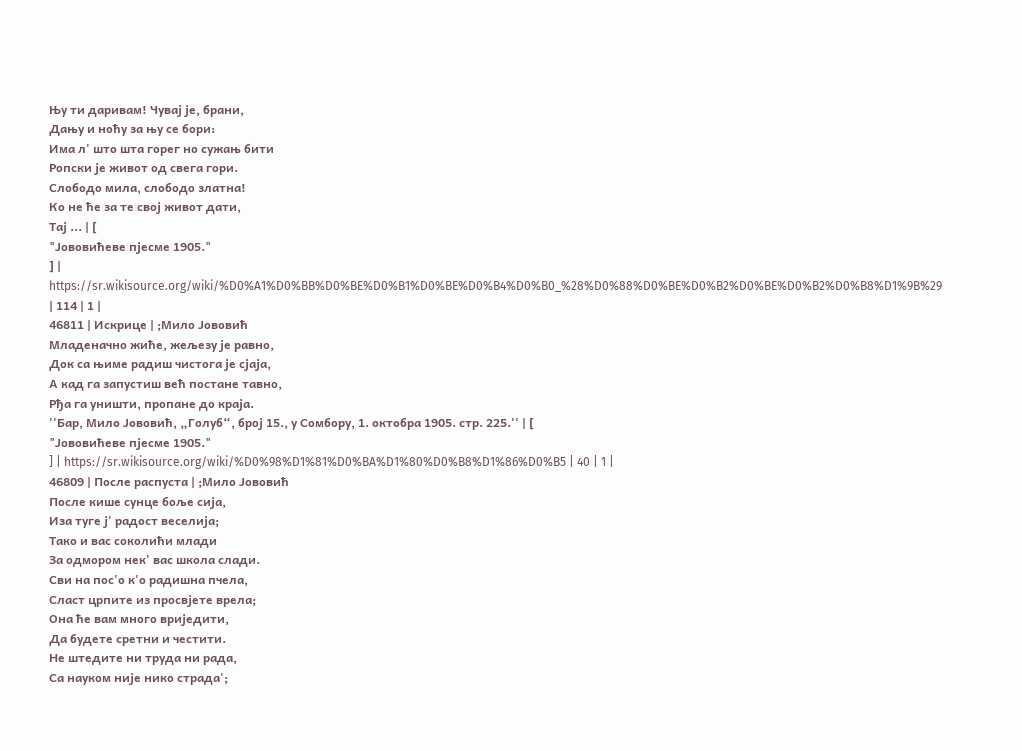Њу ти даривам! Чувај је, брани,
Дању и ноћу за њу се бори:
Има л' што шта горег но сужањ бити
Ропски је живот од свега гори.
Слободо мила, слободо златна!
Ко не ће за те свој живот дати,
Тај ... | [
"Јововићеве пјесме 1905."
] | https://sr.wikisource.org/wiki/%D0%A1%D0%BB%D0%BE%D0%B1%D0%BE%D0%B4%D0%B0_%28%D0%88%D0%BE%D0%B2%D0%BE%D0%B2%D0%B8%D1%9B%29 | 114 | 1 |
46811 | Искрице | ;Мило Јововић
Младеначно жиће, жељезу је равно,
Док са њиме радиш чистога је сјаја,
А кад га запустиш већ постане тавно,
Рђа га уништи, пропане до краја.
''Бар, Мило Јововић, „Голуб“, број 15., у Сомбору, 1. октобра 1905. стр. 225.'' | [
"Јововићеве пјесме 1905."
] | https://sr.wikisource.org/wiki/%D0%98%D1%81%D0%BA%D1%80%D0%B8%D1%86%D0%B5 | 40 | 1 |
46809 | После распуста | ;Мило Јововић
После кише сунце боље сија,
Иза туге ј' радост веселија;
Тако и вас соколићи млади
За одмором нек' вас школа слади.
Сви на пос'о к'о радишна пчела,
Сласт црпите из просвјете врела;
Она ће вам много вриједити,
Да будете сретни и честити.
Не штедите ни труда ни рада,
Са науком није нико страда';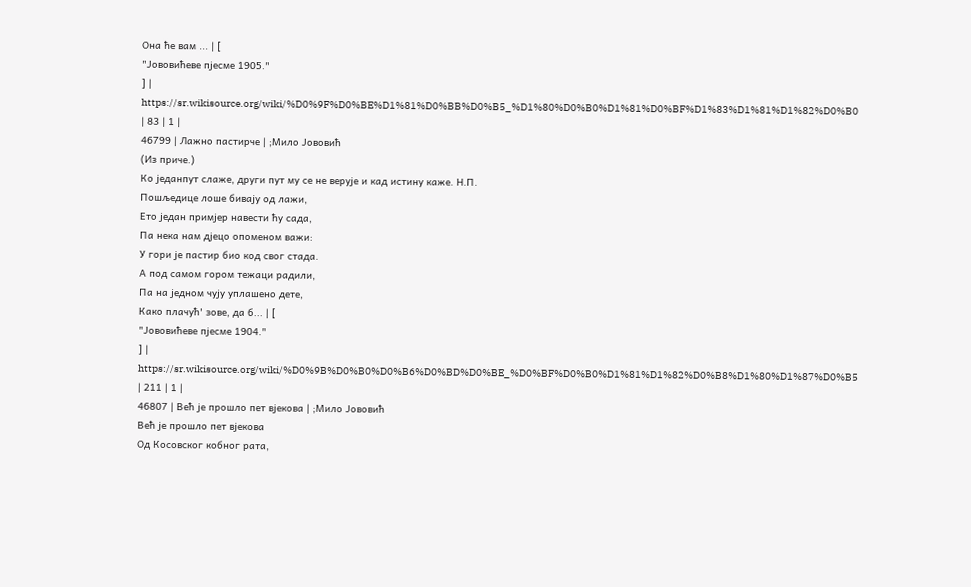Она ће вам ... | [
"Јововићеве пјесме 1905."
] | https://sr.wikisource.org/wiki/%D0%9F%D0%BE%D1%81%D0%BB%D0%B5_%D1%80%D0%B0%D1%81%D0%BF%D1%83%D1%81%D1%82%D0%B0 | 83 | 1 |
46799 | Лажно пастирче | ;Мило Јововић
(Из приче.)
Ко једанпут слаже, други пут му се не верује и кад истину каже. Н.П.
Пошљедице лоше бивају од лажи,
Ето један примјер навести ћу сада,
Па нека нам дјецо опоменом важи:
У гори је пастир био код свог стада.
А под самом гором тежаци радили,
Па на једном чују уплашено дете,
Како плачућ' зове, да б... | [
"Јововићеве пјесме 1904."
] | https://sr.wikisource.org/wiki/%D0%9B%D0%B0%D0%B6%D0%BD%D0%BE_%D0%BF%D0%B0%D1%81%D1%82%D0%B8%D1%80%D1%87%D0%B5 | 211 | 1 |
46807 | Већ је прошло пет вјекова | ;Мило Јововић
Већ је прошло пет вјекова
Од Косовског кобног рата,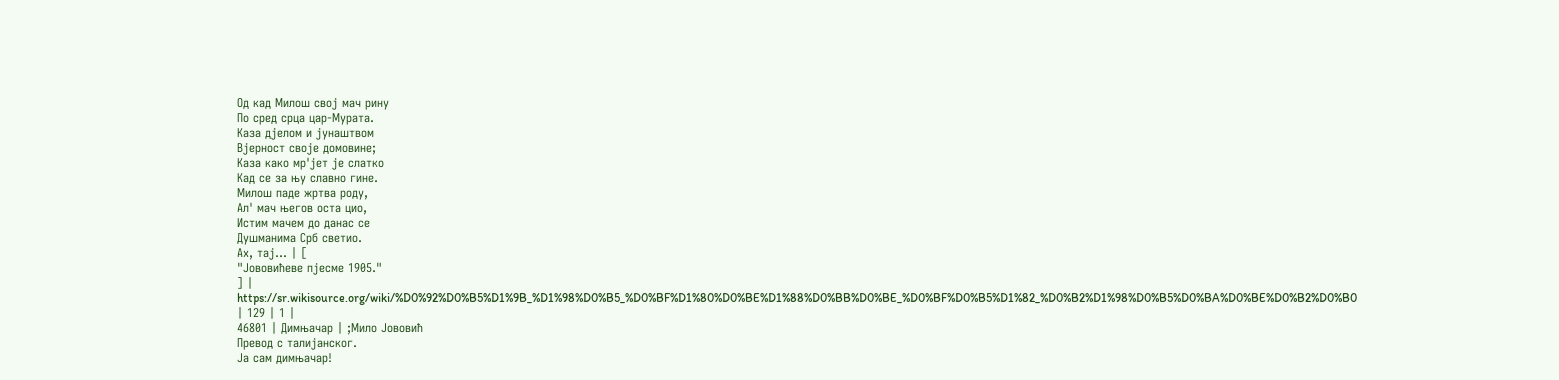Од кад Милош свој мач рину
По сред срца цар-Мурата.
Каза дјелом и јунаштвом
Вјерност своје домовине;
Каза како мр'јет је слатко
Кад се за њу славно гине.
Милош паде жртва роду,
Ал' мач његов оста цио,
Истим мачем до данас се
Душманима Срб светио.
Ах, тај... | [
"Јововићеве пјесме 1905."
] | https://sr.wikisource.org/wiki/%D0%92%D0%B5%D1%9B_%D1%98%D0%B5_%D0%BF%D1%80%D0%BE%D1%88%D0%BB%D0%BE_%D0%BF%D0%B5%D1%82_%D0%B2%D1%98%D0%B5%D0%BA%D0%BE%D0%B2%D0%B0 | 129 | 1 |
46801 | Димњачар | ;Мило Јововић
Превод с талијанског.
Ја сам димњачар!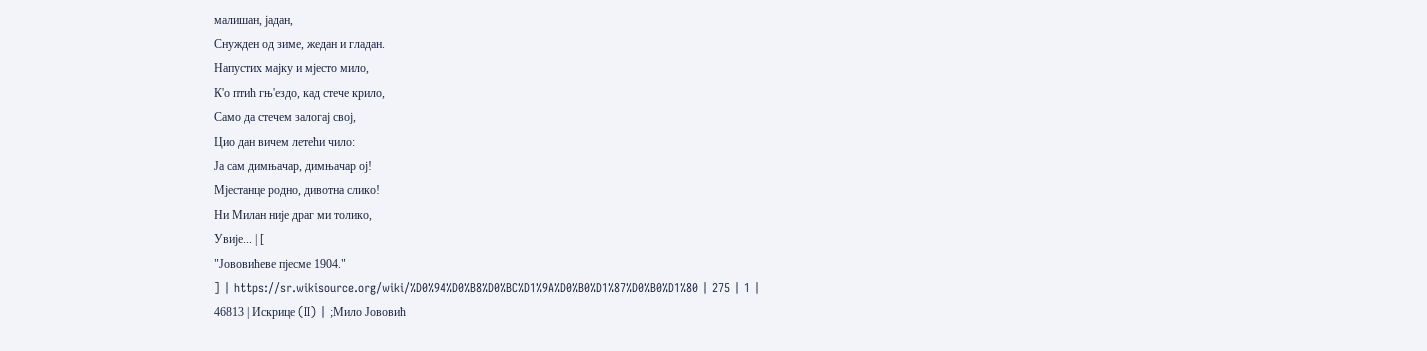малишан, јадан,
Снужден од зиме, жедан и гладан.
Напустих мајку и мјесто мило,
К'о птић гњ'ездо, кад стече крило,
Само да стечем залогај свој,
Цио дан вичем летећи чило:
Ја сам димњачар, димњачар ој!
Мјестанце родно, дивотна слико!
Ни Милан није драг ми толико,
Увије... | [
"Јововићеве пјесме 1904."
] | https://sr.wikisource.org/wiki/%D0%94%D0%B8%D0%BC%D1%9A%D0%B0%D1%87%D0%B0%D1%80 | 275 | 1 |
46813 | Искрице (II) | ;Мило Јововић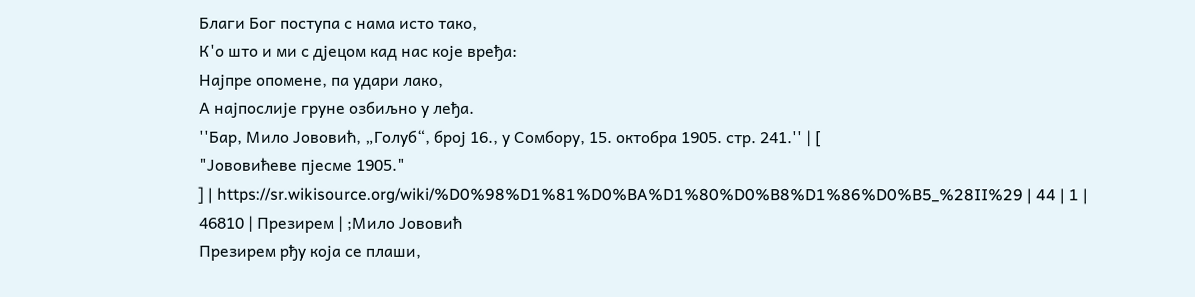Благи Бог поступа с нама исто тако,
К'о што и ми с дјецом кад нас које вређа:
Најпре опомене, па удари лако,
А најпослије груне озбиљно у леђа.
''Бар, Мило Јововић, „Голуб“, број 16., у Сомбору, 15. октобра 1905. стр. 241.'' | [
"Јововићеве пјесме 1905."
] | https://sr.wikisource.org/wiki/%D0%98%D1%81%D0%BA%D1%80%D0%B8%D1%86%D0%B5_%28II%29 | 44 | 1 |
46810 | Презирем | ;Мило Јововић
Презирем рђу која се плаши,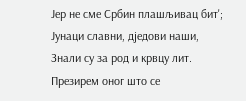Јер не сме Србин плашљивац бит';
Јунаци славни, дједови наши,
Знали су за род и крвцу лит.
Презирем оног што се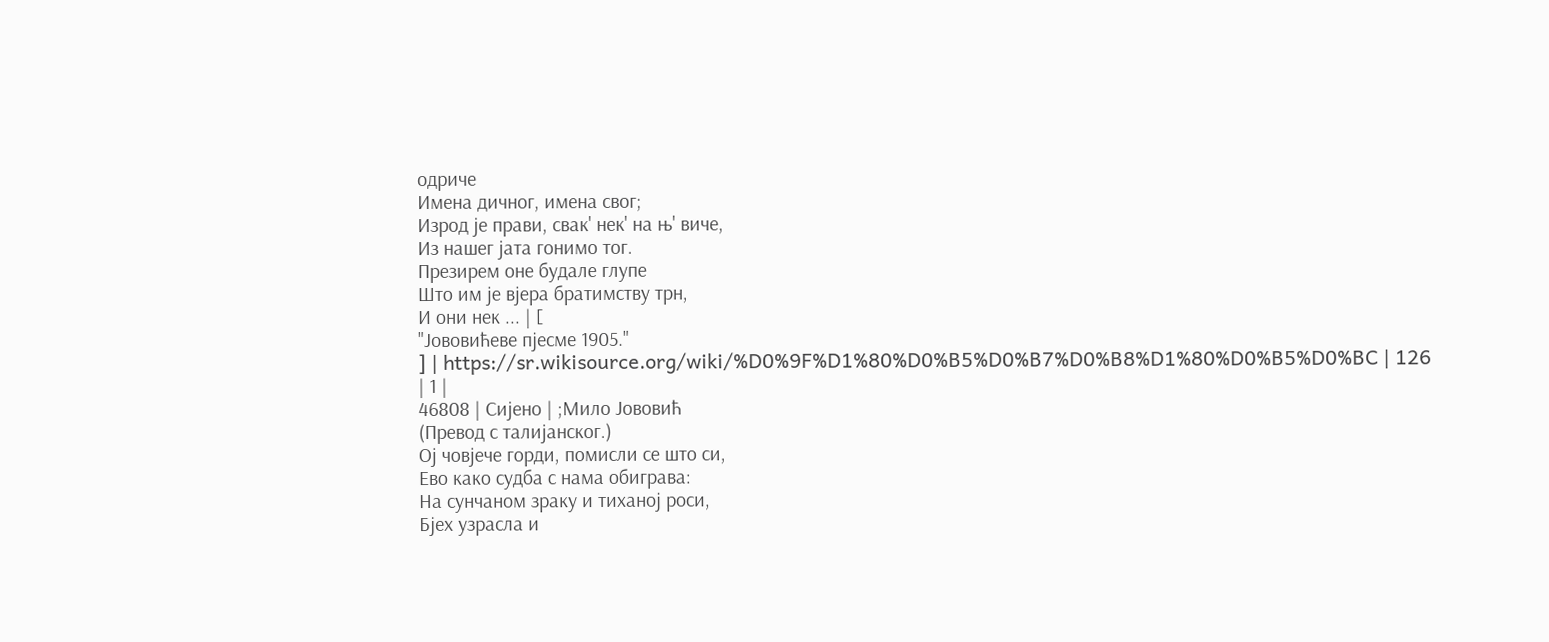одриче
Имена дичног, имена свог;
Изрод је прави, свак' нек' на њ' виче,
Из нашег јата гонимо тог.
Презирем оне будале глупе
Што им је вјера братимству трн,
И они нек ... | [
"Јововићеве пјесме 1905."
] | https://sr.wikisource.org/wiki/%D0%9F%D1%80%D0%B5%D0%B7%D0%B8%D1%80%D0%B5%D0%BC | 126 | 1 |
46808 | Сијено | ;Мило Јововић
(Превод с талијанског.)
Ој човјече горди, помисли се што си,
Ево како судба с нама обиграва:
На сунчаном зраку и тиханој роси,
Бјех узрасла и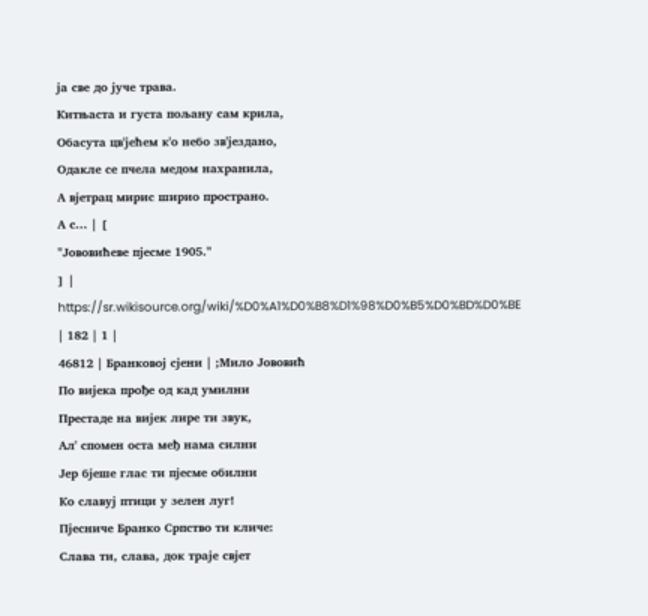ја све до јуче трава.
Китњаста и густа пољану сам крила,
Обасута цв'јећем к'о небо зв'јездано,
Одакле се пчела медом нахранила,
А вјетрац мирис ширио пространо.
А с... | [
"Јововићеве пјесме 1905."
] | https://sr.wikisource.org/wiki/%D0%A1%D0%B8%D1%98%D0%B5%D0%BD%D0%BE | 182 | 1 |
46812 | Бранковој сјени | ;Мило Јововић
По вијека прође од кад умилни
Престаде на вијек лире ти звук,
Ал' спомен оста међ нама силни
Јер бјеше глас ти пјесме обилни
Ко славуј птици у зелен луг!
Пјесниче Бранко Српство ти кличе:
Слава ти, слава, док траје свјет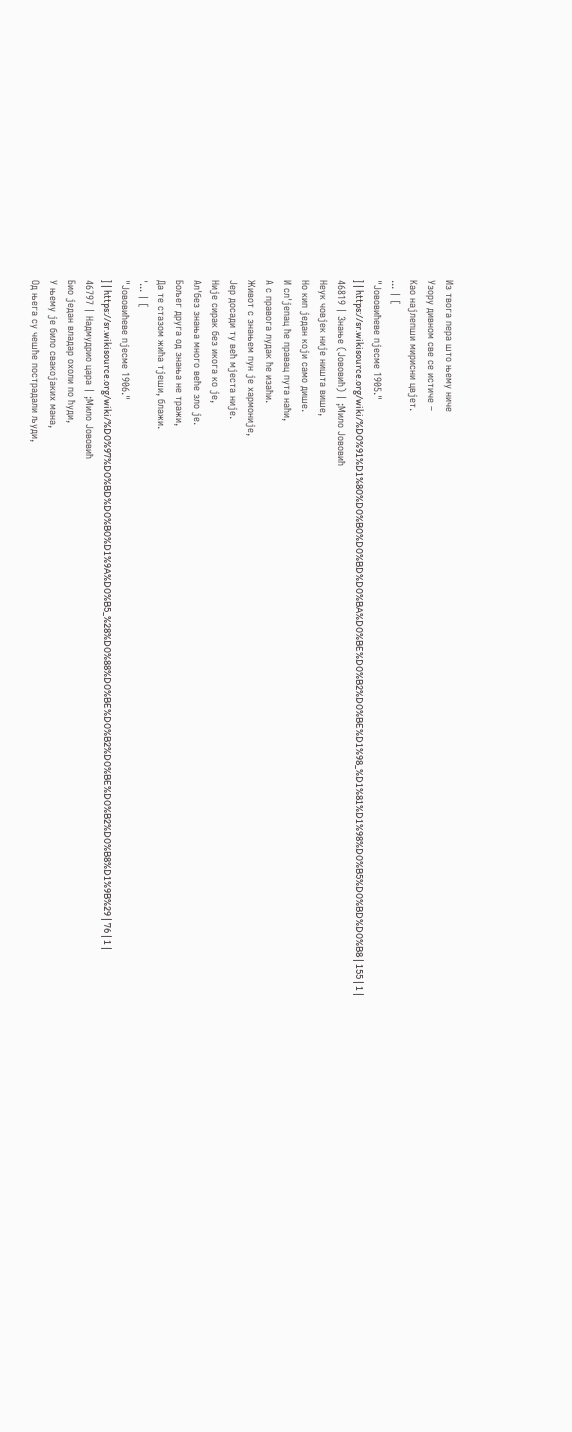Из твога пера што њему ниче
Узору дивном све се истиче –
Као најлепши мирисни цвјет.
... | [
"Јововићеве пјесме 1905."
] | https://sr.wikisource.org/wiki/%D0%91%D1%80%D0%B0%D0%BD%D0%BA%D0%BE%D0%B2%D0%BE%D1%98_%D1%81%D1%98%D0%B5%D0%BD%D0%B8 | 155 | 1 |
46819 | Знање (Јововић) | ;Мило Јововић
Неук човјек није ништа више,
Но кип један који само дише.
И сл'јепац ће правац пута наћи,
А с правога лудак ће изаћи.
Живот с знањем пун је хармоније,
Јер досади ту већ мјеста није.
Није сирак без икога ко је,
Ал'без знања много веће зло је.
Бољег друга од знања не тражи,
Да те стазом жића тјеши, блажи.
'... | [
"Јововићеве пјесме 1906."
] | https://sr.wikisource.org/wiki/%D0%97%D0%BD%D0%B0%D1%9A%D0%B5_%28%D0%88%D0%BE%D0%B2%D0%BE%D0%B2%D0%B8%D1%9B%29 | 76 | 1 |
46797 | Надмудрио цара | ;Мило Јововић
Био један владар охоли по ћуди,
У њему је било свакојаких мана,
Од њега су чешће пострадали људи,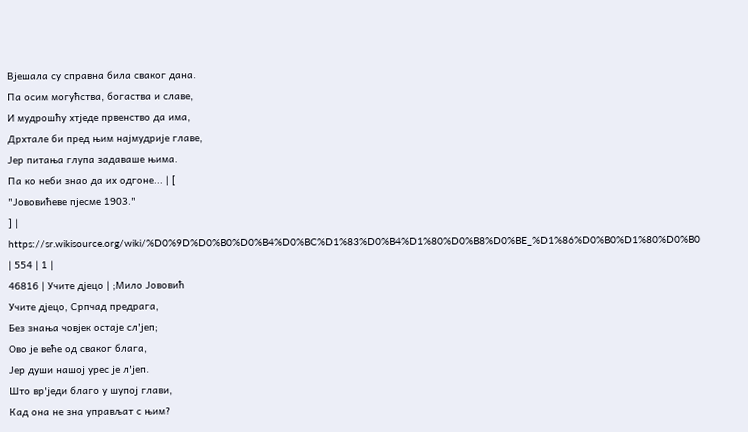Вјешала су справна била сваког дана.
Па осим могућства, богаства и славе,
И мудрошћу хтједе првенство да има,
Дрхтале би пред њим најмудрије главе,
Јер питања глупа задаваше њима.
Па ко неби знао да их одгоне... | [
"Јововићеве пјесме 1903."
] | https://sr.wikisource.org/wiki/%D0%9D%D0%B0%D0%B4%D0%BC%D1%83%D0%B4%D1%80%D0%B8%D0%BE_%D1%86%D0%B0%D1%80%D0%B0 | 554 | 1 |
46816 | Учите дјецо | ;Мило Јововић
Учите дјецо, Српчад предрага,
Без знања човјек остаје сл'јеп;
Ово је веће од сваког блага,
Јер души нашој урес је л'јеп.
Што вр'једи благо у шупој глави,
Кад она не зна управљат с њим?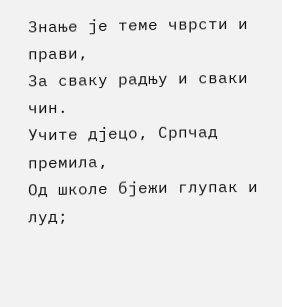Знање је теме чврсти и прави,
За сваку радњу и сваки чин.
Учите дјецо, Српчад премила,
Од школе бјежи глупак и луд;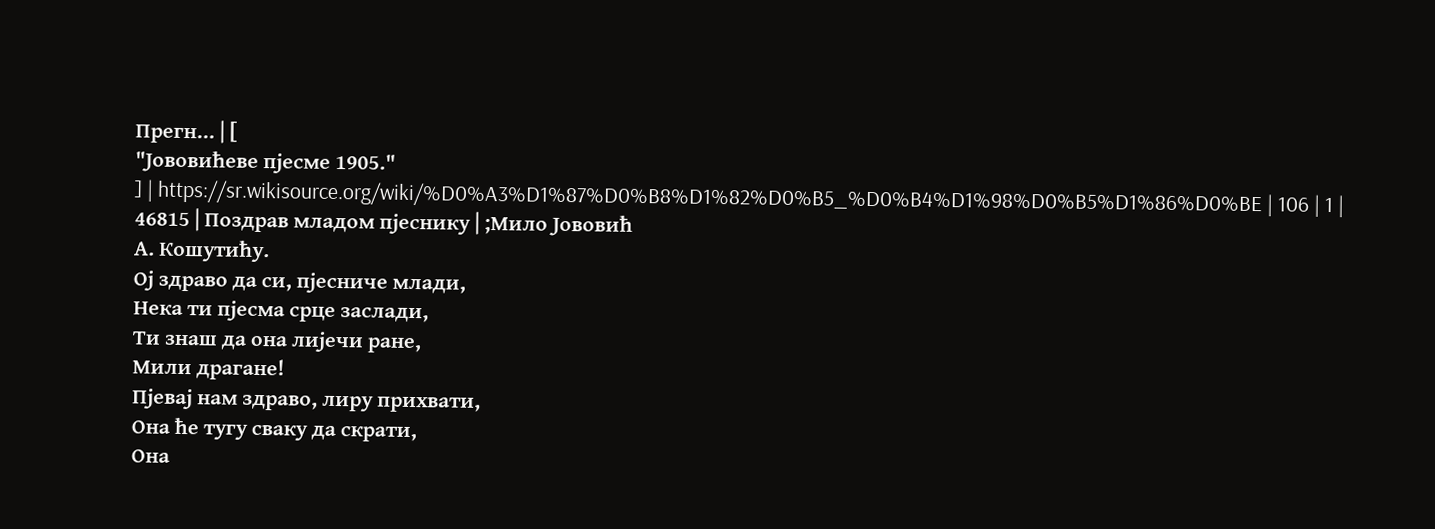Прегн... | [
"Јововићеве пјесме 1905."
] | https://sr.wikisource.org/wiki/%D0%A3%D1%87%D0%B8%D1%82%D0%B5_%D0%B4%D1%98%D0%B5%D1%86%D0%BE | 106 | 1 |
46815 | Поздрав младом пјеснику | ;Мило Јововић
А. Кошутићу.
Ој здраво да си, пјесниче млади,
Нека ти пјесма срце заслади,
Ти знаш да она лијечи ране,
Мили драгане!
Пјевај нам здраво, лиру прихвати,
Она ће тугу сваку да скрати,
Она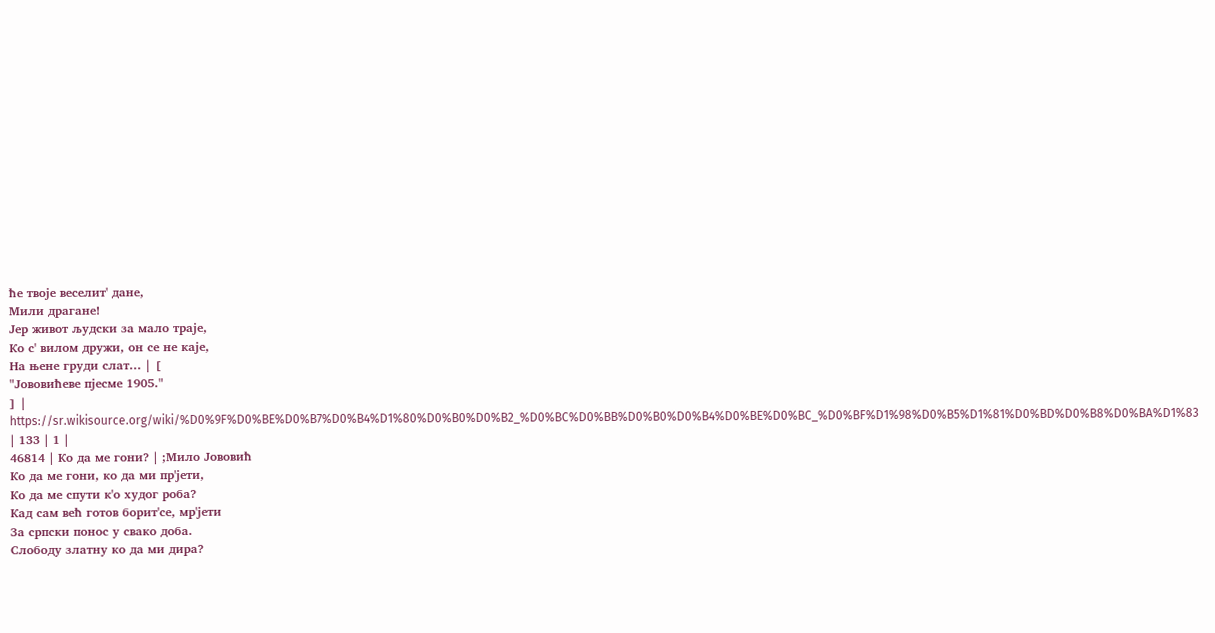ће твоје веселит' дане,
Мили драгане!
Јер живот људски за мало траје,
Ко с' вилом дружи, он се не каје,
На њене груди слат... | [
"Јововићеве пјесме 1905."
] | https://sr.wikisource.org/wiki/%D0%9F%D0%BE%D0%B7%D0%B4%D1%80%D0%B0%D0%B2_%D0%BC%D0%BB%D0%B0%D0%B4%D0%BE%D0%BC_%D0%BF%D1%98%D0%B5%D1%81%D0%BD%D0%B8%D0%BA%D1%83 | 133 | 1 |
46814 | Ко да ме гони? | ;Мило Јововић
Ко да ме гони, ко да ми пр'јети,
Ко да ме спути к'о худог роба?
Кад сам већ готов борит'се, мр'јети
За српски понос у свако доба.
Слободу златну ко да ми дира?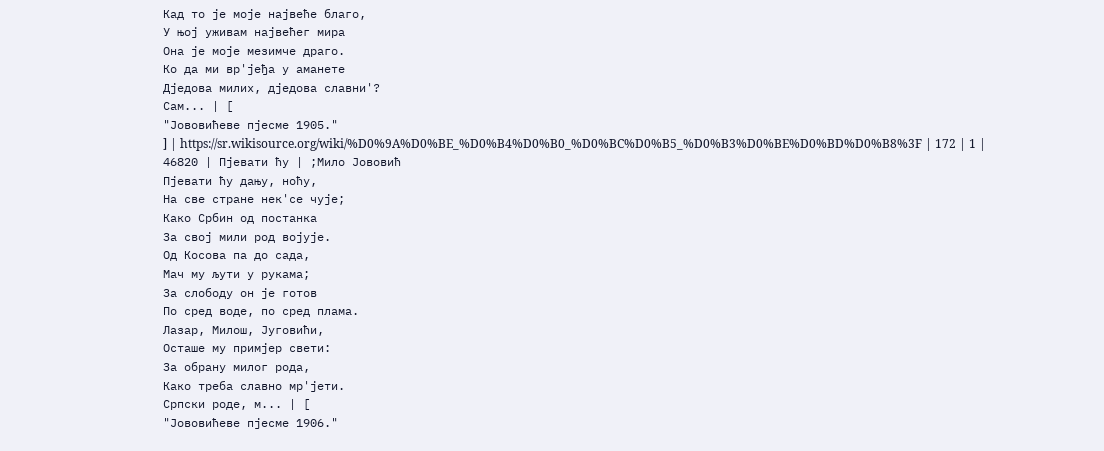Кад то је моје највеће благо,
У њој уживам највећег мира
Она је моје мезимче драго.
Ко да ми вр'јеђа у аманете
Дједова милих, дједова славни'?
Сам... | [
"Јововићеве пјесме 1905."
] | https://sr.wikisource.org/wiki/%D0%9A%D0%BE_%D0%B4%D0%B0_%D0%BC%D0%B5_%D0%B3%D0%BE%D0%BD%D0%B8%3F | 172 | 1 |
46820 | Пјевати ћу | ;Мило Јововић
Пјевати ћу дању, ноћу,
На све стране нек'се чује;
Како Србин од постанка
За свој мили род војује.
Од Косова па до сада,
Мач му љути у рукама;
За слободу он је готов
По сред воде, по сред плама.
Лазар, Милош, Југовићи,
Осташе му примјер свети:
За обрану милог рода,
Како треба славно мр'јети.
Српски роде, м... | [
"Јововићеве пјесме 1906."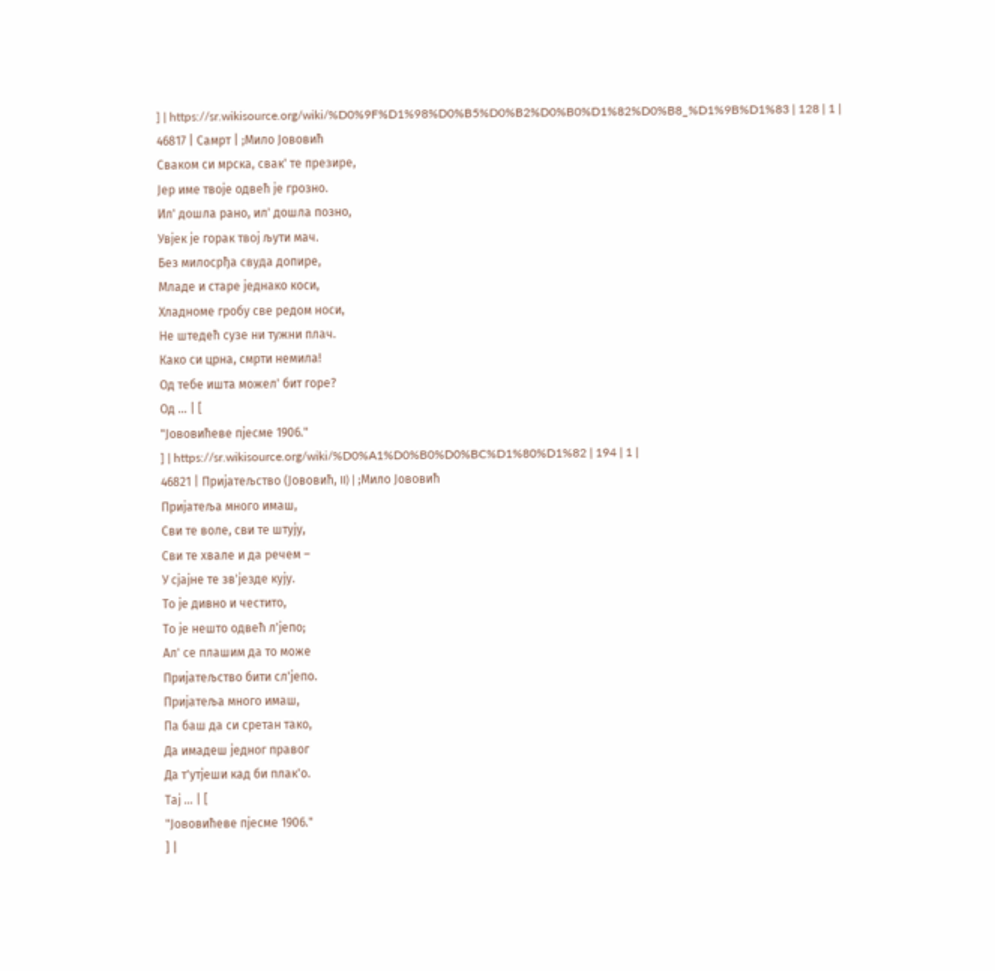] | https://sr.wikisource.org/wiki/%D0%9F%D1%98%D0%B5%D0%B2%D0%B0%D1%82%D0%B8_%D1%9B%D1%83 | 128 | 1 |
46817 | Самрт | ;Мило Јововић
Сваком си мрска, свак' те презире,
Јер име твоје одвећ је грозно.
Ил' дошла рано, ил' дошла позно,
Увјек је горак твој љути мач.
Без милосрђа свуда допире,
Младе и старе једнако коси,
Хладноме гробу све редом носи,
Не штедећ сузе ни тужни плач.
Како си црна, смрти немила!
Од тебе ишта можел' бит горе?
Од ... | [
"Јововићеве пјесме 1906."
] | https://sr.wikisource.org/wiki/%D0%A1%D0%B0%D0%BC%D1%80%D1%82 | 194 | 1 |
46821 | Пријатељство (Јововић, II) | ;Мило Јововић
Пријатеља много имаш,
Сви те воле, сви те штују,
Сви те хвале и да речем –
У сјајне те зв'језде кују.
То је дивно и честито,
То је нешто одвећ л'јепо;
Ал' се плашим да то може
Пријатељство бити сл'јепо.
Пријатеља много имаш,
Па баш да си сретан тако,
Да имадеш једног правог
Да т'утјеши кад би плак'о.
Тај ... | [
"Јововићеве пјесме 1906."
] |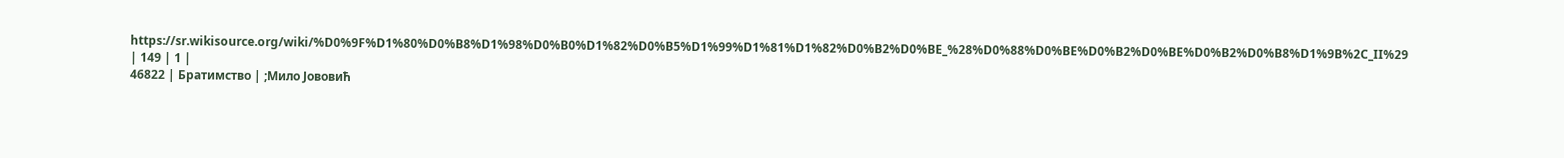https://sr.wikisource.org/wiki/%D0%9F%D1%80%D0%B8%D1%98%D0%B0%D1%82%D0%B5%D1%99%D1%81%D1%82%D0%B2%D0%BE_%28%D0%88%D0%BE%D0%B2%D0%BE%D0%B2%D0%B8%D1%9B%2C_II%29 | 149 | 1 |
46822 | Братимство | ;Мило Јововић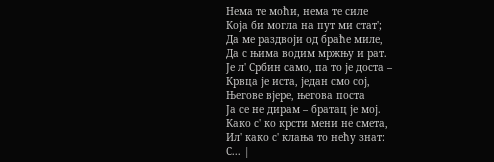Нема те моћи, нема те силе
Која би могла на пут ми стат';
Да ме раздвоји од браће миле,
Да с њима водим мржњу и рат.
Је л' Србин само, па то је доста –
Крвца је иста, један смо сој,
Његове вјере, његова поста
Ја се не дирам – братац је мој.
Како с' ко крсти мени не смета,
Ил' како с' клања то нећу знат:
С... |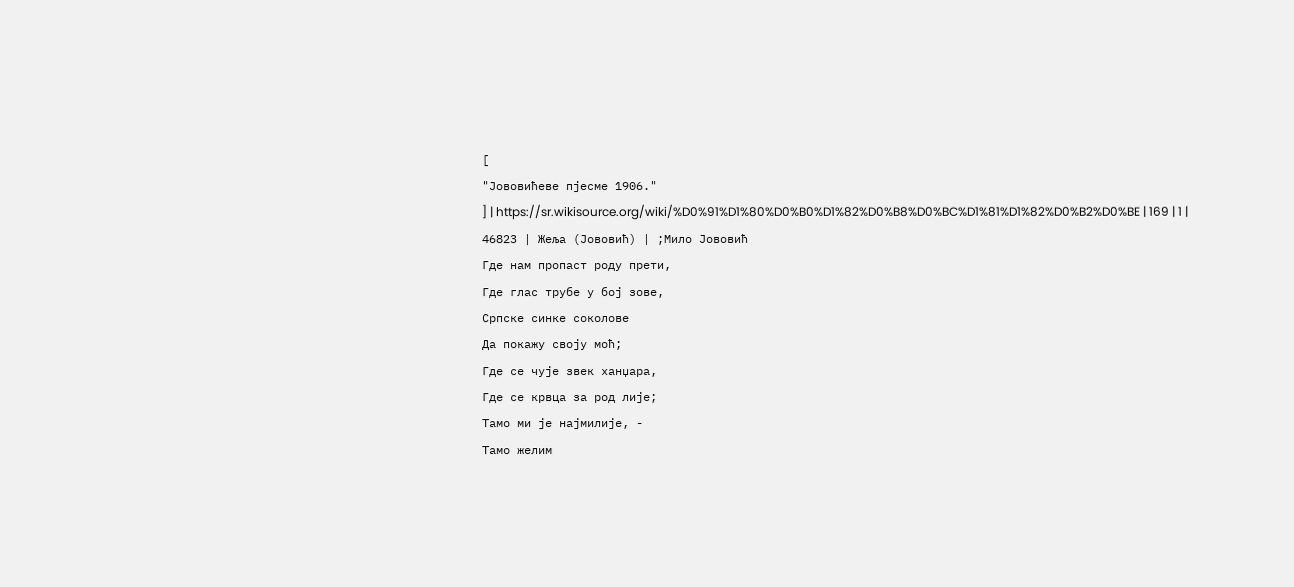[
"Јововићеве пјесме 1906."
] | https://sr.wikisource.org/wiki/%D0%91%D1%80%D0%B0%D1%82%D0%B8%D0%BC%D1%81%D1%82%D0%B2%D0%BE | 169 | 1 |
46823 | Жеља (Јововић) | ;Мило Јововић
Где нам пропаст роду прети,
Где глас трубе у бој зове,
Српске синке соколове
Да покажу своју моћ;
Где се чује звек ханџара,
Где се крвца за род лије;
Тамо ми је најмилије, -
Тамо желим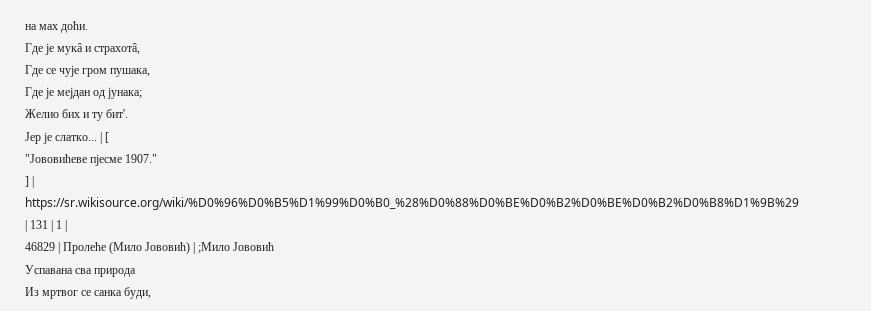на мах доћи.
Где је мукȃ и страхотȃ,
Где се чује гром пушака,
Где је мејдан од јунака;
Желио бих и ту бит'.
Јер је слатко... | [
"Јововићеве пјесме 1907."
] | https://sr.wikisource.org/wiki/%D0%96%D0%B5%D1%99%D0%B0_%28%D0%88%D0%BE%D0%B2%D0%BE%D0%B2%D0%B8%D1%9B%29 | 131 | 1 |
46829 | Пролеће (Мило Јововић) | ;Мило Јововић
Успавана сва природа
Из мртвог се санка буди,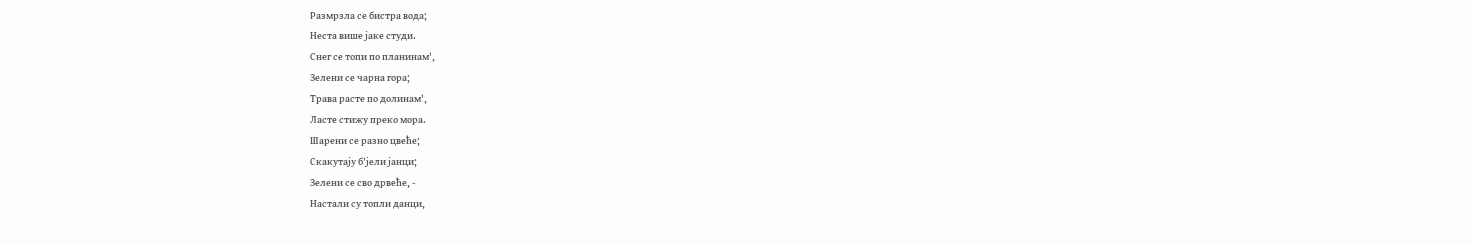Размрзла се бистра вода;
Неста више јаке студи.
Снег се топи по планинам',
Зелени се чарна гора;
Трава расте по долинам',
Ласте стижу преко мора.
Шарени се разно цвеће;
Скакутају б'јели јанци;
Зелени се сво дрвеће, -
Настали су топли данци,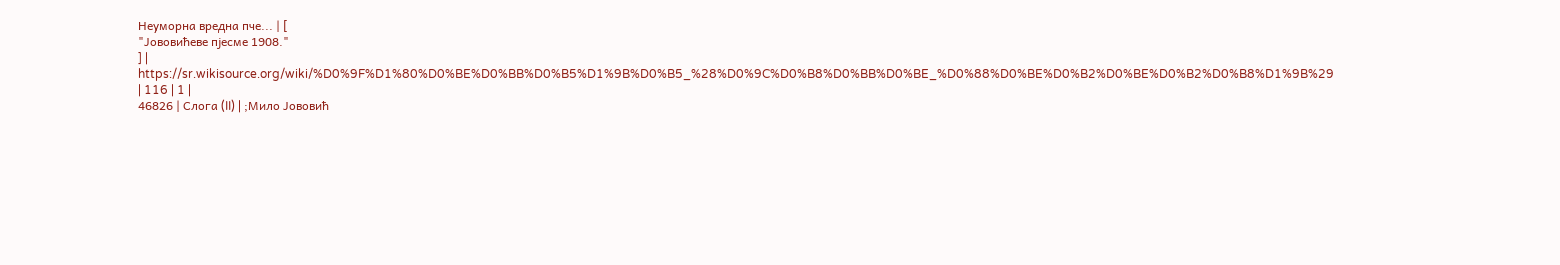Неуморна вредна пче... | [
"Јововићеве пјесме 1908."
] | https://sr.wikisource.org/wiki/%D0%9F%D1%80%D0%BE%D0%BB%D0%B5%D1%9B%D0%B5_%28%D0%9C%D0%B8%D0%BB%D0%BE_%D0%88%D0%BE%D0%B2%D0%BE%D0%B2%D0%B8%D1%9B%29 | 116 | 1 |
46826 | Слога (II) | ;Мило Јововић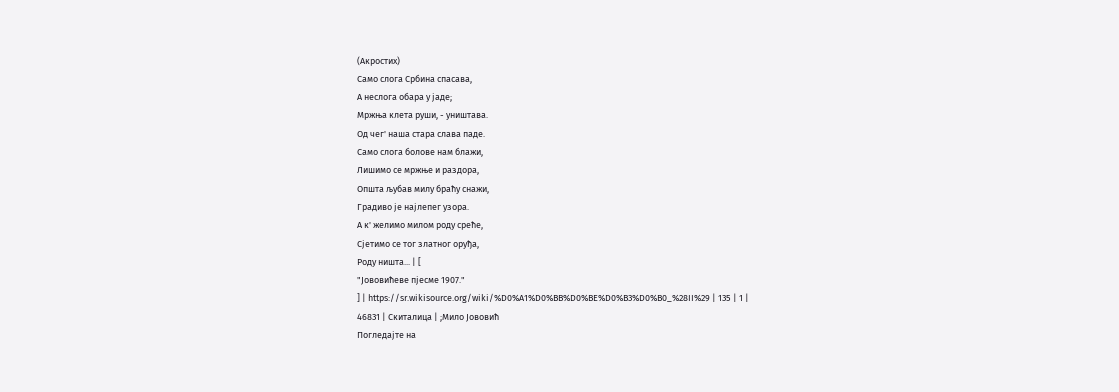(Акростих)
Само слога Србина спасава,
А неслога обара у јаде;
Мржња клета руши, - уништава.
Од чег' наша стара слава паде.
Само слога болове нам блажи,
Лишимо се мржње и раздора,
Општа љубав милу браћу снажи,
Градиво је најлепег узора.
А к' желимо милом роду среће,
Сјетимо се тог златног оруђа,
Роду ништа... | [
"Јововићеве пјесме 1907."
] | https://sr.wikisource.org/wiki/%D0%A1%D0%BB%D0%BE%D0%B3%D0%B0_%28II%29 | 135 | 1 |
46831 | Скиталица | ;Мило Јововић
Погледајте на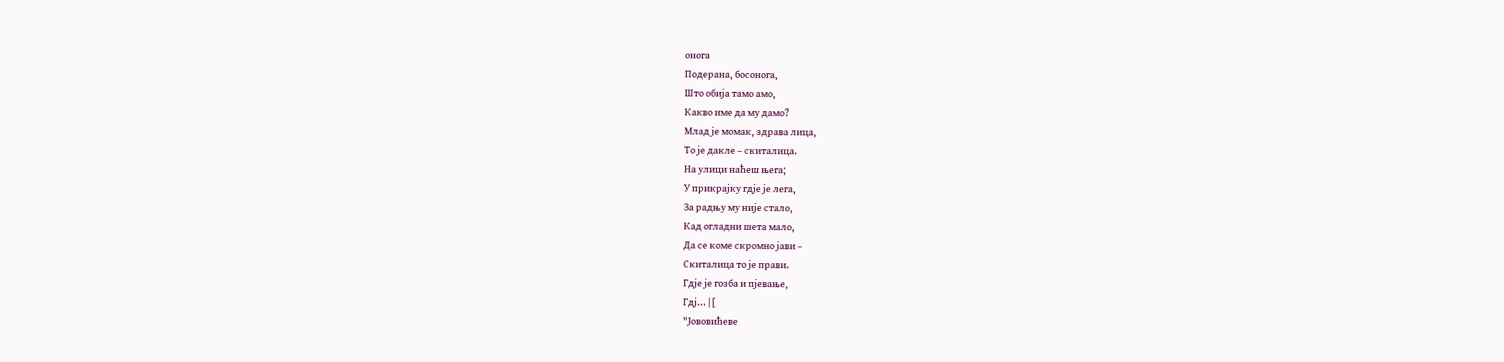онога
Подерана, босонога,
Што обија тамо амо,
Какво име да му дамо?
Млад је момак, здрава лица,
То је дакле – скиталица.
На улици наћеш њега;
У прикрајку гдје је лега,
За радњу му није стало,
Кад огладни шета мало,
Да се коме скромно јави –
Скиталица то је прави.
Гдје је гозба и пјевање,
Гдј... | [
"Јововићеве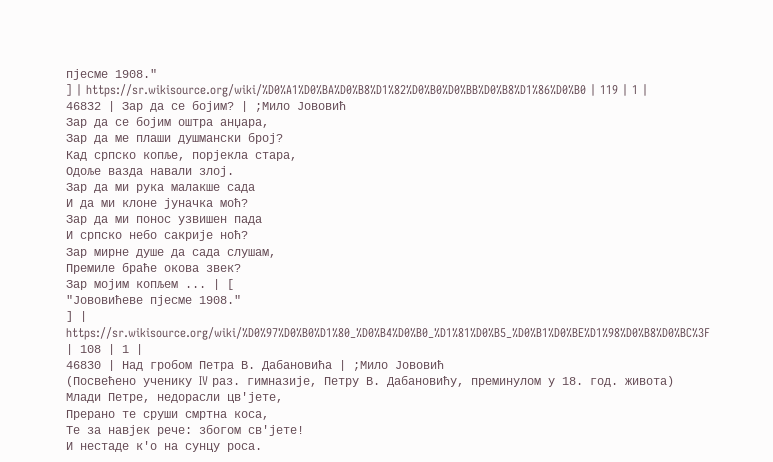пјесме 1908."
] | https://sr.wikisource.org/wiki/%D0%A1%D0%BA%D0%B8%D1%82%D0%B0%D0%BB%D0%B8%D1%86%D0%B0 | 119 | 1 |
46832 | Зар да се бојим? | ;Мило Јововић
Зар да се бојим оштра анџара,
Зар да ме плаши душмански број?
Кад српско копље, порјекла стара,
Одоље вазда навали злој.
Зар да ми рука малакше сада
И да ми клоне јуначка моћ?
Зар да ми понос узвишен пада
И српско небо сакрије ноћ?
Зар мирне душе да сада слушам,
Премиле браће окова звек?
Зар мојим копљем ... | [
"Јововићеве пјесме 1908."
] | https://sr.wikisource.org/wiki/%D0%97%D0%B0%D1%80_%D0%B4%D0%B0_%D1%81%D0%B5_%D0%B1%D0%BE%D1%98%D0%B8%D0%BC%3F | 108 | 1 |
46830 | Над гробом Петра В. Дабановића | ;Мило Јововић
(Посвећено ученику IV раз. гимназије, Петру В. Дабановићу, преминулом у 18. год. живота)
Млади Петре, недорасли цв'јете,
Прерано те сруши смртна коса,
Те за навјек рече: збогом св'јете!
И нестаде к'о на сунцу роса.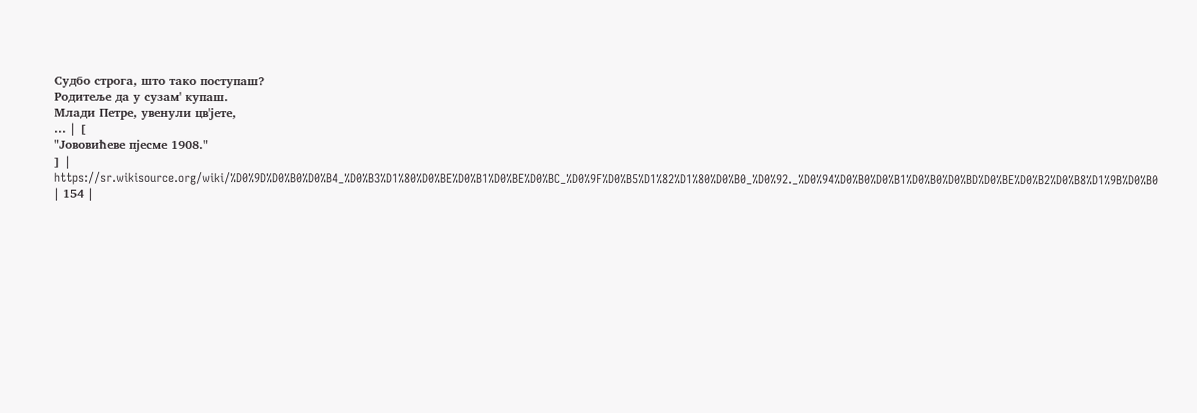Судбо строга, што тако поступаш?
Родитеље да у сузам' купаш.
Млади Петре, увенули цв'јете,
... | [
"Јововићеве пјесме 1908."
] | https://sr.wikisource.org/wiki/%D0%9D%D0%B0%D0%B4_%D0%B3%D1%80%D0%BE%D0%B1%D0%BE%D0%BC_%D0%9F%D0%B5%D1%82%D1%80%D0%B0_%D0%92._%D0%94%D0%B0%D0%B1%D0%B0%D0%BD%D0%BE%D0%B2%D0%B8%D1%9B%D0%B0 | 154 |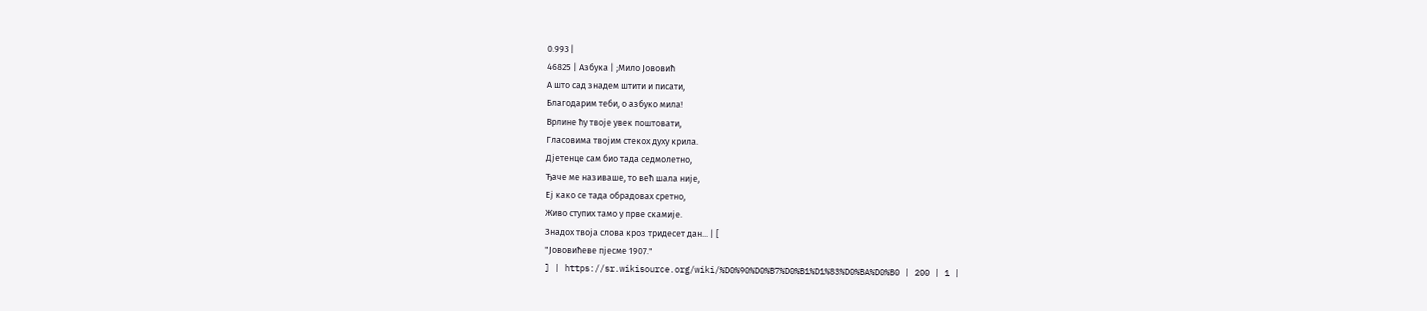0.993 |
46825 | Азбука | ;Мило Јововић
А што сад знадем штити и писати,
Благодарим теби, о азбуко мила!
Врлине ћу твоје увек поштовати,
Гласовима твојим стекох духу крила.
Дјетенце сам био тада седмолетно,
Ђаче ме називаше, то већ шала није,
Еј како се тада обрадовах сретно,
Живо ступих тамо у прве скамије.
Знадох твоја слова кроз тридесет дан... | [
"Јововићеве пјесме 1907."
] | https://sr.wikisource.org/wiki/%D0%90%D0%B7%D0%B1%D1%83%D0%BA%D0%B0 | 200 | 1 |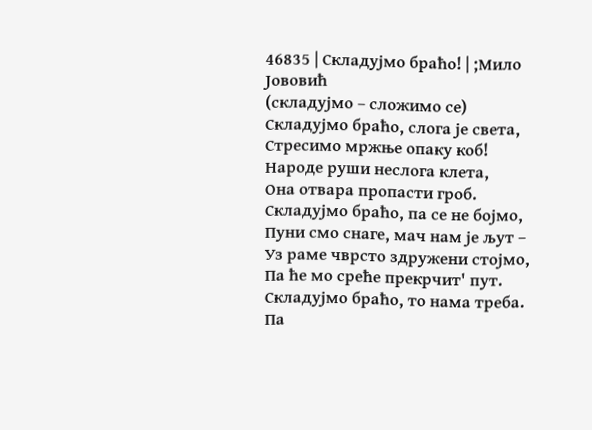46835 | Складујмо браћо! | ;Мило Јововић
(складујмо – сложимо се)
Складујмо браћо, слога је света,
Стресимо мржње опаку коб!
Народе руши неслога клета,
Она отвара пропасти гроб.
Складујмо браћо, па се не бојмо,
Пуни смо снаге, мач нам је љут –
Уз раме чврсто здружени стојмо,
Па ће мо среће прекрчит' пут.
Складујмо браћо, то нама треба.
Па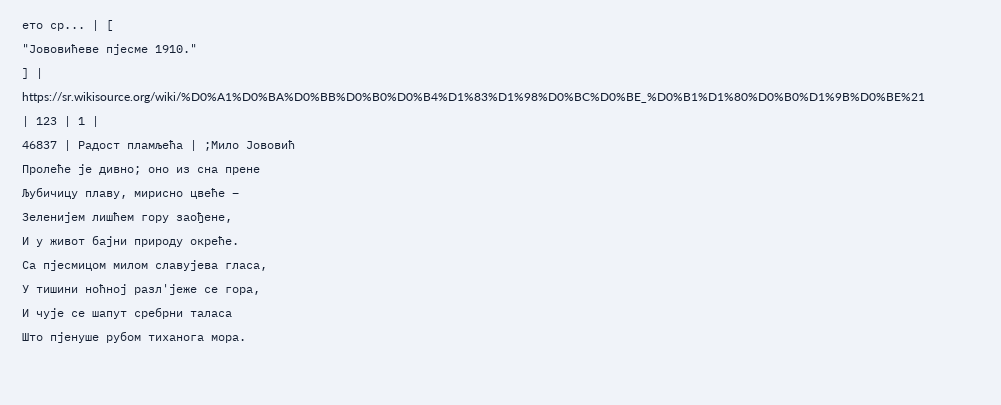ето ср... | [
"Јововићеве пјесме 1910."
] | https://sr.wikisource.org/wiki/%D0%A1%D0%BA%D0%BB%D0%B0%D0%B4%D1%83%D1%98%D0%BC%D0%BE_%D0%B1%D1%80%D0%B0%D1%9B%D0%BE%21 | 123 | 1 |
46837 | Радост пламљећа | ;Мило Јововић
Пролеће је дивно; оно из сна прене
Љубичицу плаву, мирисно цвеће –
Зеленијем лишћем гору заођене,
И у живот бајни природу окреће.
Са пјесмицом милом славујева гласа,
У тишини ноћној разл'јеже се гора,
И чује се шапут сребрни таласа
Што пјенуше рубом тиханога мора.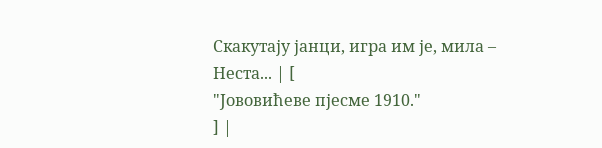Скакутају јанци, игра им је, мила –
Неста... | [
"Јововићеве пјесме 1910."
] |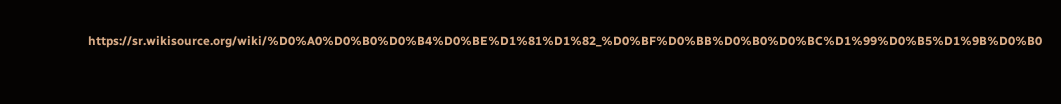https://sr.wikisource.org/wiki/%D0%A0%D0%B0%D0%B4%D0%BE%D1%81%D1%82_%D0%BF%D0%BB%D0%B0%D0%BC%D1%99%D0%B5%D1%9B%D0%B0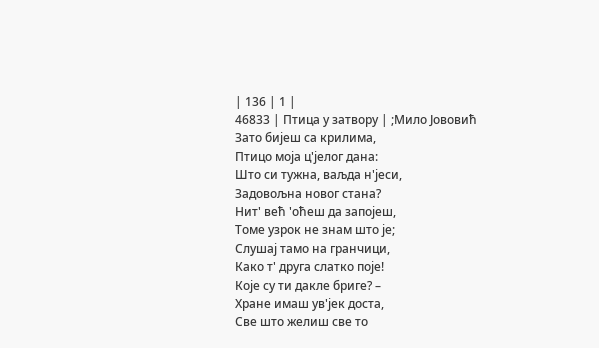| 136 | 1 |
46833 | Птица у затвору | ;Мило Јововић
Зато бијеш са крилима,
Птицо моја ц'јелог дана:
Што си тужна, ваљда н'јеси,
Задовољна новог стана?
Нит' већ 'оћеш да запојеш,
Томе узрок не знам што је;
Слушај тамо на гранчици,
Како т' друга слатко поје!
Које су ти дакле бриге? –
Хране имаш ув'јек доста,
Све што желиш све то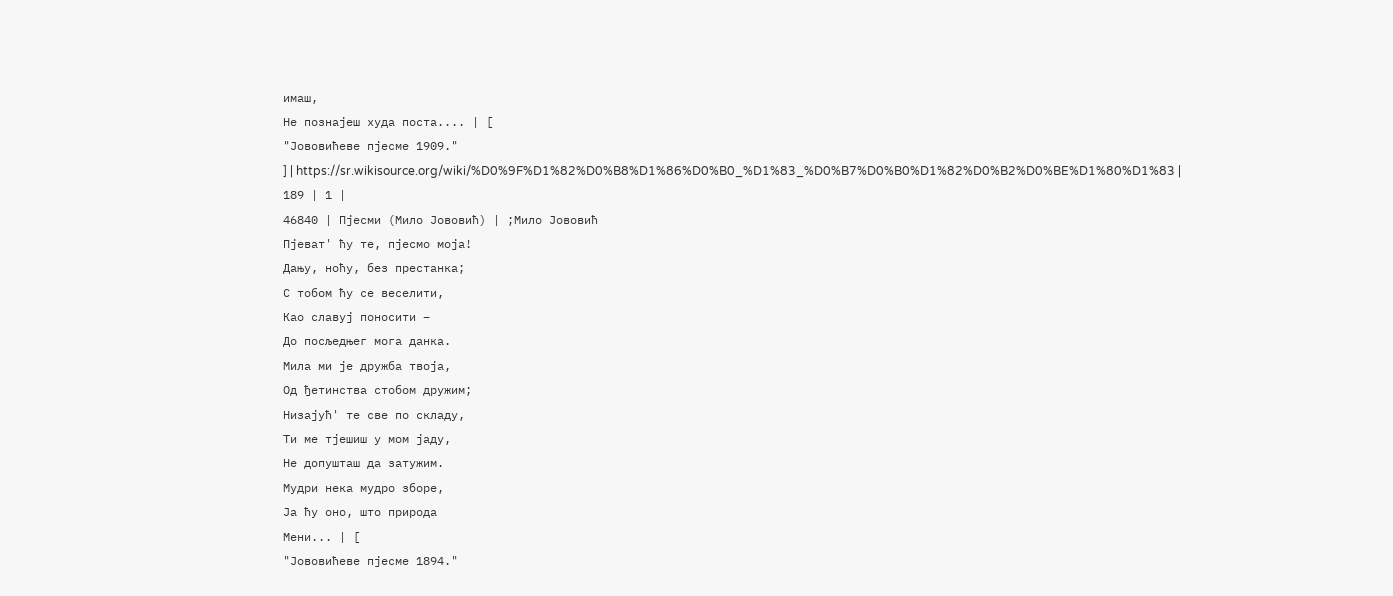имаш,
Не познајеш худа поста.... | [
"Јововићеве пјесме 1909."
] | https://sr.wikisource.org/wiki/%D0%9F%D1%82%D0%B8%D1%86%D0%B0_%D1%83_%D0%B7%D0%B0%D1%82%D0%B2%D0%BE%D1%80%D1%83 | 189 | 1 |
46840 | Пјесми (Мило Јововић) | ;Мило Јововић
Пјеват' ћу те, пјесмо моја!
Дању, ноћу, без престанка;
С тобом ћу се веселити,
Као славуј поносити –
До посљедњег мога данка.
Мила ми је дружба твоја,
Од ђетинства стобом дружим;
Низајућ' те све по складу,
Ти ме тјешиш у мом јаду,
Не допушташ да затужим.
Мудри нека мудро зборе,
Ја ћу оно, што природа
Мени... | [
"Јововићеве пјесме 1894."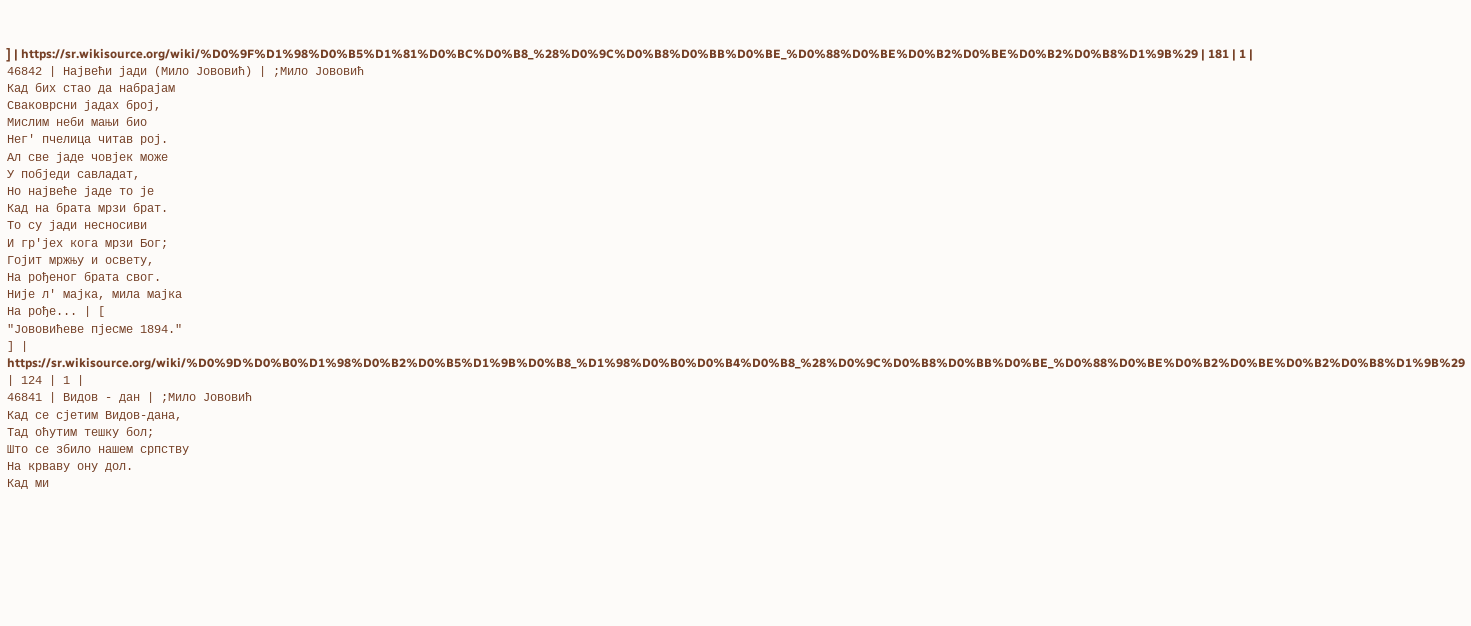] | https://sr.wikisource.org/wiki/%D0%9F%D1%98%D0%B5%D1%81%D0%BC%D0%B8_%28%D0%9C%D0%B8%D0%BB%D0%BE_%D0%88%D0%BE%D0%B2%D0%BE%D0%B2%D0%B8%D1%9B%29 | 181 | 1 |
46842 | Највећи јади (Мило Јововић) | ;Мило Јововић
Кад бих стао да набрајам
Сваковрсни јадах број,
Мислим неби мањи био
Нег' пчелица читав рој.
Ал све јаде човјек може
У побједи савладат,
Но највеће јаде то је
Кад на брата мрзи брат.
То су јади несносиви
И гр'јех кога мрзи Бог;
Гојит мржњу и освету,
На рођеног брата свог.
Није л' мајка, мила мајка
На рође... | [
"Јововићеве пјесме 1894."
] | https://sr.wikisource.org/wiki/%D0%9D%D0%B0%D1%98%D0%B2%D0%B5%D1%9B%D0%B8_%D1%98%D0%B0%D0%B4%D0%B8_%28%D0%9C%D0%B8%D0%BB%D0%BE_%D0%88%D0%BE%D0%B2%D0%BE%D0%B2%D0%B8%D1%9B%29 | 124 | 1 |
46841 | Видов - дан | ;Мило Јововић
Кад се сјетим Видов-дана,
Тад оћутим тешку бол;
Што се збило нашем српству
На крваву ону дол.
Кад ми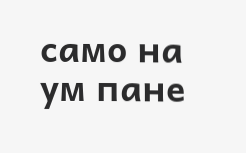само на ум пане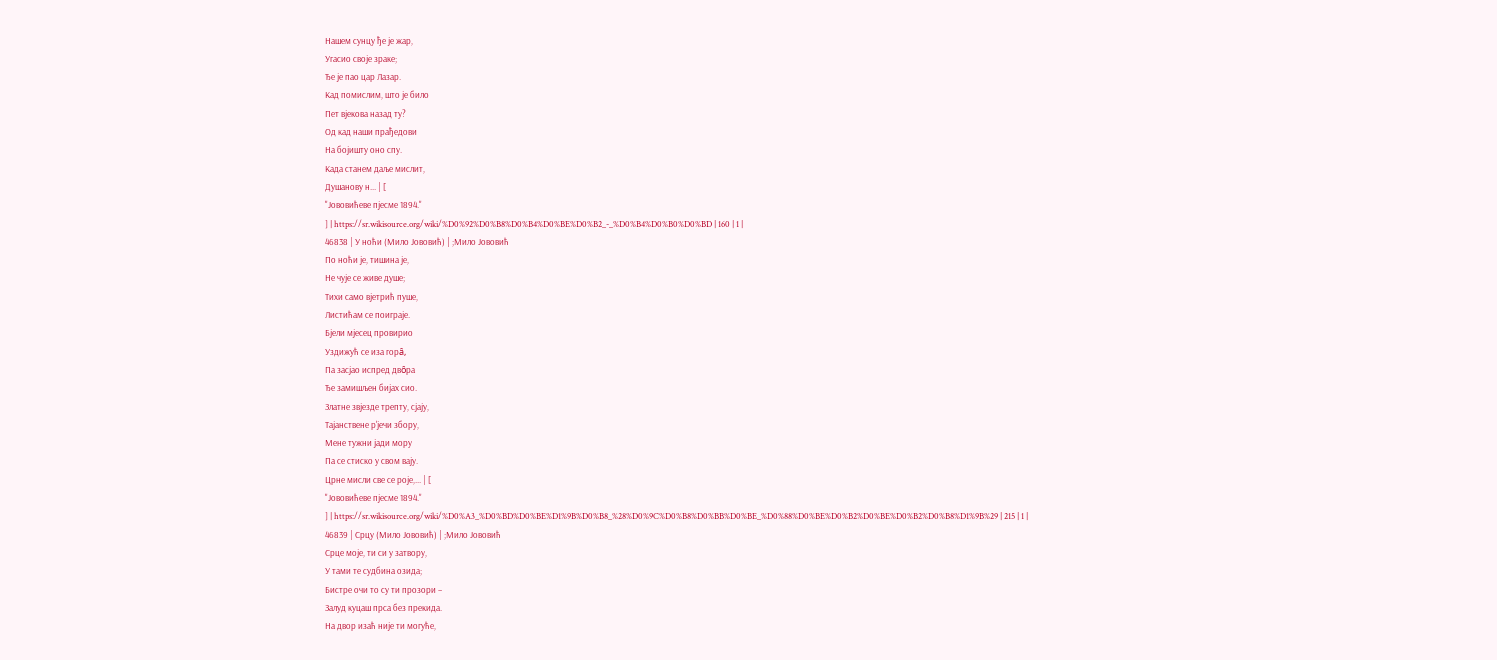Нашем сунцу ђе је жар,
Угасио своје зраке;
Ђе је пао цар Лазар.
Кад помислим, што је било
Пет вјекова назад ту?
Од кад наши прађедови
На бојишту оно спу.
Када станем даље мислит,
Душанову н... | [
"Јововићеве пјесме 1894."
] | https://sr.wikisource.org/wiki/%D0%92%D0%B8%D0%B4%D0%BE%D0%B2_-_%D0%B4%D0%B0%D0%BD | 160 | 1 |
46838 | У ноћи (Мило Јововић) | ;Мило Јововић
По ноћи је, тишина је,
Не чује се живе душе;
Тихи само вјетрић пуше,
Листићам се поиграје.
Бјели мјесец провирио
Уздижућ се иза горȃ,
Па засјао испред двȏра
Ђе замишљен бијах сио.
Златне звјезде трепту, сјају,
Тајанствене р'јечи збору,
Мене тужни јади мору
Па се стиско у свом вају.
Црне мисли све се роје,... | [
"Јововићеве пјесме 1894."
] | https://sr.wikisource.org/wiki/%D0%A3_%D0%BD%D0%BE%D1%9B%D0%B8_%28%D0%9C%D0%B8%D0%BB%D0%BE_%D0%88%D0%BE%D0%B2%D0%BE%D0%B2%D0%B8%D1%9B%29 | 215 | 1 |
46839 | Срцу (Мило Јововић) | ;Мило Јововић
Срце моје, ти си у затвору,
У тами те судбина озида;
Бистре очи то су ти прозори –
Залуд куцаш прса без прекида.
На двор изаћ није ти могуће,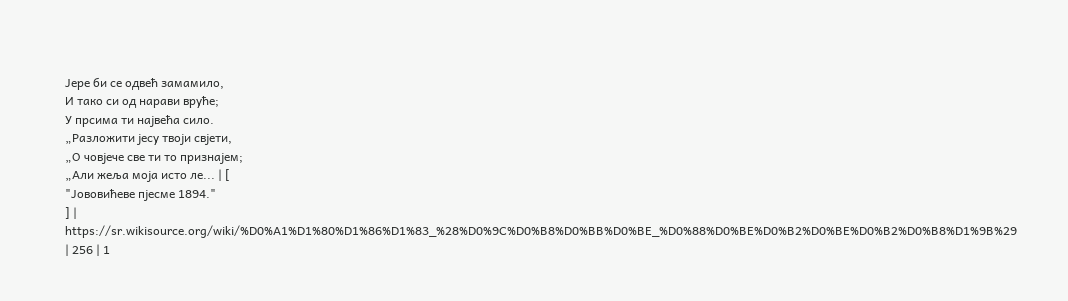Јере би се одвећ замамило,
И тако си од нарави вруће;
У прсима ти највећа сило.
„Разложити јесу твоји свјети,
„О човјече све ти то признајем;
„Али жеља моја исто ле... | [
"Јововићеве пјесме 1894."
] | https://sr.wikisource.org/wiki/%D0%A1%D1%80%D1%86%D1%83_%28%D0%9C%D0%B8%D0%BB%D0%BE_%D0%88%D0%BE%D0%B2%D0%BE%D0%B2%D0%B8%D1%9B%29 | 256 | 1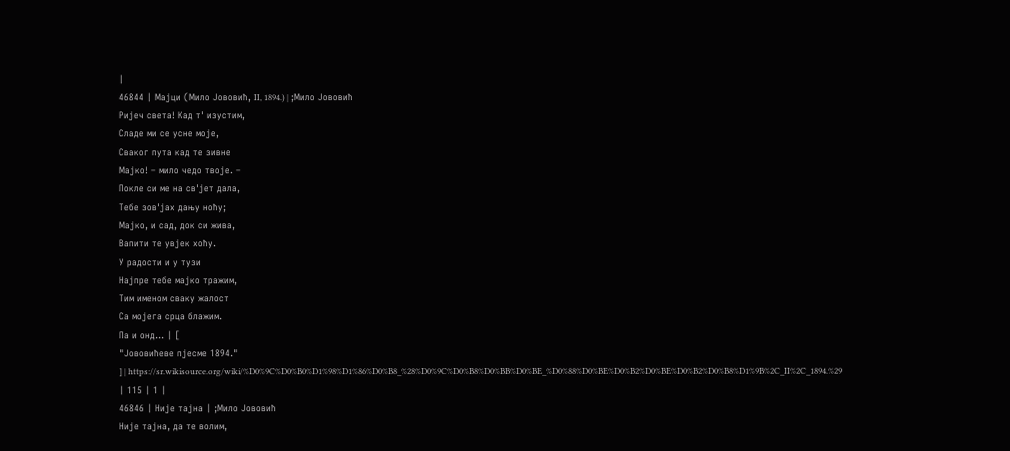|
46844 | Мајци (Мило Јововић, II, 1894.) | ;Мило Јововић
Ријеч света! Кад т' изустим,
Сладе ми се усне моје,
Сваког пута кад те зивне
Мајко! – мило чедо твоје. –
Покле си ме на св'јет дала,
Тебе зов'јах дању ноћу;
Мајко, и сад, док си жива,
Вапити те увјек хоћу.
У радости и у тузи
Најпре тебе мајко тражим,
Тим именом сваку жалост
Са мојега срца блажим.
Па и онд... | [
"Јововићеве пјесме 1894."
] | https://sr.wikisource.org/wiki/%D0%9C%D0%B0%D1%98%D1%86%D0%B8_%28%D0%9C%D0%B8%D0%BB%D0%BE_%D0%88%D0%BE%D0%B2%D0%BE%D0%B2%D0%B8%D1%9B%2C_II%2C_1894.%29 | 115 | 1 |
46846 | Није тајна | ;Мило Јововић
Није тајна, да те волим,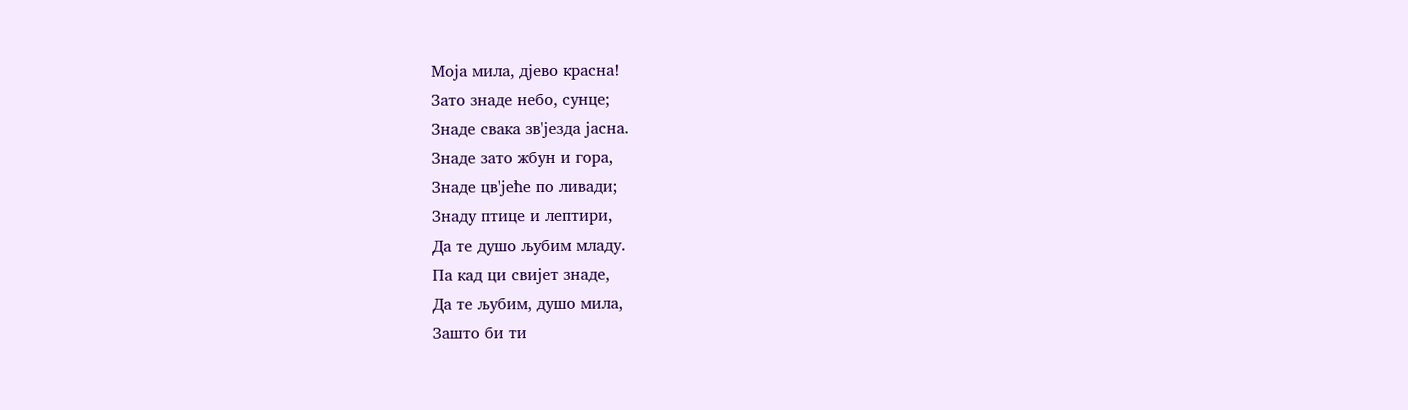Моја мила, дјево красна!
Зато знаде небо, сунце;
Знаде свака зв'језда јасна.
Знаде зато жбун и гора,
Знаде цв'јеће по ливади;
Знаду птице и лептири,
Да те душо љубим младу.
Па кад ци свијет знаде,
Да те љубим, душо мила,
Зашто би ти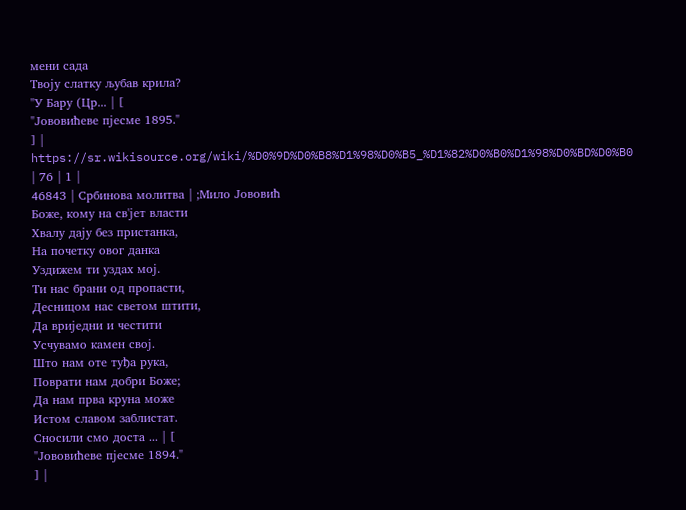мени сада
Твоју слатку љубав крила?
''У Бару (Цр... | [
"Јововићеве пјесме 1895."
] | https://sr.wikisource.org/wiki/%D0%9D%D0%B8%D1%98%D0%B5_%D1%82%D0%B0%D1%98%D0%BD%D0%B0 | 76 | 1 |
46843 | Србинова молитва | ;Мило Јововић
Боже, кому на св'јет власти
Хвалу дају без пристанка,
На почетку овог данка
Уздижем ти уздах мој.
Ти нас брани од пропасти,
Десницом нас светом штити,
Да вриједни и честити
Усчувамо камен свој.
Што нам оте туђа рука,
Поврати нам добри Боже;
Да нам прва круна може
Истом славом заблистат.
Сносили смо доста ... | [
"Јововићеве пјесме 1894."
] |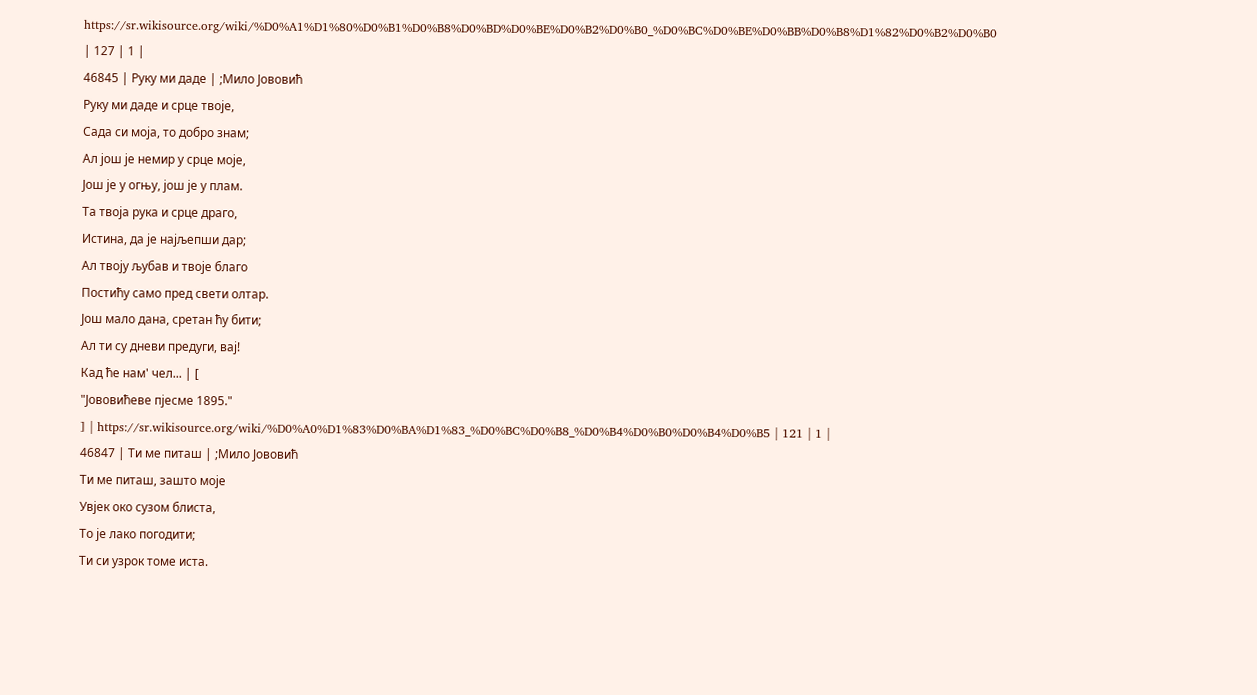https://sr.wikisource.org/wiki/%D0%A1%D1%80%D0%B1%D0%B8%D0%BD%D0%BE%D0%B2%D0%B0_%D0%BC%D0%BE%D0%BB%D0%B8%D1%82%D0%B2%D0%B0 | 127 | 1 |
46845 | Руку ми даде | ;Мило Јововић
Руку ми даде и срце твоје,
Сада си моја, то добро знам;
Ал још је немир у срце моје,
Још је у огњу, још је у плам.
Та твоја рука и срце драго,
Истина, да је најљепши дар;
Ал твоју љубав и твоје благо
Постићу само пред свети олтар.
Још мало дана, сретан ћу бити;
Ал ти су дневи предуги, вај!
Кад ће нам' чел... | [
"Јововићеве пјесме 1895."
] | https://sr.wikisource.org/wiki/%D0%A0%D1%83%D0%BA%D1%83_%D0%BC%D0%B8_%D0%B4%D0%B0%D0%B4%D0%B5 | 121 | 1 |
46847 | Ти ме питаш | ;Мило Јововић
Ти ме питаш, зашто моје
Увјек око сузом блиста,
То је лако погодити;
Ти си узрок томе иста.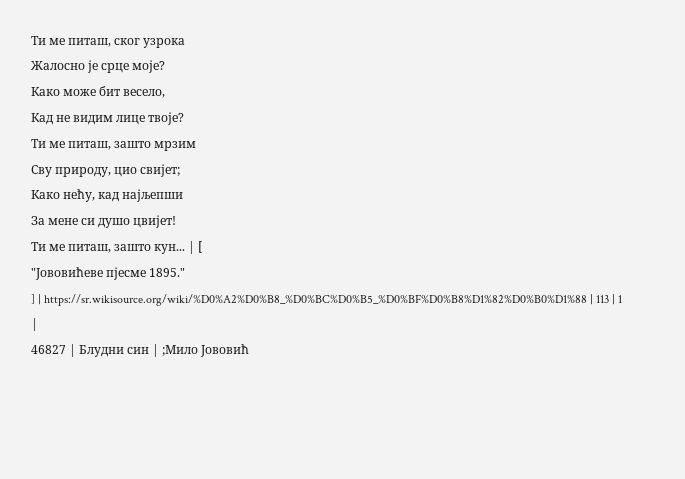Ти ме питаш, ског узрока
Жалосно је срце моје?
Како може бит весело,
Кад не видим лице твоје?
Ти ме питаш, зашто мрзим
Сву природу, цио свијет;
Како нећу, кад најљепши
За мене си душо цвијет!
Ти ме питаш, зашто кун... | [
"Јововићеве пјесме 1895."
] | https://sr.wikisource.org/wiki/%D0%A2%D0%B8_%D0%BC%D0%B5_%D0%BF%D0%B8%D1%82%D0%B0%D1%88 | 113 | 1 |
46827 | Блудни син | ;Мило Јововић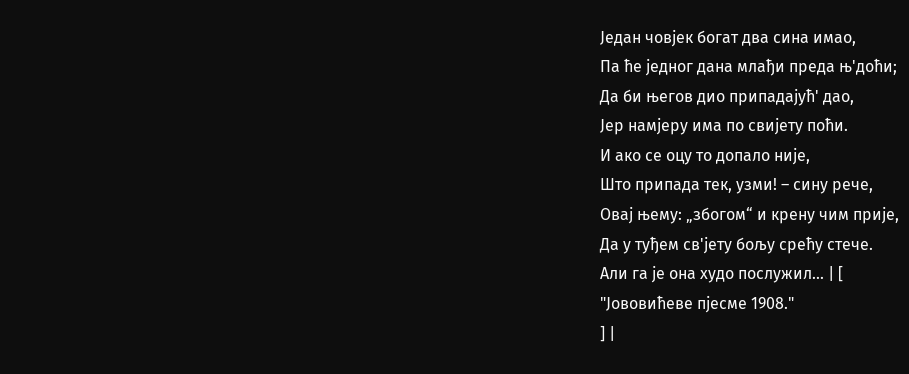Један човјек богат два сина имао,
Па ће једног дана млађи преда њ'доћи;
Да би његов дио припадајућ' дао,
Јер намјеру има по свијету поћи.
И ако се оцу то допало није,
Што припада тек, узми! – сину рече,
Овај њему: „збогом“ и крену чим прије,
Да у туђем св'јету бољу срећу стече.
Али га је она худо послужил... | [
"Јововићеве пјесме 1908."
] |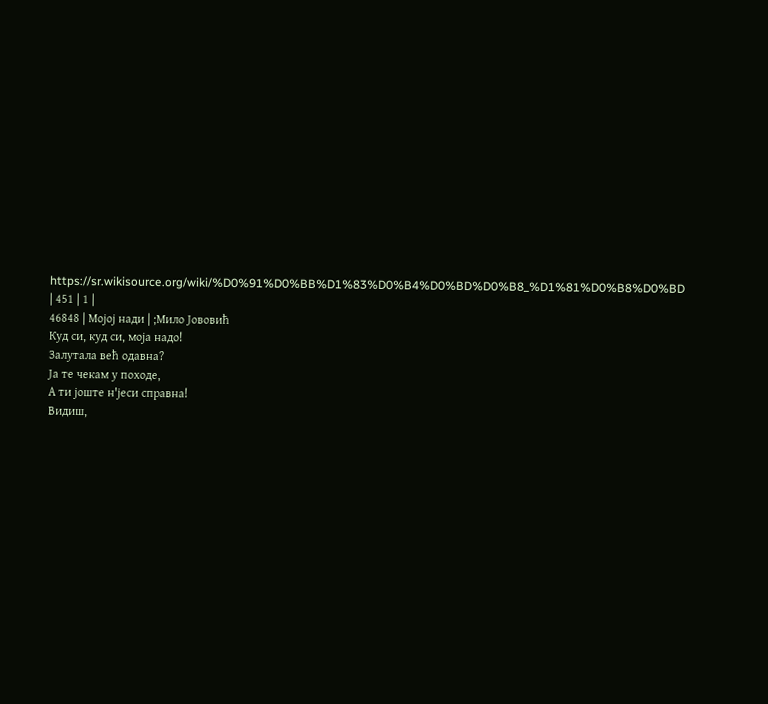https://sr.wikisource.org/wiki/%D0%91%D0%BB%D1%83%D0%B4%D0%BD%D0%B8_%D1%81%D0%B8%D0%BD | 451 | 1 |
46848 | Мојој нади | ;Мило Јововић
Куд си, куд си, моја надо!
Залутала већ одавна?
Ја те чекам у походе,
А ти јоште н'јеси справна!
Видиш,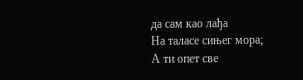да сам као лађа
На таласе сињег мора;
А ти опет све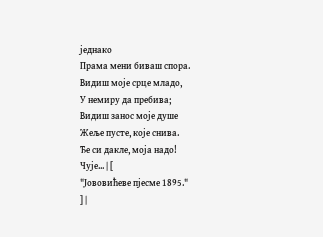једнако
Прама мени биваш спора.
Видиш моје срце младо,
У немиру да пребива;
Видиш занос моје душе
Жеље пусте, које снива.
Ђе си дакле, моја надо!
Чује... | [
"Јововићеве пјесме 1895."
] |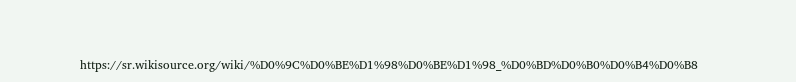https://sr.wikisource.org/wiki/%D0%9C%D0%BE%D1%98%D0%BE%D1%98_%D0%BD%D0%B0%D0%B4%D0%B8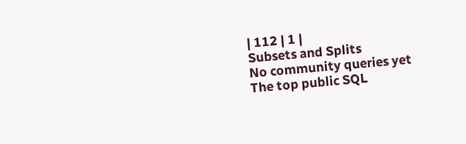| 112 | 1 |
Subsets and Splits
No community queries yet
The top public SQL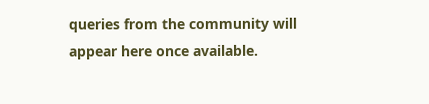queries from the community will appear here once available.